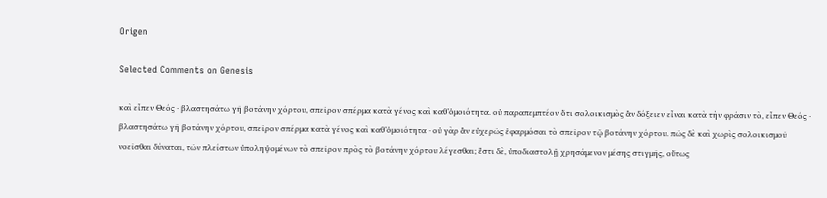Origen

Selected Comments on Genesis

καὶ εἶπεν Θεός · βλαστησάτω γῆ βοτάνην χόρτου, σπεῖρον σπέρμα κατὰ γένος καὶ καθ’ὁμοιότητα. οὐ παραπεμπτέον ὅτι σολοικισμὸς ἂν δόξειεν εἶναι κατὰ τὴν φράσιν τὸ, εἶπεν Θεός · βλαστησάτω γῆ βοτάνην χόρτου, σπεῖρον σπέρμα κατὰ γένος καὶ καθ’ὁμοιότητα · οὐ γὰρ ἂν εὐχερῶς ἐφαρμόσαι τὸ σπεῖρον τῷ βοτάνην χόρτου. πῶς δὲ καὶ χωρὶς σολοικισμοῦ νοεῖσθαι δύναται, τῶν πλείστων ὑποληψομένων τὸ σπεῖρον πρὸς τὸ βοτάνην χόρτου λέγεσθαι; ἔστι δὲ, ὑποδιαστολῇ χρησάμενον μέσης στιγμῆς, οὕτως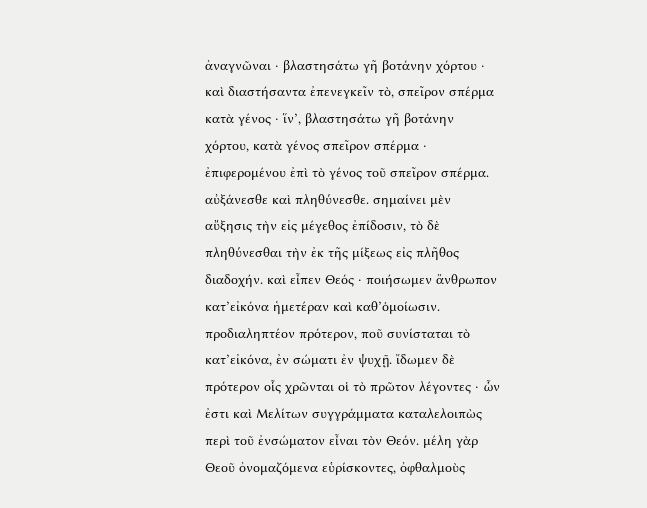ἀναγνῶναι · βλαστησάτω γῆ βοτάνην χόρτου · καὶ διαστήσαντα ἐπενεγκεῖν τὸ, σπεῖρον σπέρμα κατὰ γένος · ἵν’, βλαστησάτω γῆ βοτάνην χόρτου, κατὰ γένος σπεῖρον σπέρμα · ἐπιφερομένου ἐπὶ τὸ γένος τοῦ σπεῖρον σπέρμα. αὐξάνεσθε καὶ πληθύνεσθε. σημαίνει μὲν αὔξησις τὴν εἰς μέγεθος ἐπίδοσιν, τὸ δὲ πληθύνεσθαι τὴν ἐκ τῆς μίξεως εἰς πλῆθος διαδοχήν. καὶ εἶπεν Θεός · ποιήσωμεν ἄνθρωπον κατ’εἰκόνα ἡμετέραν καὶ καθ’ὁμοίωσιν. προδιαληπτέον πρότερον, ποῦ συνίσταται τὸ κατ’εἰκόνα, ἐν σώματι ἐν ψυχῇ. ἴδωμεν δὲ πρότερον οἷς χρῶνται οἱ τὸ πρῶτον λέγοντες · ὧν ἐστι καὶ Μελίτων συγγράμματα καταλελοιπὼς περὶ τοῦ ἐνσώματον εἶναι τὸν Θεόν. μέλη γὰρ Θεοῦ ὀνομαζόμενα εὑρίσκοντες, ὀφθαλμοὺς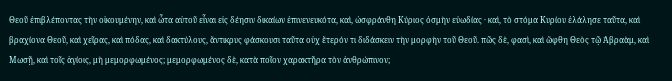Θεοῦ ἐπιβλέποντας τὴν οἰκουμένην, καὶ ὦτα αὐτοῦ εἶναι εἰς δέησιν δικαίων ἐπινενευκότα, καὶ, ὠσφράνθη Κύριος ὀσμὴν εὐωδίας · καὶ, τὸ στόμα Κυρίου ἐλάλησε ταῦτα, καὶ βραχίονα Θεοῦ, καὶ χεῖρας, καὶ πόδας, καὶ δακτύλους, ἄντικρυς φάσκουσι ταῦτα οὐχ ἕτερόν τι διδάσκειν τὴν μορφὴν τοῦ Θεοῦ. πῶς δὲ, φασὶ, καὶ ὤφθη Θεὸς τῷ Ἀβραὰμ, καὶ Μωσῇ, καὶ τοῖς ἁγίοις, μὴ μεμορφωμένος; μεμορφωμένος δὲ, κατὰ ποῖον χαρακτῆρα τὸν ἀνθρώπινον;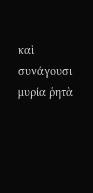καὶ συνάγουσι μυρία ῥητὰ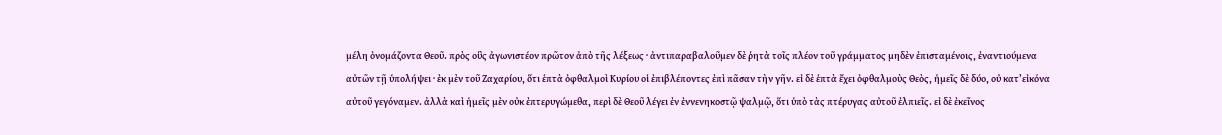μέλη ὀνομάζοντα Θεοῦ. πρὸς οὓς ἀγωνιστέον πρῶτον ἀπὸ τῆς λέξεως · ἀντιπαραβαλοῦμεν δὲ ῥητὰ τοῖς πλέον τοῦ γράμματος μηδὲν ἐπισταμένοις, ἐναντιούμενα αὐτῶν τῇ ὑπολήψει · ἐκ μὲν τοῦ Ζαχαρίου, ὅτι ἑπτὰ ὀφθαλμοὶ Κυρίου οἱ ἐπιβλέποντες ἐπὶ πᾶσαν τὴν γῆν. εἰ δὲ ἑπτὰ ἔχει ὀφθαλμοὺς Θεὸς, ἡμεῖς δὲ δύο, οὐ κατ’εἰκόνα αὐτοῦ γεγόναμεν. ἀλλὰ καὶ ἡμεῖς μὲν οὐκ ἐπτερυγώμεθα, περὶ δὲ Θεοῦ λέγει ἐν ἐννενηκοστῷ ψαλμῷ, ὅτι ὑπὸ τὰς πτέρυγας αὐτοῦ ἐλπιεῖς. εἰ δὲ ἐκεῖνος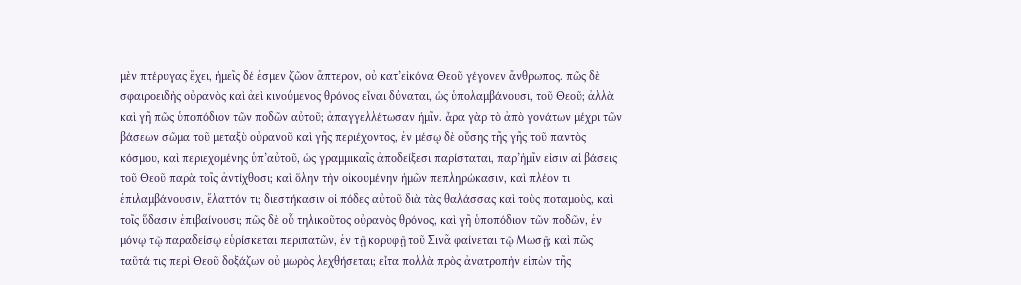μὲν πτέρυγας ἔχει, ἡμεῖς δέ ἐσμεν ζῶον ἄπτερον, οὐ κατ’εἰκόνα Θεοῦ γέγονεν ἄνθρωπος. πῶς δὲ σφαιροειδὴς οὐρανὸς καὶ ἀεὶ κινούμενος θρόνος εἶναι δύναται, ὡς ὑπολαμβάνουσι, τοῦ Θεοῦ; ἀλλὰ καὶ γῆ πῶς ὑποπόδιον τῶν ποδῶν αὐτοῦ; ἀπαγγελλέτωσαν ἡμῖν. ἆρα γὰρ τὸ ἀπὸ γονάτων μέχρι τῶν βάσεων σῶμα τοῦ μεταξὺ οὐρανοῦ καὶ γῆς περιέχοντος, ἐν μέσῳ δὲ οὔσης τῆς γῆς τοῦ παντὸς κόσμου, καὶ περιεχομένης ὑπ’αὐτοῦ, ὡς γραμμικαῖς ἀποδείξεσι παρίσταται, παρ’ἡμῖν εἰσιν αἱ βάσεις τοῦ Θεοῦ παρὰ τοῖς ἀντίχθοσι; καὶ ὅλην τὴν οἰκουμένην ἡμῶν πεπληρώκασιν, καὶ πλέον τι ἐπιλαμβάνουσιν, ἔλαττόν τι; διεστήκασιν οἱ πόδες αὐτοῦ διὰ τὰς θαλάσσας καὶ τοὺς ποταμοὺς, καὶ τοῖς ὕδασιν ἐπιβαίνουσι; πῶς δὲ οὗ τηλικοῦτος οὐρανὸς θρόνος, καὶ γῆ ὑποπόδιον τῶν ποδῶν, ἐν μόνῳ τῷ παραδείσῳ εὑρίσκεται περιπατῶν, ἐν τῇ κορυφῇ τοῦ Σινᾶ φαίνεται τῷ Μωσῇ; καὶ πῶς ταῦτά τις περὶ Θεοῦ δοξάζων οὐ μωρὸς λεχθήσεται; εἶτα πολλὰ πρὸς ἀνατροπὴν εἰπὼν τῆς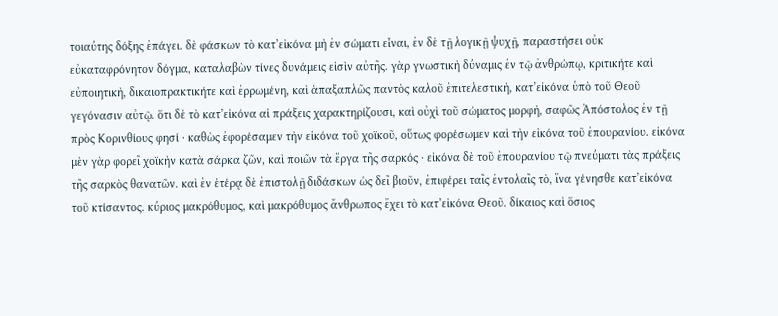τοιαύτης δόξης ἐπάγει. δὲ φάσκων τὸ κατ’εἰκόνα μὴ ἐν σώματι εἶναι, ἐν δὲ τῇ λογικῇ ψυχῇ, παραστήσει οὐκ εὐκαταφρόνητον δόγμα, καταλαβὼν τίνες δυνάμεις εἰσὶν αὐτῆς. γὰρ γνωστικὴ δύναμις ἐν τῷ ἀνθρώπῳ, κριτικήτε καὶ εὐποιητικὴ, δικαιοπρακτικήτε καὶ ἐρρωμένη, καὶ ἁπαξαπλῶς παντὸς καλοῦ ἐπιτελεστικὴ, κατ’εἰκόνα ὑπὸ τοῦ Θεοῦ γεγόνασιν αὐτῷ. ὅτι δὲ τὸ κατ’εἰκόνα αἱ πράξεις χαρακτηρίζουσι, καὶ οὐχὶ τοῦ σώματος μορφὴ, σαφῶς Ἀπόστολος ἐν τῇ πρὸς Κορινθίους φησί · καθὼς ἐφορέσαμεν τὴν εἰκόνα τοῦ χοϊκοῦ, οὕτως φορέσωμεν καὶ τὴν εἰκόνα τοῦ ἐπουρανίου. εἰκόνα μὲν γὰρ φορεῖ χοϊκὴν κατὰ σάρκα ζῶν, καὶ ποιῶν τὰ ἔργα τῆς σαρκός · εἰκόνα δὲ τοῦ ἐπουρανίου τῷ πνεύματι τὰς πράξεις τῆς σαρκὸς θανατῶν. καὶ ἐν ἑτέρᾳ δὲ ἐπιστολῇ διδάσκων ὡς δεῖ βιοῦν, ἐπιφέρει ταῖς ἐντολαῖς τὸ, ἵνα γένησθε κατ’εἰκόνα τοῦ κτίσαντος. κύριος μακρόθυμος, καὶ μακρόθυμος ἄνθρωπος ἔχει τὸ κατ’εἰκόνα Θεοῦ. δίκαιος καὶ ὅσιος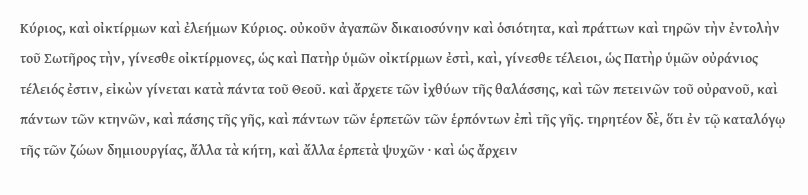Κύριος, καὶ οἰκτίρμων καὶ ἐλεήμων Κύριος. οὐκοῦν ἀγαπῶν δικαιοσύνην καὶ ὁσιότητα, καὶ πράττων καὶ τηρῶν τὴν ἐντολὴν τοῦ Σωτῆρος τὴν, γίνεσθε οἰκτίρμονες, ὡς καὶ Πατὴρ ὑμῶν οἰκτίρμων ἐστὶ, καὶ, γίνεσθε τέλειοι, ὡς Πατὴρ ὑμῶν οὐράνιος τέλειός ἐστιν, εἰκὼν γίνεται κατὰ πάντα τοῦ Θεοῦ. καὶ ἄρχετε τῶν ἰχθύων τῆς θαλάσσης, καὶ τῶν πετεινῶν τοῦ οὐρανοῦ, καὶ πάντων τῶν κτηνῶν, καὶ πάσης τῆς γῆς, καὶ πάντων τῶν ἑρπετῶν τῶν ἑρπόντων ἐπὶ τῆς γῆς. τηρητέον δὲ, ὅτι ἐν τῷ καταλόγῳ τῆς τῶν ζώων δημιουργίας, ἄλλα τὰ κήτη, καὶ ἄλλα ἑρπετὰ ψυχῶν · καὶ ὡς ἄρχειν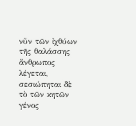νῦν τῶν ἰχθύων τῆς θαλάσσης ἄνθρωπος λέγεται, σεσιώπηται δὲ τὸ τῶν κητῶν γένος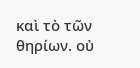καὶ τὸ τῶν θηρίων. οὐ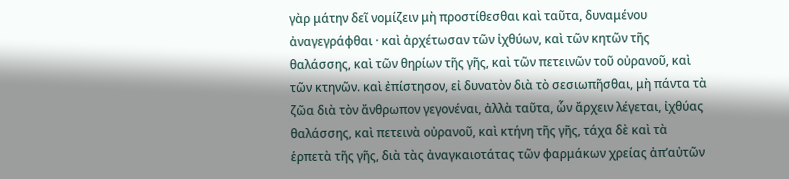γὰρ μάτην δεῖ νομίζειν μὴ προστίθεσθαι καὶ ταῦτα, δυναμένου ἀναγεγράφθαι · καὶ ἀρχέτωσαν τῶν ἰχθύων, καὶ τῶν κητῶν τῆς θαλάσσης, καὶ τῶν θηρίων τῆς γῆς, καὶ τῶν πετεινῶν τοῦ οὐρανοῦ, καὶ τῶν κτηνῶν. καὶ ἐπίστησον, εἰ δυνατὸν διὰ τὸ σεσιωπῆσθαι, μὴ πάντα τὰ ζῶα διὰ τὸν ἄνθρωπον γεγονέναι, ἀλλὰ ταῦτα, ὧν ἄρχειν λέγεται, ἰχθύας θαλάσσης, καὶ πετεινὰ οὐρανοῦ, καὶ κτήνη τῆς γῆς, τάχα δὲ καὶ τὰ ἑρπετὰ τῆς γῆς, διὰ τὰς ἀναγκαιοτάτας τῶν φαρμάκων χρείας ἀπ’αὐτῶν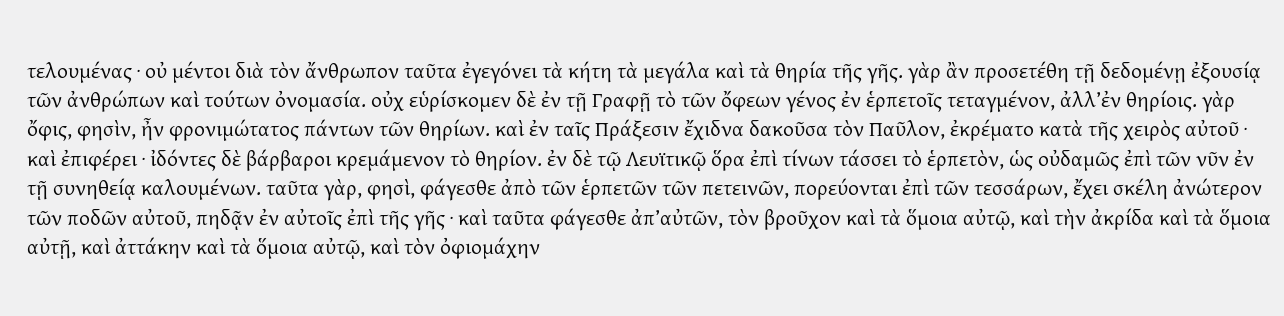τελουμένας · οὐ μέντοι διὰ τὸν ἄνθρωπον ταῦτα ἐγεγόνει τὰ κήτη τὰ μεγάλα καὶ τὰ θηρία τῆς γῆς. γὰρ ἂν προσετέθη τῇ δεδομένῃ ἐξουσίᾳ τῶν ἀνθρώπων καὶ τούτων ὀνομασία. οὐχ εὑρίσκομεν δὲ ἐν τῇ Γραφῇ τὸ τῶν ὄφεων γένος ἐν ἑρπετοῖς τεταγμένον, ἀλλ’ἐν θηρίοις. γὰρ ὄφις, φησὶν, ἦν φρονιμώτατος πάντων τῶν θηρίων. καὶ ἐν ταῖς Πράξεσιν ἔχιδνα δακοῦσα τὸν Παῦλον, ἐκρέματο κατὰ τῆς χειρὸς αὐτοῦ · καὶ ἐπιφέρει · ἰδόντες δὲ βάρβαροι κρεμάμενον τὸ θηρίον. ἐν δὲ τῷ Λευϊτικῷ ὅρα ἐπὶ τίνων τάσσει τὸ ἑρπετὸν, ὡς οὐδαμῶς ἐπὶ τῶν νῦν ἐν τῇ συνηθείᾳ καλουμένων. ταῦτα γὰρ, φησὶ, φάγεσθε ἀπὸ τῶν ἑρπετῶν τῶν πετεινῶν, πορεύονται ἐπὶ τῶν τεσσάρων, ἔχει σκέλη ἀνώτερον τῶν ποδῶν αὐτοῦ, πηδᾷν ἐν αὐτοῖς ἐπὶ τῆς γῆς · καὶ ταῦτα φάγεσθε ἀπ’αὐτῶν, τὸν βροῦχον καὶ τὰ ὅμοια αὐτῷ, καὶ τὴν ἀκρίδα καὶ τὰ ὅμοια αὐτῇ, καὶ ἀττάκην καὶ τὰ ὅμοια αὐτῷ, καὶ τὸν ὀφιομάχην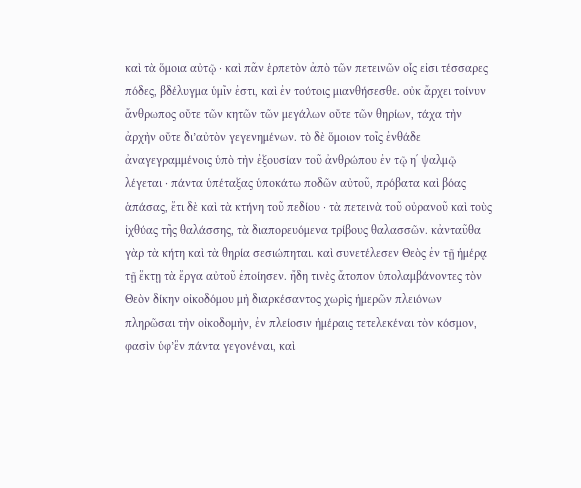καὶ τὰ ὅμοια αὐτῷ · καὶ πᾶν ἑρπετὸν ἀπὸ τῶν πετεινῶν οἷς εἰσι τέσσαρες πόδες, βδέλυγμα ὑμῖν ἐστι, καὶ ἐν τούτοις μιανθήσεσθε. οὐκ ἄρχει τοίνυν ἄνθρωπος οὔτε τῶν κητῶν τῶν μεγάλων οὔτε τῶν θηρίων, τάχα τὴν ἀρχὴν οὔτε δι’αὐτὸν γεγενημένων. τὸ δὲ ὅμοιον τοῖς ἐνθάδε ἀναγεγραμμένοις ὑπὸ τὴν ἐξουσίαν τοῦ ἀνθρώπου ἐν τῷ ηʹ ψαλμῷ λέγεται · πάντα ὑπέταξας ὑποκάτω ποδῶν αὐτοῦ, πρόβατα καὶ βόας ἁπάσας, ἔτι δὲ καὶ τὰ κτήνη τοῦ πεδίου · τὰ πετεινὰ τοῦ οὐρανοῦ καὶ τοὺς ἰχθύας τῆς θαλάσσης, τὰ διαπορευόμενα τρίβους θαλασσῶν. κἀνταῦθα γὰρ τὰ κήτη καὶ τὰ θηρία σεσιώπηται. καὶ συνετέλεσεν Θεὸς ἐν τῇ ἡμέρᾳ τῇ ἕκτῃ τὰ ἔργα αὐτοῦ ἐποίησεν. ἤδη τινὲς ἄτοπον ὑπολαμβάνοντες τὸν Θεὸν δίκην οἰκοδόμου μὴ διαρκέσαντος χωρὶς ἡμερῶν πλειόνων πληρῶσαι τὴν οἰκοδομὴν, ἐν πλείοσιν ἡμέραις τετελεκέναι τὸν κόσμον, φασὶν ὑφ’ἓν πάντα γεγονέναι, καὶ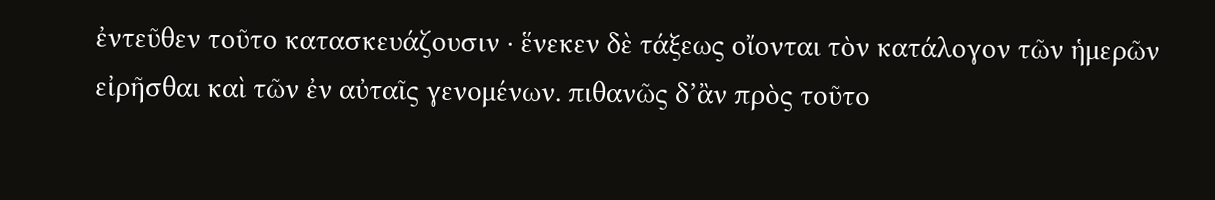ἐντεῦθεν τοῦτο κατασκευάζουσιν · ἕνεκεν δὲ τάξεως οἴονται τὸν κατάλογον τῶν ἡμερῶν εἰρῆσθαι καὶ τῶν ἐν αὐταῖς γενομένων. πιθανῶς δ’ἂν πρὸς τοῦτο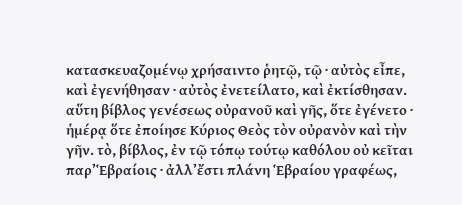κατασκευαζομένῳ χρήσαιντο ῥητῷ, τῷ · αὐτὸς εἶπε, καὶ ἐγενήθησαν · αὐτὸς ἐνετείλατο, καὶ ἐκτίσθησαν. αὕτη βίβλος γενέσεως οὐρανοῦ καὶ γῆς, ὅτε ἐγένετο · ἡμέρᾳ ὅτε ἐποίησε Κύριος Θεὸς τὸν οὐρανὸν καὶ τὴν γῆν. τὸ, βίβλος, ἐν τῷ τόπῳ τούτῳ καθόλου οὐ κεῖται παρ’Ἑβραίοις · ἀλλ’ἔστι πλάνη Ἑβραίου γραφέως,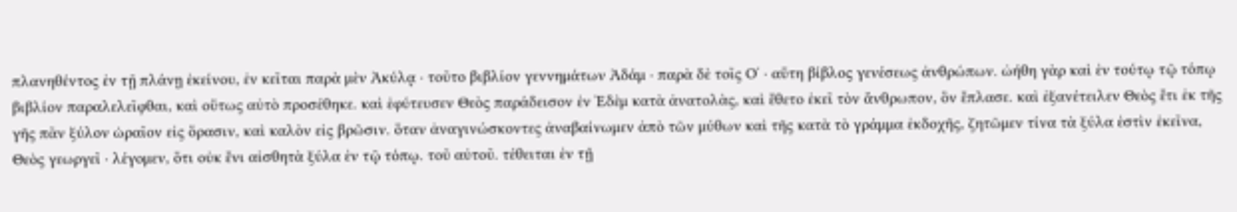πλανηθέντος ἐν τῇ πλάνῃ ἐκείνου, ἐν κεῖται παρὰ μὲν Ἀκύλᾳ · τοῦτο βιβλίον γεννημάτων Ἀδάμ · παρὰ δὲ τοῖς Οʹ · αὕτη βίβλος γενέσεως ἀνθρώπων. ὠήθη γὰρ καὶ ἐν τούτῳ τῷ τόπῳ βιβλίον παραλελεῖφθαι, καὶ οὕτως αὐτὸ προσέθηκε. καὶ ἐφύτευσεν Θεὸς παράδεισον ἐν Ἐδὲμ κατὰ ἀνατολὰς, καὶ ἔθετο ἐκεῖ τὸν ἄνθρωπον, ὃν ἔπλασε. καὶ ἐξανέτειλεν Θεὸς ἔτι ἐκ τῆς γῆς πᾶν ξύλον ὡραῖον εἰς ὅρασιν, καὶ καλὸν εἰς βρῶσιν. ὅταν ἀναγινώσκοντες ἀναβαίνωμεν ἀπὸ τῶν μύθων καὶ τῆς κατὰ τὸ γράμμα ἐκδοχῆς, ζητῶμεν τίνα τὰ ξύλα ἐστὶν ἐκεῖνα, Θεὸς γεωργεῖ · λέγομεν, ὅτι οὐκ ἔνι αἰσθητὰ ξύλα ἐν τῷ τόπῳ. τοῦ αὐτοῦ. τέθειται ἐν τῇ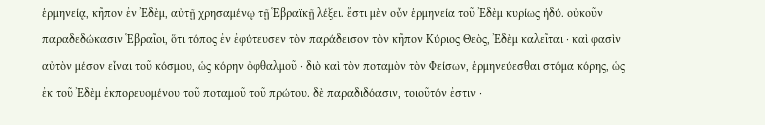ἑρμηνείᾳ, κῆπον ἐν Ἐδὲμ, αὐτῇ χρησαμένῳ τῇ Ἑβραϊκῇ λέξει. ἔστι μὲν οὖν ἑρμηνεία τοῦ Ἐδὲμ κυρίως ἡδύ. οὐκοῦν παραδεδώκασιν Ἑβραῖοι, ὅτι τόπος ἐν ἐφύτευσεν τὸν παράδεισον τὸν κῆπον Κύριος Θεὸς, Ἐδὲμ καλεῖται · καὶ φασὶν αὐτὸν μέσον εἶναι τοῦ κόσμου, ὡς κόρην ὀφθαλμοῦ · διὸ καὶ τὸν ποταμὸν τὸν Φείσων, ἑρμηνεύεσθαι στόμα κόρης, ὡς ἐκ τοῦ Ἐδὲμ ἐκπορευομένου τοῦ ποταμοῦ τοῦ πρώτου. δὲ παραδιδόασιν, τοιοῦτόν ἐστιν ·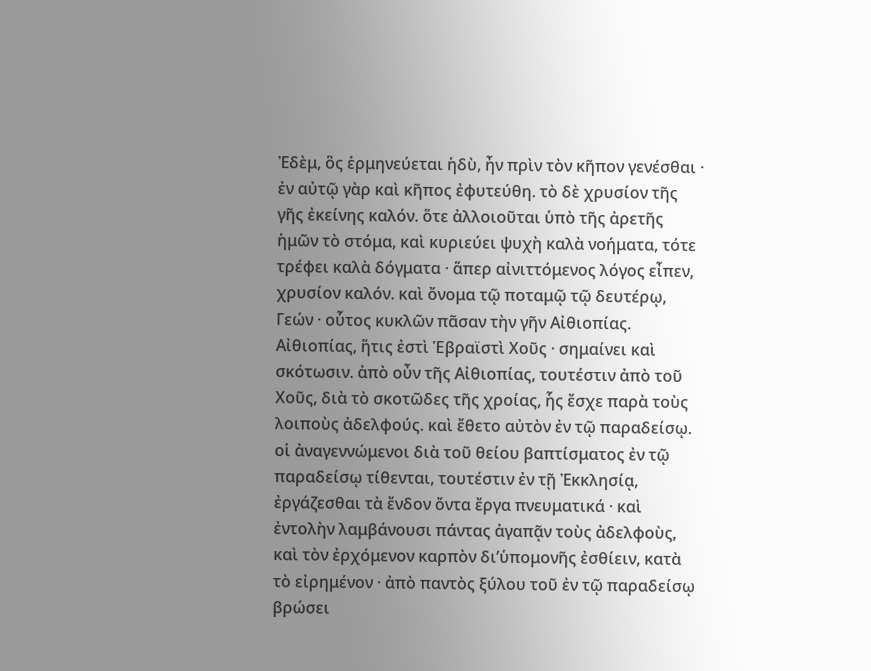Ἐδὲμ, ὃς ἑρμηνεύεται ἡδὺ, ἦν πρὶν τὸν κῆπον γενέσθαι · ἐν αὐτῷ γὰρ καὶ κῆπος ἐφυτεύθη. τὸ δὲ χρυσίον τῆς γῆς ἐκείνης καλόν. ὅτε ἀλλοιοῦται ὑπὸ τῆς ἀρετῆς ἡμῶν τὸ στόμα, καὶ κυριεύει ψυχὴ καλὰ νοήματα, τότε τρέφει καλὰ δόγματα · ἅπερ αἰνιττόμενος λόγος εἶπεν, χρυσίον καλόν. καὶ ὄνομα τῷ ποταμῷ τῷ δευτέρῳ, Γεών · οὗτος κυκλῶν πᾶσαν τὴν γῆν Αἰθιοπίας. Αἰθιοπίας, ἥτις ἐστὶ Ἑβραϊστὶ Χοῦς · σημαίνει καὶ σκότωσιν. ἀπὸ οὖν τῆς Αἰθιοπίας, τουτέστιν ἀπὸ τοῦ Χοῦς, διὰ τὸ σκοτῶδες τῆς χροίας, ἧς ἔσχε παρὰ τοὺς λοιποὺς ἀδελφούς. καὶ ἔθετο αὐτὸν ἐν τῷ παραδείσῳ. οἱ ἀναγεννώμενοι διὰ τοῦ θείου βαπτίσματος ἐν τῷ παραδείσῳ τίθενται, τουτέστιν ἐν τῇ Ἐκκλησίᾳ, ἐργάζεσθαι τὰ ἔνδον ὄντα ἔργα πνευματικά · καὶ ἐντολὴν λαμβάνουσι πάντας ἀγαπᾷν τοὺς ἀδελφοὺς, καὶ τὸν ἐρχόμενον καρπὸν δι’ὑπομονῆς ἐσθίειν, κατὰ τὸ εἰρημένον · ἀπὸ παντὸς ξύλου τοῦ ἐν τῷ παραδείσῳ βρώσει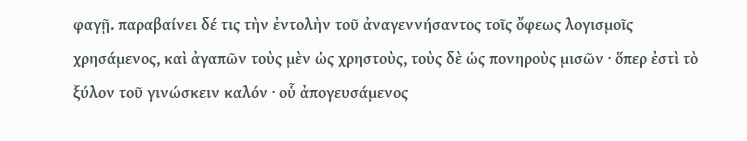φαγῇ. παραβαίνει δέ τις τὴν ἐντολὴν τοῦ ἀναγεννήσαντος τοῖς ὄφεως λογισμοῖς χρησάμενος, καὶ ἀγαπῶν τοὺς μὲν ὡς χρηστοὺς, τοὺς δὲ ὡς πονηροὺς μισῶν · ὅπερ ἐστὶ τὸ ξύλον τοῦ γινώσκειν καλόν · οὗ ἀπογευσάμενος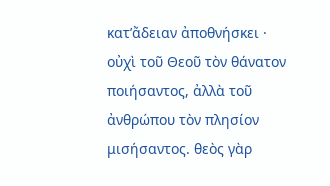κατ’ἄδειαν ἀποθνήσκει · οὐχὶ τοῦ Θεοῦ τὸν θάνατον ποιήσαντος, ἀλλὰ τοῦ ἀνθρώπου τὸν πλησίον μισήσαντος. θεὸς γὰρ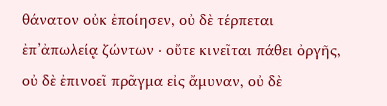θάνατον οὐκ ἐποίησεν, οὐ δὲ τέρπεται ἐπ’ἀπωλείᾳ ζώντων · οὔτε κινεῖται πάθει ὀργῆς, οὐ δὲ ἐπινοεῖ πρᾶγμα εἰς ἄμυναν, οὐ δὲ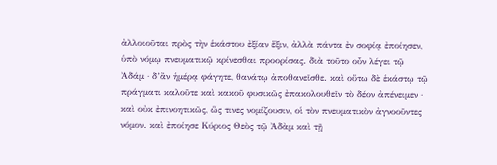ἀλλοιοῦται πρὸς τὴν ἑκάστου ἐξίαν ἕξιν, ἀλλὰ πάντα ἐν σοφίᾳ ἐποίησεν, ὑπὸ νόμῳ πνευματικῷ κρίνεσθαι προορίσας. διὰ τοῦτο οὖν λέγει τῷ Ἀδάμ · δ’ἂν ἡμέρᾳ φάγητε, θανάτῳ ἀποθανεῖσθε. καὶ οὕτω δὲ ἑκάστῳ τῷ πράγματι καλοῦτε καὶ κακοῦ φυσικῶς ἐπακολουθεῖν τὸ δέον ἀπένειμεν · καὶ οὐκ ἐπινοητικῶς, ὥς τινες νομίζουσιν, οἱ τὸν πνευματικὸν ἀγνοοῦντες νόμον. καὶ ἐποίησε Κύριος Θεὸς τῷ Ἀδὰμ καὶ τῇ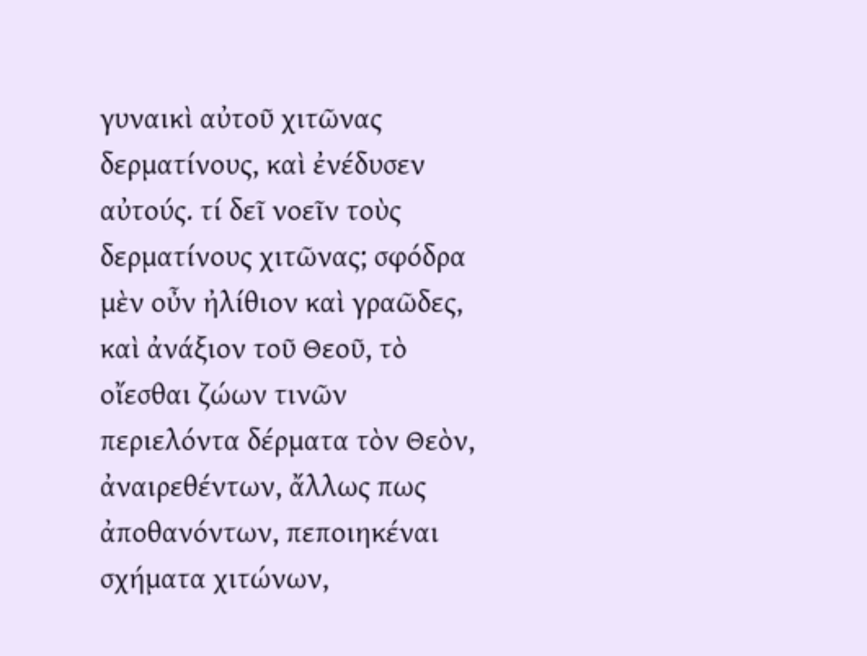γυναικὶ αὐτοῦ χιτῶνας δερματίνους, καὶ ἐνέδυσεν αὐτούς. τί δεῖ νοεῖν τοὺς δερματίνους χιτῶνας; σφόδρα μὲν οὖν ἠλίθιον καὶ γραῶδες, καὶ ἀνάξιον τοῦ Θεοῦ, τὸ οἴεσθαι ζώων τινῶν περιελόντα δέρματα τὸν Θεὸν, ἀναιρεθέντων, ἄλλως πως ἀποθανόντων, πεποιηκέναι σχήματα χιτώνων,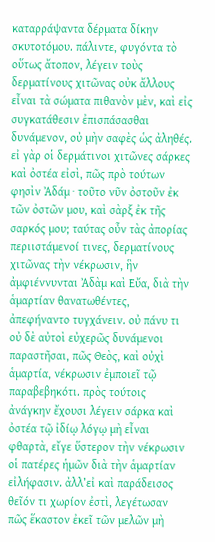καταρράψαντα δέρματα δίκην σκυτοτόμου. πάλιντε, φυγόντα τὸ οὕτως ἄτοπον, λέγειν τοὺς δερματίνους χιτῶνας οὐκ ἄλλους εἶναι τὰ σώματα πιθανὸν μὲν, καὶ εἰς συγκατάθεσιν ἐπισπάσασθαι δυνάμενον, οὐ μὴν σαφὲς ὡς ἀληθές. εἰ γὰρ οἱ δερμάτινοι χιτῶνες σάρκες καὶ ὀστέα εἰσὶ, πῶς πρὸ τούτων φησὶν Ἀδάμ · τοῦτο νῦν ὀστοῦν ἐκ τῶν ὀστῶν μου, καὶ σὰρξ ἐκ τῆς σαρκός μου; ταύτας οὖν τὰς ἀπορίας περιιστάμενοί τινες, δερματίνους χιτῶνας τὴν νέκρωσιν, ἣν ἀμφιέννυνται Ἀδὰμ καὶ Εὔα, διὰ τὴν ἁμαρτίαν θανατωθέντες, ἀπεφήναντο τυγχάνειν. οὐ πάνυ τι οὐ δὲ αὐτοὶ εὐχερῶς δυνάμενοι παραστῆσαι, πῶς Θεὸς, καὶ οὐχὶ ἁμαρτία, νέκρωσιν ἐμποιεῖ τῷ παραβεβηκότι. πρὸς τούτοις ἀνάγκην ἔχουσι λέγειν σάρκα καὶ ὀστέα τῷ ἰδίῳ λόγῳ μὴ εἶναι φθαρτὰ, εἴγε ὕστερον τὴν νέκρωσιν οἱ πατέρες ἡμῶν διὰ τὴν ἁμαρτίαν εἰλήφασιν. ἀλλ’εἰ καὶ παράδεισος θεῖόν τι χωρίον ἐστὶ, λεγέτωσαν πῶς ἕκαστον ἐκεῖ τῶν μελῶν μὴ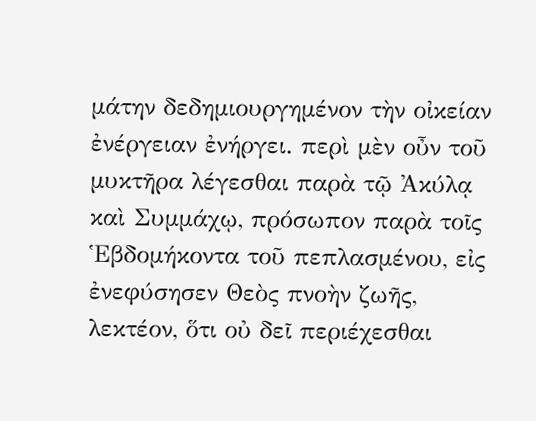μάτην δεδημιουργημένον τὴν οἰκείαν ἐνέργειαν ἐνήργει. περὶ μὲν οὖν τοῦ μυκτῆρα λέγεσθαι παρὰ τῷ Ἀκύλᾳ καὶ Συμμάχῳ, πρόσωπον παρὰ τοῖς Ἑβδομήκοντα τοῦ πεπλασμένου, εἰς ἐνεφύσησεν Θεὸς πνοὴν ζωῆς, λεκτέον, ὅτι οὐ δεῖ περιέχεσθαι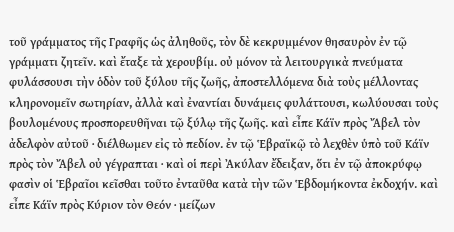τοῦ γράμματος τῆς Γραφῆς ὡς ἀληθοῦς, τὸν δὲ κεκρυμμένον θησαυρὸν ἐν τῷ γράμματι ζητεῖν. καὶ ἔταξε τὰ χερουβίμ. οὐ μόνον τὰ λειτουργικὰ πνεύματα φυλάσσουσι τὴν ὁδὸν τοῦ ξύλου τῆς ζωῆς, ἀποστελλόμενα διὰ τοὺς μέλλοντας κληρονομεῖν σωτηρίαν, ἀλλὰ καὶ ἐναντίαι δυνάμεις φυλάττουσι, κωλύουσαι τοὺς βουλομένους προσπορευθῆναι τῷ ξύλῳ τῆς ζωῆς. καὶ εἶπε Κάϊν πρὸς Ἄβελ τὸν ἀδελφὸν αὐτοῦ · διέλθωμεν εἰς τὸ πεδίον. ἐν τῷ Ἑβραϊκῷ τὸ λεχθὲν ὑπὸ τοῦ Κάϊν πρὸς τὸν Ἄβελ οὐ γέγραπται · καὶ οἱ περὶ Ἀκύλαν ἔδειξαν, ὅτι ἐν τῷ ἀποκρύφῳ φασὶν οἱ Ἑβραῖοι κεῖσθαι τοῦτο ἐνταῦθα κατὰ τὴν τῶν Ἑβδομήκοντα ἐκδοχήν. καὶ εἶπε Κάϊν πρὸς Κύριον τὸν Θεόν · μείζων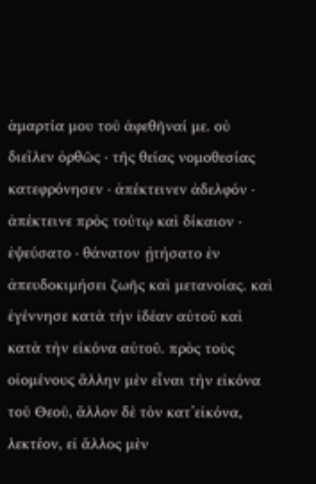ἁμαρτία μου τοῦ ἀφεθῆναί με. οὐ διεῖλεν ὀρθῶς · τῆς θείας νομοθεσίας κατεφρόνησεν · ἀπέκτεινεν ἀδελφόν · ἀπέκτεινε πρὸς τούτῳ καὶ δίκαιον · ἐψεύσατο · θάνατον ᾐτήσατο ἐν ἀπευδοκιμήσει ζωῆς καὶ μετανοίας. καὶ ἐγέννησε κατὰ τὴν ἰδέαν αὐτοῦ καὶ κατὰ τὴν εἰκόνα αὐτοῦ. πρὸς τοὺς οἰομένους ἄλλην μὲν εἶναι τὴν εἰκόνα τοῦ Θεοῦ, ἄλλον δὲ τὸν κατ’εἰκόνα, λεκτέον, εἰ ἄλλος μὲν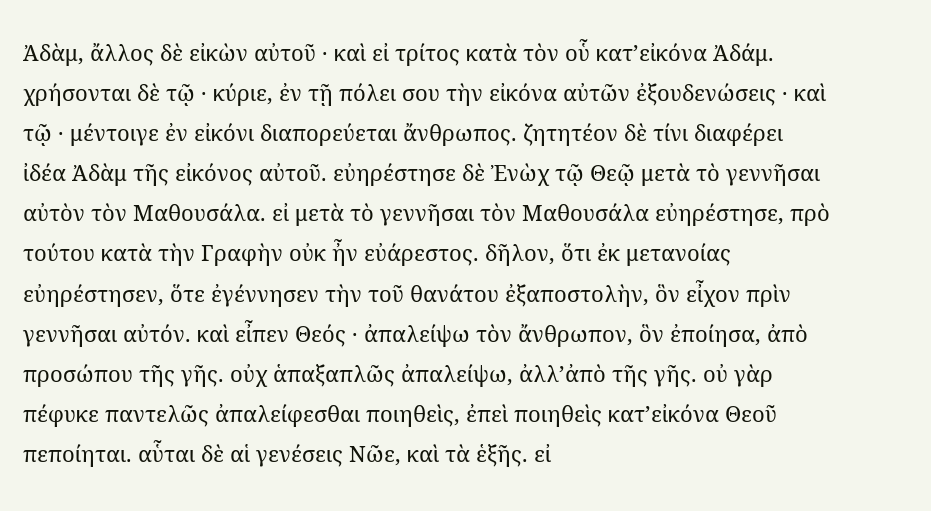Ἀδὰμ, ἄλλος δὲ εἰκὼν αὐτοῦ · καὶ εἰ τρίτος κατὰ τὸν οὗ κατ’εἰκόνα Ἀδάμ. χρήσονται δὲ τῷ · κύριε, ἐν τῇ πόλει σου τὴν εἰκόνα αὐτῶν ἐξουδενώσεις · καὶ τῷ · μέντοιγε ἐν εἰκόνι διαπορεύεται ἄνθρωπος. ζητητέον δὲ τίνι διαφέρει ἰδέα Ἀδὰμ τῆς εἰκόνος αὐτοῦ. εὐηρέστησε δὲ Ἐνὼχ τῷ Θεῷ μετὰ τὸ γεννῆσαι αὐτὸν τὸν Μαθουσάλα. εἰ μετὰ τὸ γεννῆσαι τὸν Μαθουσάλα εὐηρέστησε, πρὸ τούτου κατὰ τὴν Γραφὴν οὐκ ἦν εὐάρεστος. δῆλον, ὅτι ἐκ μετανοίας εὐηρέστησεν, ὅτε ἐγέννησεν τὴν τοῦ θανάτου ἐξαποστολὴν, ὃν εἶχον πρὶν γεννῆσαι αὐτόν. καὶ εἶπεν Θεός · ἀπαλείψω τὸν ἄνθρωπον, ὃν ἐποίησα, ἀπὸ προσώπου τῆς γῆς. οὐχ ἁπαξαπλῶς ἀπαλείψω, ἀλλ’ἀπὸ τῆς γῆς. οὐ γὰρ πέφυκε παντελῶς ἀπαλείφεσθαι ποιηθεὶς, ἐπεὶ ποιηθεὶς κατ’εἰκόνα Θεοῦ πεποίηται. αὗται δὲ αἱ γενέσεις Νῶε, καὶ τὰ ἑξῆς. εἰ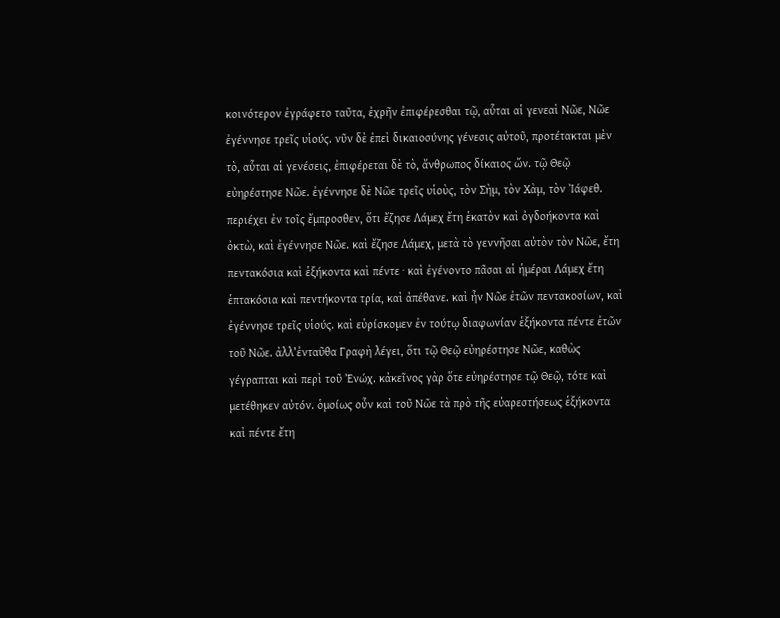κοινότερον ἐγράφετο ταῦτα, ἐχρῆν ἐπιφέρεσθαι τῷ, αὗται αἱ γενεαὶ Νῶε, Νῶε ἐγέννησε τρεῖς υἱούς. νῦν δὲ ἐπεὶ δικαιοσύνης γένεσις αὐτοῦ, προτέτακται μὲν τὸ, αὗται αἱ γενέσεις, ἐπιφέρεται δὲ τὸ, ἄνθρωπος δίκαιος ὤν. τῷ Θεῷ εὐηρέστησε Νῶε. ἐγέννησε δὲ Νῶε τρεῖς υἱοὺς, τὸν Σὴμ, τὸν Χὰμ, τὸν Ἰάφεθ. περιέχει ἐν τοῖς ἔμπροσθεν, ὅτι ἔζησε Λάμεχ ἔτη ἑκατὸν καὶ ὀγδοήκοντα καὶ ὀκτὼ, καὶ ἐγέννησε Νῶε. καὶ ἔζησε Λάμεχ, μετὰ τὸ γεννῆσαι αὐτὸν τὸν Νῶε, ἔτη πεντακόσια καὶ ἑξήκοντα καὶ πέντε · καὶ ἐγένοντο πᾶσαι αἱ ἡμέραι Λάμεχ ἔτη ἑπτακόσια καὶ πεντήκοντα τρία, καὶ ἀπέθανε. καὶ ἦν Νῶε ἐτῶν πεντακοσίων, καὶ ἐγέννησε τρεῖς υἱούς. καὶ εὑρίσκομεν ἐν τούτῳ διαφωνίαν ἑξήκοντα πέντε ἐτῶν τοῦ Νῶε. ἀλλ’ἐνταῦθα Γραφὴ λέγει, ὅτι τῷ Θεῷ εὐηρέστησε Νῶε, καθὼς γέγραπται καὶ περὶ τοῦ Ἐνώχ. κἀκεῖνος γὰρ ὅτε εὐηρέστησε τῷ Θεῷ, τότε καὶ μετέθηκεν αὐτόν. ὁμοίως οὖν καὶ τοῦ Νῶε τὰ πρὸ τῆς εὐαρεστήσεως ἑξήκοντα καὶ πέντε ἔτη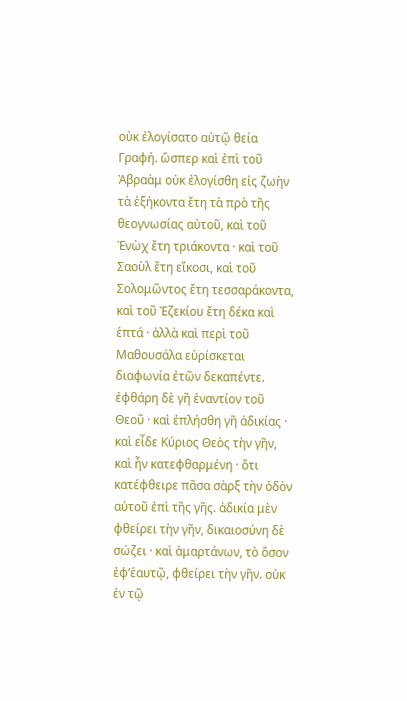οὐκ ἐλογίσατο αὐτῷ θεία Γραφή. ὥσπερ καὶ ἐπὶ τοῦ Ἀβραὰμ οὐκ ἐλογίσθη εἰς ζωὴν τὰ ἑξήκοντα ἔτη τὰ πρὸ τῆς θεογνωσίας αὐτοῦ, καὶ τοῦ Ἐνὼχ ἔτη τριάκοντα · καὶ τοῦ Σαοὺλ ἔτη εἴκοσι, καὶ τοῦ Σολομῶντος ἔτη τεσσαράκοντα, καὶ τοῦ Ἐζεκίου ἔτη δέκα καὶ ἑπτά · ἀλλὰ καὶ περὶ τοῦ Μαθουσάλα εὑρίσκεται διαφωνία ἐτῶν δεκαπέντε. ἐφθάρη δὲ γῆ ἐναντίον τοῦ Θεοῦ · καὶ ἐπλήσθη γῆ ἀδικίας · καὶ εἶδε Κύριος Θεὸς τὴν γῆν, καὶ ἦν κατεφθαρμένη · ὅτι κατέφθειρε πᾶσα σὰρξ τὴν ὁδὸν αὐτοῦ ἐπὶ τῆς γῆς. ἀδικία μὲν φθείρει τὴν γῆν, δικαιοσύνη δὲ σώζει · καὶ ἁμαρτάνων, τὸ ὅσον ἐφ’ἑαυτῷ, φθείρει τὴν γῆν. οὐκ ἐν τῷ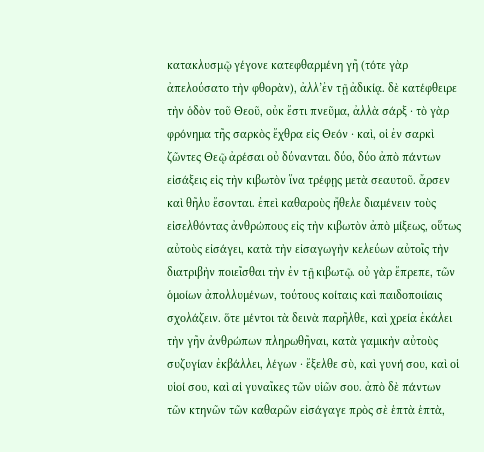κατακλυσμῷ γέγονε κατεφθαρμένη γῆ (τότε γὰρ ἀπελούσατο τὴν φθορὰν), ἀλλ’ἐν τῇ ἀδικίᾳ. δὲ κατέφθειρε τὴν ὁδὸν τοῦ Θεοῦ, οὐκ ἔστι πνεῦμα, ἀλλὰ σάρξ · τὸ γὰρ φρόνημα τῆς σαρκὸς ἔχθρα εἰς Θεόν · καὶ, οἱ ἐν σαρκὶ ζῶντες Θεῷ ἀρέσαι οὐ δύνανται. δύο, δύο ἀπὸ πάντων εἰσάξεις εἰς τὴν κιβωτὸν ἵνα τρέφῃς μετὰ σεαυτοῦ. ἄρσεν καὶ θῆλυ ἔσονται. ἐπεὶ καθαροὺς ἤθελε διαμένειν τοὺς εἰσελθόντας ἀνθρώπους εἰς τὴν κιβωτὸν ἀπὸ μίξεως, οὕτως αὐτοὺς εἰσάγει, κατὰ τὴν εἰσαγωγὴν κελεύων αὐτοῖς τὴν διατριβὴν ποιεῖσθαι τὴν ἐν τῇ κιβωτῷ. οὐ γὰρ ἔπρεπε, τῶν ὁμοίων ἀπολλυμένων, τούτους κοίταις καὶ παιδοποιίαις σχολάζειν. ὅτε μέντοι τὰ δεινὰ παρῆλθε, καὶ χρεία ἐκάλει τὴν γῆν ἀνθρώπων πληρωθῆναι, κατὰ γαμικὴν αὐτοὺς συζυγίαν ἐκβάλλει, λέγων · ἔξελθε σὺ, καὶ γυνή σου, καὶ οἱ υἱοί σου, καὶ αἱ γυναῖκες τῶν υἱῶν σου. ἀπὸ δὲ πάντων τῶν κτηνῶν τῶν καθαρῶν εἰσάγαγε πρὸς σὲ ἑπτὰ ἑπτὰ,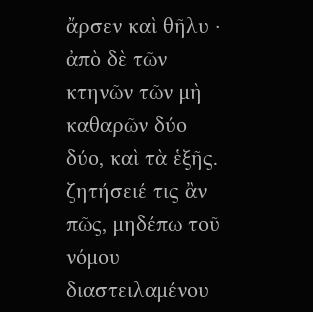ἄρσεν καὶ θῆλυ · ἀπὸ δὲ τῶν κτηνῶν τῶν μὴ καθαρῶν δύο δύο, καὶ τὰ ἑξῆς. ζητήσειέ τις ἂν πῶς, μηδέπω τοῦ νόμου διαστειλαμένου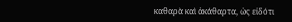καθαρὰ καὶ ἀκάθαρτα, ὡς εἰδότι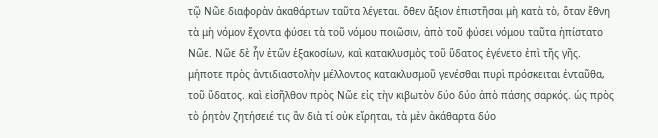τῷ Νῶε διαφορὰν ἀκαθάρτων ταῦτα λέγεται. ὅθεν ἄξιον ἐπιστῆσαι μὴ κατὰ τὸ, ὅταν ἔθνη τὰ μὴ νόμον ἔχοντα φύσει τὰ τοῦ νόμου ποιῶσιν, ἀπὸ τοῦ φύσει νόμου ταῦτα ἠπίστατο Νῶε. Νῶε δὲ ἦν ἐτῶν ἑξακοσίων, καὶ κατακλυσμὸς τοῦ ὕδατος ἐγένετο ἐπὶ τῆς γῆς. μήποτε πρὸς ἀντιδιαστολὴν μέλλοντος κατακλυσμοῦ γενέσθαι πυρὶ πρόσκειται ἐνταῦθα, τοῦ ὕδατος. καὶ εἰσῆλθον πρὸς Νῶε εἰς τὴν κιβωτὸν δύο δύο ἀπὸ πάσης σαρκός. ὡς πρὸς τὸ ῥητὸν ζητήσειέ τις ἂν διὰ τί οὐκ εἴρηται, τὰ μὲν ἀκάθαρτα δύο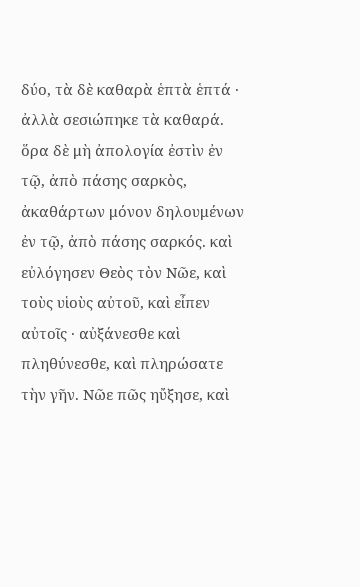δύο, τὰ δὲ καθαρὰ ἑπτὰ ἑπτά · ἀλλὰ σεσιώπηκε τὰ καθαρά. ὅρα δὲ μὴ ἀπολογία ἐστὶν ἐν τῷ, ἀπὸ πάσης σαρκὸς, ἀκαθάρτων μόνον δηλουμένων ἐν τῷ, ἀπὸ πάσης σαρκός. καὶ εὐλόγησεν Θεὸς τὸν Νῶε, καὶ τοὺς υἱοὺς αὐτοῦ, καὶ εἶπεν αὐτοῖς · αὐξάνεσθε καὶ πληθύνεσθε, καὶ πληρώσατε τὴν γῆν. Νῶε πῶς ηὔξησε, καὶ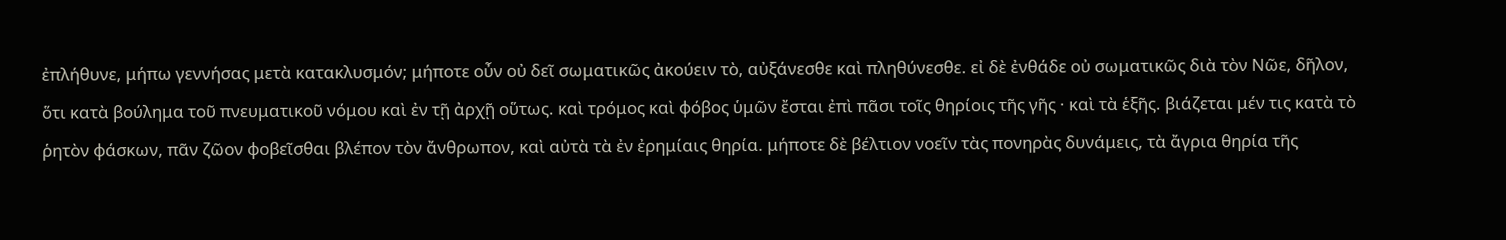ἐπλήθυνε, μήπω γεννήσας μετὰ κατακλυσμόν; μήποτε οὖν οὐ δεῖ σωματικῶς ἀκούειν τὸ, αὐξάνεσθε καὶ πληθύνεσθε. εἰ δὲ ἐνθάδε οὐ σωματικῶς διὰ τὸν Νῶε, δῆλον, ὅτι κατὰ βούλημα τοῦ πνευματικοῦ νόμου καὶ ἐν τῇ ἀρχῇ οὕτως. καὶ τρόμος καὶ φόβος ὑμῶν ἔσται ἐπὶ πᾶσι τοῖς θηρίοις τῆς γῆς · καὶ τὰ ἑξῆς. βιάζεται μέν τις κατὰ τὸ ῥητὸν φάσκων, πᾶν ζῶον φοβεῖσθαι βλέπον τὸν ἄνθρωπον, καὶ αὐτὰ τὰ ἐν ἐρημίαις θηρία. μήποτε δὲ βέλτιον νοεῖν τὰς πονηρὰς δυνάμεις, τὰ ἄγρια θηρία τῆς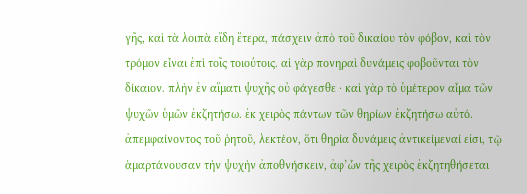γῆς, καὶ τὰ λοιπὰ εἴδη ἕτερα, πάσχειν ἀπὸ τοῦ δικαίου τὸν φόβον, καὶ τὸν τρόμον εἶναι ἐπὶ τοῖς τοιούτοις. αἱ γὰρ πονηραὶ δυνάμεις φοβοῦνται τὸν δίκαιον. πλὴν ἐν αἵματι ψυχῆς οὐ φάγεσθε · καὶ γὰρ τὸ ὑμέτερον αἷμα τῶν ψυχῶν ὑμῶν ἐκζητήσω. ἐκ χειρὸς πάντων τῶν θηρίων ἐκζητήσω αὐτό. ἀπεμφαίνοντος τοῦ ῥητοῦ, λεκτέον, ὅτι θηρία δυνάμεις ἀντικείμεναί εἰσι, τῷ ἁμαρτάνουσαν τὴν ψυχὴν ἀποθνήσκειν, ἀφ’ὧν τῆς χειρὸς ἐκζητηθήσεται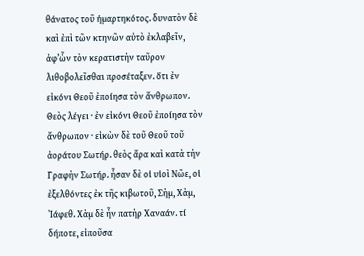θάνατος τοῦ ἡμαρτηκότος. δυνατὸν δὲ καὶ ἐπὶ τῶν κτηνῶν αὐτὸ ἐκλαβεῖν, ἀφ’ὧν τὸν κερατιστὴν ταῦρον λιθοβολεῖσθαι προσέταξεν. ὅτι ἐν εἰκόνι Θεοῦ ἐποίησα τὸν ἄνθρωπον. Θεὸς λέγει · ἐν εἰκόνι Θεοῦ ἐποίησα τὸν ἄνθρωπον · εἰκὼν δὲ τοῦ Θεοῦ τοῦ ἀοράτου Σωτήρ. θεὸς ἄρα καὶ κατὰ τὴν Γραφὴν Σωτήρ. ἦσαν δὲ οἱ υἱοὶ Νῶε, οἱ ἐξελθόντες ἐκ τῆς κιβωτοῦ, Σὴμ, Χὰμ, Ἰάφεθ. Χὰμ δὲ ἦν πατὴρ Χαναάν. τί δήποτε, εἰποῦσα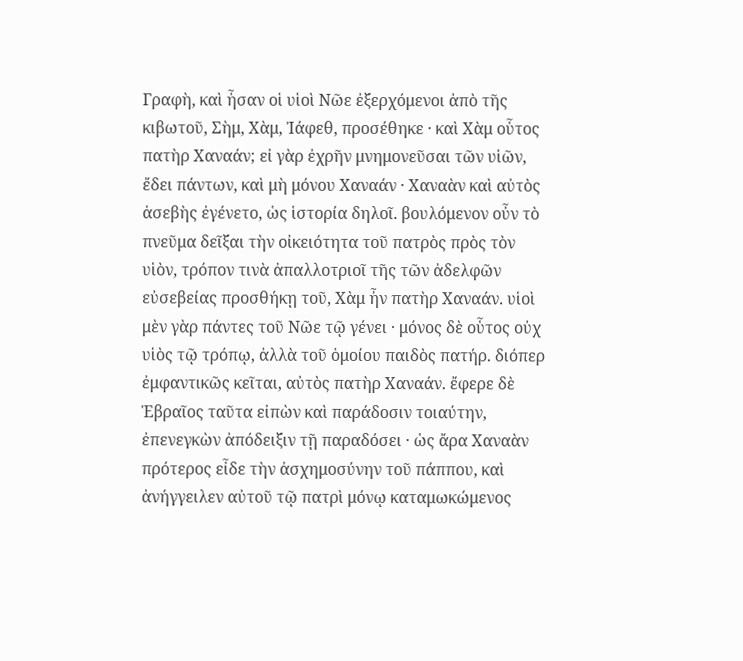Γραφὴ, καὶ ἦσαν οἱ υἱοὶ Νῶε ἐξερχόμενοι ἀπὸ τῆς κιβωτοῦ, Σὴμ, Χὰμ, Ἰάφεθ, προσέθηκε · καὶ Χὰμ οὗτος πατὴρ Χαναάν; εἰ γὰρ ἐχρῆν μνημονεῦσαι τῶν υἱῶν, ἔδει πάντων, καὶ μὴ μόνου Χαναάν · Χαναὰν καὶ αὐτὸς ἀσεβὴς ἐγένετο, ὡς ἱστορία δηλοῖ. βουλόμενον οὖν τὸ πνεῦμα δεῖξαι τὴν οἰκειότητα τοῦ πατρὸς πρὸς τὸν υἱὸν, τρόπον τινὰ ἀπαλλοτριοῖ τῆς τῶν ἀδελφῶν εὐσεβείας προσθήκῃ τοῦ, Χὰμ ἦν πατὴρ Χαναάν. υἱοὶ μὲν γὰρ πάντες τοῦ Νῶε τῷ γένει · μόνος δὲ οὗτος οὐχ υἱὸς τῷ τρόπῳ, ἀλλὰ τοῦ ὁμοίου παιδὸς πατήρ. διόπερ ἐμφαντικῶς κεῖται, αὐτὸς πατὴρ Χαναάν. ἔφερε δὲ Ἑβραῖος ταῦτα εἰπὼν καὶ παράδοσιν τοιαύτην, ἐπενεγκὼν ἀπόδειξιν τῇ παραδόσει · ὡς ἄρα Χαναὰν πρότερος εἶδε τὴν ἀσχημοσύνην τοῦ πάππου, καὶ ἀνήγγειλεν αὐτοῦ τῷ πατρὶ μόνῳ καταμωκώμενος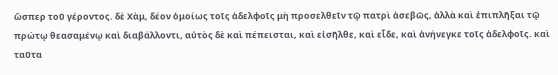ὥσπερ τοῦ γέροντος. δὲ Χὰμ, δέον ὁμοίως τοῖς ἀδελφοῖς μὴ προσελθεῖν τῷ πατρὶ ἀσεβῶς, ἀλλὰ καὶ ἐπιπλῆξαι τῷ πρώτῳ θεασαμένῳ καὶ διαβάλλοντι, αὐτὸς δὲ καὶ πέπεισται, καὶ εἰσῆλθε, καὶ εἶδε, καὶ ἀνήνεγκε τοῖς ἀδελφοῖς. καὶ ταῦτα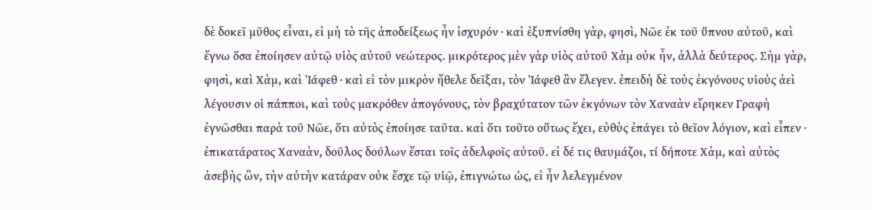δὲ δοκεῖ μῦθος εἶναι, εἰ μὴ τὸ τῆς ἀποδείξεως ἦν ἰσχυρόν · καὶ ἐξυπνίσθη γὰρ, φησὶ, Νῶε ἐκ τοῦ ὕπνου αὐτοῦ, καὶ ἔγνω ὅσα ἐποίησεν αὐτῷ υἱὸς αὐτοῦ νεώτερος. μικρότερος μὲν γὰρ υἱὸς αὐτοῦ Χὰμ οὐκ ἦν, ἀλλὰ δεύτερος. Σὴμ γὰρ, φησὶ, καὶ Χὰμ, καὶ Ἰάφεθ · καὶ εἰ τὸν μικρὸν ἤθελε δεῖξαι, τὸν Ἰάφεθ ἂν ἔλεγεν. ἐπειδὴ δὲ τοὺς ἐκγόνους υἱοὺς ἀεὶ λέγουσιν οἱ πάπποι, καὶ τοὺς μακρόθεν ἀπογόνους, τὸν βραχύτατον τῶν ἐκγόνων τὸν Χαναὰν εἴρηκεν Γραφὴ ἐγνῶσθαι παρὰ τοῦ Νῶε, ὅτι αὐτὸς ἐποίησε ταῦτα. καὶ ὅτι τοῦτο οὕτως ἔχει, εὐθὺς ἐπάγει τὸ θεῖον λόγιον, καὶ εἶπεν · ἐπικατάρατος Χαναὰν, δοῦλος δούλων ἔσται τοῖς ἀδελφοῖς αὐτοῦ. εἰ δέ τις θαυμάζοι, τί δήποτε Χὰμ, καὶ αὐτὸς ἀσεβὴς ὢν, τὴν αὐτὴν κατάραν οὐκ ἔσχε τῷ υἱῷ, ἐπιγνώτω ὡς, εἰ ἦν λελεγμένον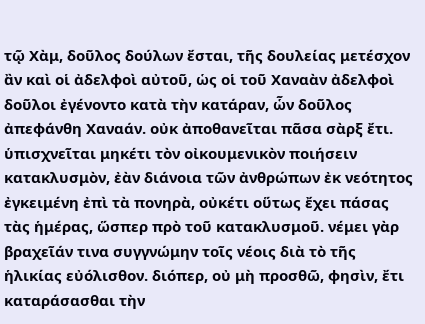τῷ Χὰμ, δοῦλος δούλων ἔσται, τῆς δουλείας μετέσχον ἂν καὶ οἱ ἀδελφοὶ αὐτοῦ, ὡς οἱ τοῦ Χαναὰν ἀδελφοὶ δοῦλοι ἐγένοντο κατὰ τὴν κατάραν, ὧν δοῦλος ἀπεφάνθη Χαναάν. οὐκ ἀποθανεῖται πᾶσα σὰρξ ἔτι. ὑπισχνεῖται μηκέτι τὸν οἰκουμενικὸν ποιήσειν κατακλυσμὸν, ἐὰν διάνοια τῶν ἀνθρώπων ἐκ νεότητος ἐγκειμένη ἐπὶ τὰ πονηρὰ, οὐκέτι οὕτως ἔχει πάσας τὰς ἡμέρας, ὥσπερ πρὸ τοῦ κατακλυσμοῦ. νέμει γὰρ βραχεῖάν τινα συγγνώμην τοῖς νέοις διὰ τὸ τῆς ἡλικίας εὐόλισθον. διόπερ, οὐ μὴ προσθῶ, φησὶν, ἔτι καταράσασθαι τὴν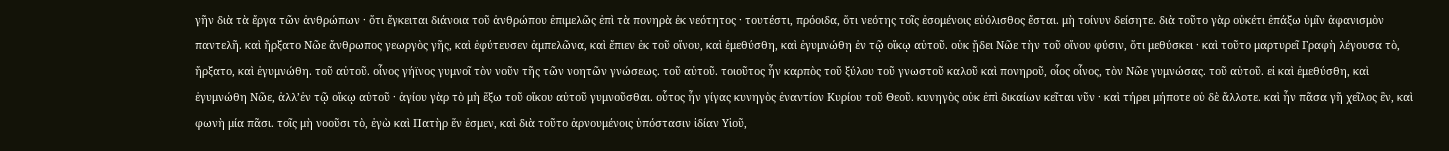γῆν διὰ τὰ ἔργα τῶν ἀνθρώπων · ὅτι ἔγκειται διάνοια τοῦ ἀνθρώπου ἐπιμελῶς ἐπὶ τὰ πονηρὰ ἐκ νεότητος · τουτέστι, πρόοιδα, ὅτι νεότης τοῖς ἐσομένοις εὐόλισθος ἔσται. μὴ τοίνυν δείσητε. διὰ τοῦτο γὰρ οὐκέτι ἐπάξω ὑμῖν ἀφανισμὸν παντελῆ. καὶ ἤρξατο Νῶε ἄνθρωπος γεωργὸς γῆς, καὶ ἐφύτευσεν ἀμπελῶνα, καὶ ἔπιεν ἐκ τοῦ οἴνου, καὶ ἐμεθύσθη, καὶ ἐγυμνώθη ἐν τῷ οἴκῳ αὐτοῦ. οὐκ ᾔδει Νῶε τὴν τοῦ οἴνου φύσιν, ὅτι μεθύσκει · καὶ τοῦτο μαρτυρεῖ Γραφὴ λέγουσα τὸ, ἤρξατο, καὶ ἐγυμνώθη. τοῦ αὐτοῦ. οἶνος γήϊνος γυμνοῖ τὸν νοῦν τῆς τῶν νοητῶν γνώσεως. τοῦ αὐτοῦ. τοιοῦτος ἦν καρπὸς τοῦ ξύλου τοῦ γνωστοῦ καλοῦ καὶ πονηροῦ, οἷος οἶνος, τὸν Νῶε γυμνώσας. τοῦ αὐτοῦ. εἰ καὶ ἐμεθύσθη, καὶ ἐγυμνώθη Νῶε, ἀλλ’ἐν τῷ οἴκῳ αὐτοῦ · ἁγίου γὰρ τὸ μὴ ἕξω τοῦ οἴκου αὐτοῦ γυμνοῦσθαι. οὗτος ἦν γίγας κυνηγὸς ἐναντίον Κυρίου τοῦ Θεοῦ. κυνηγὸς οὐκ ἐπὶ δικαίων κεῖται νῦν · καὶ τήρει μήποτε οὐ δὲ ἄλλοτε. καὶ ἦν πᾶσα γῆ χεῖλος ἓν, καὶ φωνὴ μία πᾶσι. τοῖς μὴ νοοῦσι τὸ, ἐγὼ καὶ Πατὴρ ἕν ἐσμεν, καὶ διὰ τοῦτο ἀρνουμένοις ὑπόστασιν ἰδίαν Υἱοῦ,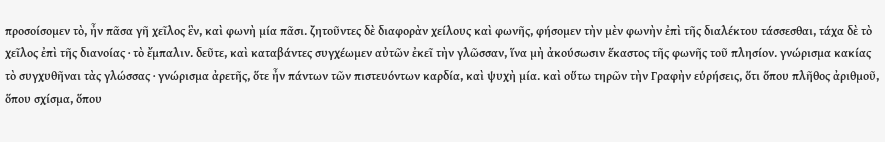προσοίσομεν τὸ, ἦν πᾶσα γῆ χεῖλος ἓν, καὶ φωνὴ μία πᾶσι. ζητοῦντες δὲ διαφορὰν χείλους καὶ φωνῆς, φήσομεν τὴν μὲν φωνὴν ἐπὶ τῆς διαλέκτου τάσσεσθαι, τάχα δὲ τὸ χεῖλος ἐπὶ τῆς διανοίας · τὸ ἔμπαλιν. δεῦτε, καὶ καταβάντες συγχέωμεν αὐτῶν ἐκεῖ τὴν γλῶσσαν, ἵνα μὴ ἀκούσωσιν ἕκαστος τῆς φωνῆς τοῦ πλησίον. γνώρισμα κακίας τὸ συγχυθῆναι τὰς γλώσσας · γνώρισμα ἀρετῆς, ὅτε ἦν πάντων τῶν πιστευόντων καρδία, καὶ ψυχὴ μία. καὶ οὕτω τηρῶν τὴν Γραφὴν εὑρήσεις, ὅτι ὅπου πλῆθος ἀριθμοῦ, ὅπου σχίσμα, ὅπου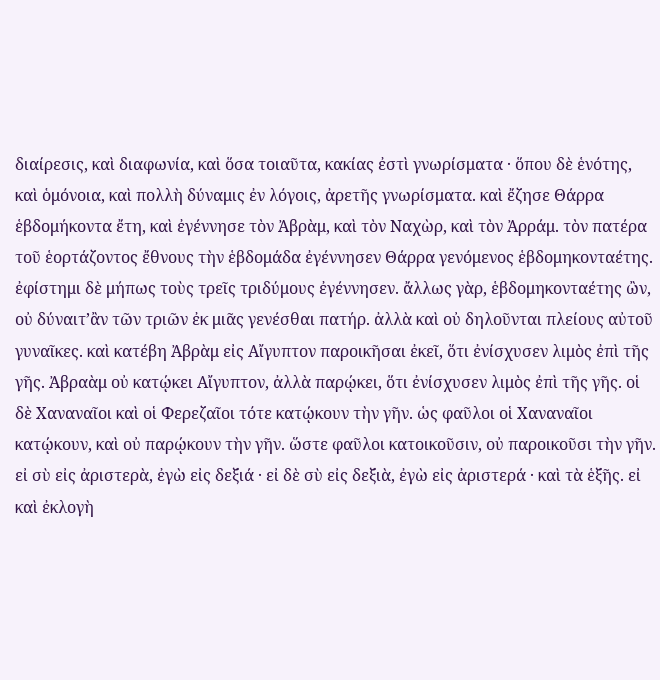διαίρεσις, καὶ διαφωνία, καὶ ὅσα τοιαῦτα, κακίας ἐστὶ γνωρίσματα · ὅπου δὲ ἑνότης, καὶ ὁμόνοια, καὶ πολλὴ δύναμις ἐν λόγοις, ἀρετῆς γνωρίσματα. καὶ ἔζησε Θάρρα ἑβδομήκοντα ἔτη, καὶ ἐγέννησε τὸν Ἀβρὰμ, καὶ τὸν Ναχὼρ, καὶ τὸν Ἀρράμ. τὸν πατέρα τοῦ ἑορτάζοντος ἔθνους τὴν ἑβδομάδα ἐγέννησεν Θάρρα γενόμενος ἑβδομηκονταέτης. ἐφίστημι δὲ μήπως τοὺς τρεῖς τριδύμους ἐγέννησεν. ἄλλως γὰρ, ἑβδομηκονταέτης ὢν, οὐ δύναιτ’ἂν τῶν τριῶν ἐκ μιᾶς γενέσθαι πατήρ. ἀλλὰ καὶ οὐ δηλοῦνται πλείους αὐτοῦ γυναῖκες. καὶ κατέβη Ἀβρὰμ εἰς Αἴγυπτον παροικῆσαι ἐκεῖ, ὅτι ἐνίσχυσεν λιμὸς ἐπὶ τῆς γῆς. Ἀβραὰμ οὐ κατῴκει Αἴγυπτον, ἀλλὰ παρῴκει, ὅτι ἐνίσχυσεν λιμὸς ἐπὶ τῆς γῆς. οἱ δὲ Χαναναῖοι καὶ οἱ Φερεζαῖοι τότε κατῴκουν τὴν γῆν. ὡς φαῦλοι οἱ Χαναναῖοι κατῴκουν, καὶ οὐ παρῴκουν τὴν γῆν. ὥστε φαῦλοι κατοικοῦσιν, οὐ παροικοῦσι τὴν γῆν. εἰ σὺ εἰς ἀριστερὰ, ἐγὼ εἰς δεξιά · εἰ δὲ σὺ εἰς δεξιὰ, ἐγὼ εἰς ἀριστερά · καὶ τὰ ἑξῆς. εἰ καὶ ἐκλογὴ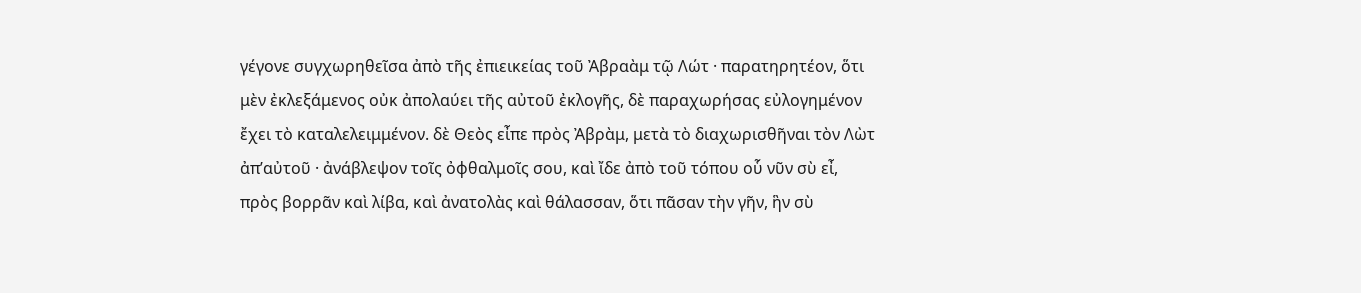γέγονε συγχωρηθεῖσα ἀπὸ τῆς ἐπιεικείας τοῦ Ἀβραὰμ τῷ Λώτ · παρατηρητέον, ὅτι μὲν ἐκλεξάμενος οὐκ ἀπολαύει τῆς αὐτοῦ ἐκλογῆς, δὲ παραχωρήσας εὐλογημένον ἔχει τὸ καταλελειμμένον. δὲ Θεὸς εἶπε πρὸς Ἀβρὰμ, μετὰ τὸ διαχωρισθῆναι τὸν Λὼτ ἀπ’αὐτοῦ · ἀνάβλεψον τοῖς ὀφθαλμοῖς σου, καὶ ἴδε ἀπὸ τοῦ τόπου οὗ νῦν σὺ εἶ, πρὸς βορρᾶν καὶ λίβα, καὶ ἀνατολὰς καὶ θάλασσαν, ὅτι πᾶσαν τὴν γῆν, ἣν σὺ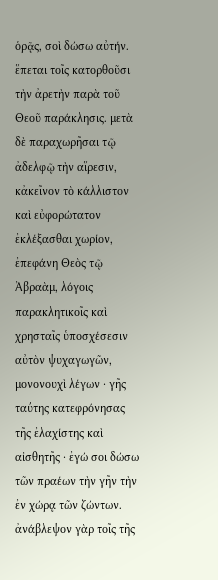ὁρᾷς, σοὶ δώσω αὐτήν. ἕπεται τοῖς κατορθοῦσι τὴν ἀρετὴν παρὰ τοῦ Θεοῦ παράκλησις. μετὰ δὲ παραχωρῆσαι τῷ ἀδελφῷ τὴν αἵρεσιν, κἀκεῖνον τὸ κάλλιστον καὶ εὐφορώτατον ἐκλέξασθαι χωρίον, ἐπεφάνη Θεὸς τῷ Ἀβραὰμ, λόγοις παρακλητικοῖς καὶ χρησταῖς ὑποσχέσεσιν αὐτὸν ψυχαγωγῶν, μονονουχὶ λέγων · γῆς ταύτης κατεφρόνησας τῆς ἐλαχίστης καὶ αἰσθητῆς · ἐγώ σοι δώσω τῶν πραέων τὴν γῆν τὴν ἐν χώρᾳ τῶν ζώντων. ἀνάβλεψον γὰρ τοῖς τῆς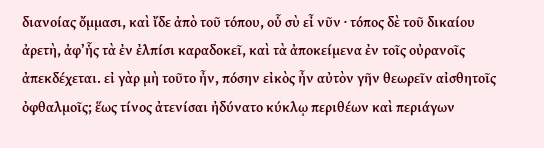διανοίας ὄμμασι, καὶ ἴδε ἀπὸ τοῦ τόπου, οὗ σὺ εἶ νῦν · τόπος δὲ τοῦ δικαίου ἀρετὴ, ἀφ’ἧς τὰ ἐν ἐλπίσι καραδοκεῖ, καὶ τὰ ἀποκείμενα ἐν τοῖς οὐρανοῖς ἀπεκδέχεται. εἰ γὰρ μὴ τοῦτο ἦν, πόσην εἰκὸς ἦν αὐτὸν γῆν θεωρεῖν αἰσθητοῖς ὀφθαλμοῖς; ἕως τίνος ἀτενίσαι ἠδύνατο κύκλῳ περιθέων καὶ περιάγων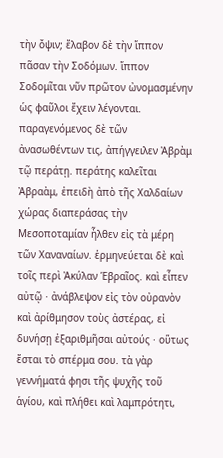τὴν ὄψιν; ἔλαβον δὲ τὴν ἵππον πᾶσαν τὴν Σοδόμων. ἵππον Σοδομῖται νῦν πρῶτον ὠνομασμένην ὡς φαῦλοι ἔχειν λέγονται. παραγενόμενος δὲ τῶν ἀνασωθέντων τις, ἀπήγγειλεν Ἀβρὰμ τῷ περάτῃ. περάτης καλεῖται Ἀβραὰμ, ἐπειδὴ ἀπὸ τῆς Χαλδαίων χώρας διαπεράσας τὴν Μεσοποταμίαν ἦλθεν εἰς τὰ μέρη τῶν Χαναναίων. ἑρμηνεύεται δὲ καὶ τοῖς περὶ Ἀκύλαν Ἑβραῖος. καὶ εἶπεν αὐτῷ · ἀνάβλεψον εἰς τὸν οὐρανὸν καὶ ἀρίθμησον τοὺς ἀστέρας, εἰ δυνήσῃ ἐξαριθμῆσαι αὐτούς · οὕτως ἔσται τὸ σπέρμα σου. τὰ γὰρ γεννήματά φησι τῆς ψυχῆς τοῦ ἁγίου, καὶ πλήθει καὶ λαμπρότητι,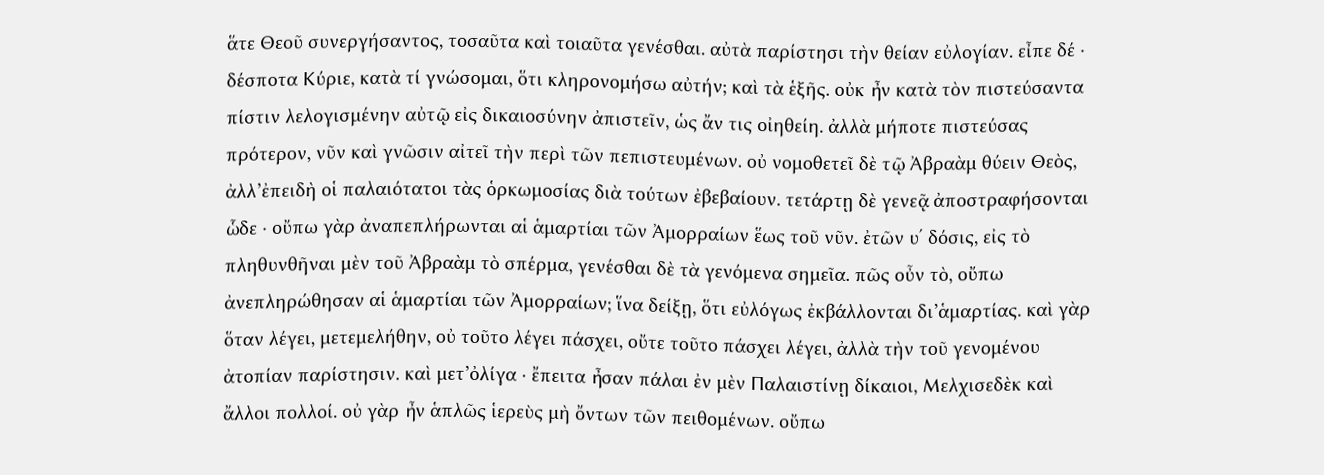ἅτε Θεοῦ συνεργήσαντος, τοσαῦτα καὶ τοιαῦτα γενέσθαι. αὐτὰ παρίστησι τὴν θείαν εὐλογίαν. εἶπε δέ · δέσποτα Κύριε, κατὰ τί γνώσομαι, ὅτι κληρονομήσω αὐτήν; καὶ τὰ ἑξῆς. οὐκ ἦν κατὰ τὸν πιστεύσαντα πίστιν λελογισμένην αὐτῷ εἰς δικαιοσύνην ἀπιστεῖν, ὡς ἄν τις οἰηθείη. ἀλλὰ μήποτε πιστεύσας πρότερον, νῦν καὶ γνῶσιν αἰτεῖ τὴν περὶ τῶν πεπιστευμένων. οὐ νομοθετεῖ δὲ τῷ Ἀβραὰμ θύειν Θεὸς, ἀλλ’ἐπειδὴ οἱ παλαιότατοι τὰς ὁρκωμοσίας διὰ τούτων ἐβεβαίουν. τετάρτῃ δὲ γενεᾷ ἀποστραφήσονται ὧδε · οὔπω γὰρ ἀναπεπλήρωνται αἱ ἁμαρτίαι τῶν Ἀμορραίων ἕως τοῦ νῦν. ἐτῶν υʹ δόσις, εἰς τὸ πληθυνθῆναι μὲν τοῦ Ἀβραὰμ τὸ σπέρμα, γενέσθαι δὲ τὰ γενόμενα σημεῖα. πῶς οὖν τὸ, οὔπω ἀνεπληρώθησαν αἱ ἁμαρτίαι τῶν Ἀμορραίων; ἵνα δείξῃ, ὅτι εὐλόγως ἐκβάλλονται δι’ἁμαρτίας. καὶ γὰρ ὅταν λέγει, μετεμελήθην, οὐ τοῦτο λέγει πάσχει, οὔτε τοῦτο πάσχει λέγει, ἀλλὰ τὴν τοῦ γενομένου ἀτοπίαν παρίστησιν. καὶ μετ’ὀλίγα · ἔπειτα ἦσαν πάλαι ἐν μὲν Παλαιστίνῃ δίκαιοι, Μελχισεδὲκ καὶ ἄλλοι πολλοί. οὐ γὰρ ἦν ἁπλῶς ἱερεὺς μὴ ὄντων τῶν πειθομένων. οὔπω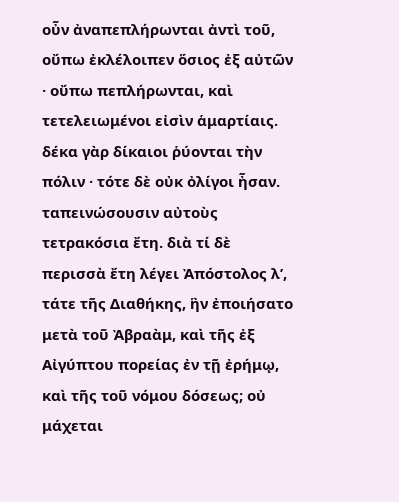οὖν ἀναπεπλήρωνται ἀντὶ τοῦ, οὔπω ἐκλέλοιπεν ὅσιος ἐξ αὐτῶν · οὔπω πεπλήρωνται, καὶ τετελειωμένοι εἰσὶν ἁμαρτίαις. δέκα γὰρ δίκαιοι ῥύονται τὴν πόλιν · τότε δὲ οὐκ ὀλίγοι ἦσαν. ταπεινώσουσιν αὐτοὺς τετρακόσια ἔτη. διὰ τί δὲ περισσὰ ἔτη λέγει Ἀπόστολος λʹ, τάτε τῆς Διαθήκης, ἣν ἐποιήσατο μετὰ τοῦ Ἀβραὰμ, καὶ τῆς ἐξ Αἰγύπτου πορείας ἐν τῇ ἐρήμῳ, καὶ τῆς τοῦ νόμου δόσεως; οὐ μάχεται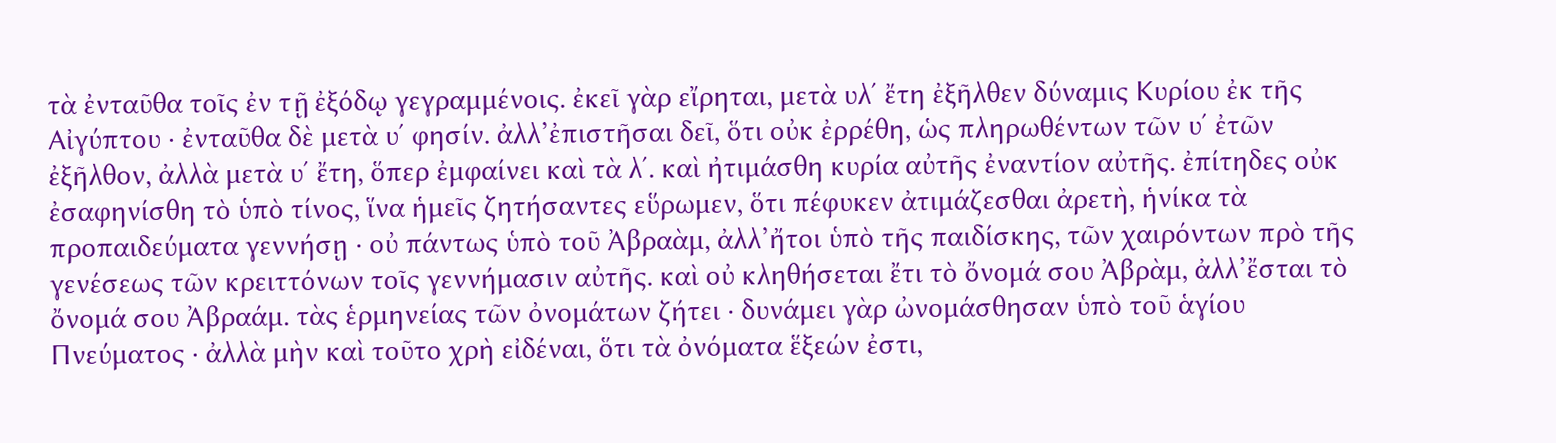τὰ ἐνταῦθα τοῖς ἐν τῇ ἐξόδῳ γεγραμμένοις. ἐκεῖ γὰρ εἴρηται, μετὰ υλʹ ἔτη ἐξῆλθεν δύναμις Κυρίου ἐκ τῆς Αἰγύπτου · ἐνταῦθα δὲ μετὰ υʹ φησίν. ἀλλ’ἐπιστῆσαι δεῖ, ὅτι οὐκ ἐρρέθη, ὡς πληρωθέντων τῶν υʹ ἐτῶν ἐξῆλθον, ἀλλὰ μετὰ υʹ ἔτη, ὅπερ ἐμφαίνει καὶ τὰ λʹ. καὶ ἠτιμάσθη κυρία αὐτῆς ἐναντίον αὐτῆς. ἐπίτηδες οὐκ ἐσαφηνίσθη τὸ ὑπὸ τίνος, ἵνα ἡμεῖς ζητήσαντες εὕρωμεν, ὅτι πέφυκεν ἀτιμάζεσθαι ἀρετὴ, ἡνίκα τὰ προπαιδεύματα γεννήσῃ · οὐ πάντως ὑπὸ τοῦ Ἀβραὰμ, ἀλλ’ἤτοι ὑπὸ τῆς παιδίσκης, τῶν χαιρόντων πρὸ τῆς γενέσεως τῶν κρειττόνων τοῖς γεννήμασιν αὐτῆς. καὶ οὐ κληθήσεται ἔτι τὸ ὄνομά σου Ἀβρὰμ, ἀλλ’ἔσται τὸ ὄνομά σου Ἀβραάμ. τὰς ἑρμηνείας τῶν ὀνομάτων ζήτει · δυνάμει γὰρ ὠνομάσθησαν ὑπὸ τοῦ ἁγίου Πνεύματος · ἀλλὰ μὴν καὶ τοῦτο χρὴ εἰδέναι, ὅτι τὰ ὀνόματα ἕξεών ἐστι,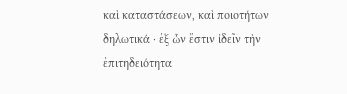καὶ καταστάσεων, καὶ ποιοτήτων δηλωτικά · ἐξ ὧν ἔστιν ἰδεῖν τὴν ἐπιτηδειότητα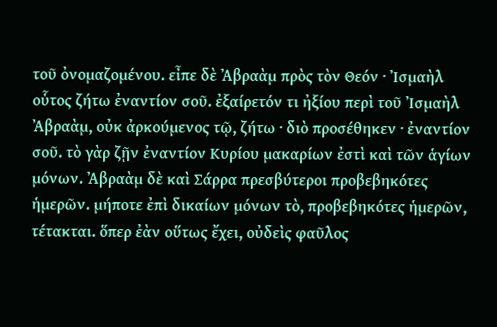τοῦ ὀνομαζομένου. εἶπε δὲ Ἀβραὰμ πρὸς τὸν Θεόν · Ἰσμαὴλ οὗτος ζήτω ἐναντίον σοῦ. ἐξαίρετόν τι ἠξίου περὶ τοῦ Ἰσμαὴλ Ἀβραὰμ, οὐκ ἀρκούμενος τῷ, ζήτω · διὸ προσέθηκεν · ἐναντίον σοῦ. τὸ γὰρ ζῇν ἐναντίον Κυρίου μακαρίων ἐστὶ καὶ τῶν ἁγίων μόνων. Ἀβραὰμ δὲ καὶ Σάρρα πρεσβύτεροι προβεβηκότες ἡμερῶν. μήποτε ἐπὶ δικαίων μόνων τὸ, προβεβηκότες ἡμερῶν, τέτακται. ὅπερ ἐὰν οὕτως ἔχει, οὐδεὶς φαῦλος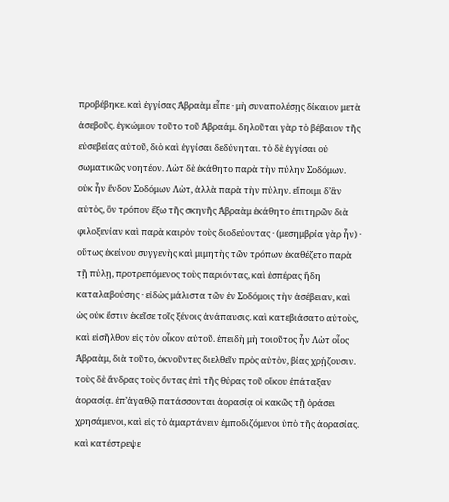προβέβηκε. καὶ ἐγγίσας Ἀβραὰμ εἶπε · μὴ συναπολέσῃς δίκαιον μετὰ ἀσεβοῦς. ἐγκώμιον τοῦτο τοῦ Ἀβραάμ. δηλοῦται γὰρ τὸ βέβαιον τῆς εὐσεβείας αὐτοῦ, διὸ καὶ ἐγγίσαι δεδύνηται. τὸ δὲ ἐγγίσαι οὐ σωματικῶς νοητέον. Λὼτ δὲ ἐκάθητο παρὰ τὴν πύλην Σοδόμων. οὐκ ἦν ἔνδον Σοδόμων Λὼτ, ἀλλὰ παρὰ τὴν πύλην. εἴποιμι δ’ἂν αὐτὸς, ὃν τρόπον ἔξω τῆς σκηνῆς Ἀβραὰμ ἐκάθητο ἐπιτηρῶν διὰ φιλοξενίαν καὶ παρὰ καιρὸν τοὺς διοδεύοντας · (μεσημβρία γὰρ ἦν) · οὕτως ἐκείνου συγγενὴς καὶ μιμητὴς τῶν τρόπων ἐκαθέζετο παρὰ τῇ πύλῃ, προτρεπόμενος τοὺς παριόντας, καὶ ἑσπέρας ἤδη καταλαβούσης · εἰδὼς μάλιστα τῶν ἐν Σοδόμοις τὴν ἀσέβειαν, καὶ ὡς οὐκ ἔστιν ἐκεῖσε τοῖς ξένοις ἀνάπαυσις. καὶ κατεβιάσατο αὐτοὺς, καὶ εἰσῆλθον εἰς τὸν οἶκον αὐτοῦ. ἐπειδὴ μὴ τοιοῦτος ἦν Λὼτ οἷος Ἀβραὰμ, διὰ τοῦτο, ὀκνοῦντες διελθεῖν πρὸς αὐτὸν, βίας χρῄζουσιν. τοὺς δὲ ἄνδρας τοὺς ὄντας ἐπὶ τῆς θύρας τοῦ οἴκου ἐπάταξαν ἀορασίᾳ. ἐπ’ἀγαθῷ πατάσσονται ἀορασίᾳ οἱ κακῶς τῇ ὁράσει χρησάμενοι, καὶ εἰς τὸ ἁμαρτάνειν ἐμποδιζόμενοι ὑπὸ τῆς ἀορασίας. καὶ κατέστρεψε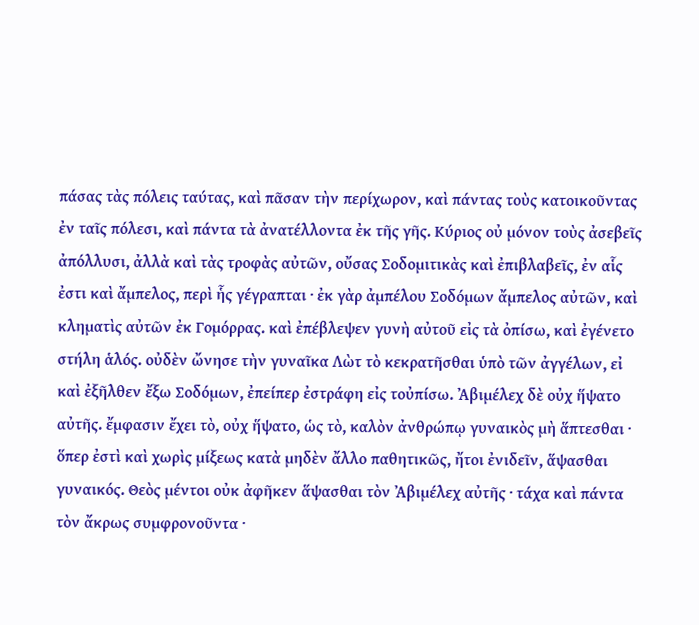πάσας τὰς πόλεις ταύτας, καὶ πᾶσαν τὴν περίχωρον, καὶ πάντας τοὺς κατοικοῦντας ἐν ταῖς πόλεσι, καὶ πάντα τὰ ἀνατέλλοντα ἐκ τῆς γῆς. Κύριος οὐ μόνον τοὺς ἀσεβεῖς ἀπόλλυσι, ἀλλὰ καὶ τὰς τροφὰς αὐτῶν, οὔσας Σοδομιτικὰς καὶ ἐπιβλαβεῖς, ἐν αἷς ἐστι καὶ ἄμπελος, περὶ ἧς γέγραπται · ἐκ γὰρ ἀμπέλου Σοδόμων ἄμπελος αὐτῶν, καὶ κληματὶς αὐτῶν ἐκ Γομόρρας. καὶ ἐπέβλεψεν γυνὴ αὐτοῦ εἰς τὰ ὀπίσω, καὶ ἐγένετο στήλη ἁλός. οὐδὲν ὤνησε τὴν γυναῖκα Λὼτ τὸ κεκρατῆσθαι ὑπὸ τῶν ἀγγέλων, εἰ καὶ ἐξῆλθεν ἔξω Σοδόμων, ἐπείπερ ἐστράφη εἰς τοὐπίσω. Ἀβιμέλεχ δὲ οὐχ ἥψατο αὐτῆς. ἔμφασιν ἔχει τὸ, οὐχ ἥψατο, ὡς τὸ, καλὸν ἀνθρώπῳ γυναικὸς μὴ ἅπτεσθαι · ὅπερ ἐστὶ καὶ χωρὶς μίξεως κατὰ μηδὲν ἄλλο παθητικῶς, ἤτοι ἐνιδεῖν, ἅψασθαι γυναικός. Θεὸς μέντοι οὐκ ἀφῆκεν ἅψασθαι τὸν Ἀβιμέλεχ αὐτῆς · τάχα καὶ πάντα τὸν ἄκρως συμφρονοῦντα ·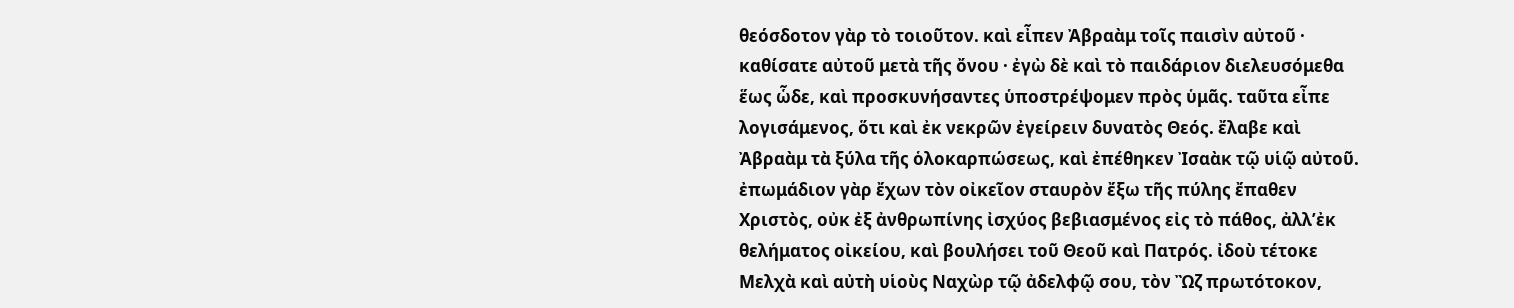θεόσδοτον γὰρ τὸ τοιοῦτον. καὶ εἶπεν Ἀβραὰμ τοῖς παισὶν αὐτοῦ · καθίσατε αὐτοῦ μετὰ τῆς ὄνου · ἐγὼ δὲ καὶ τὸ παιδάριον διελευσόμεθα ἕως ὧδε, καὶ προσκυνήσαντες ὑποστρέψομεν πρὸς ὑμᾶς. ταῦτα εἶπε λογισάμενος, ὅτι καὶ ἐκ νεκρῶν ἐγείρειν δυνατὸς Θεός. ἔλαβε καὶ Ἀβραὰμ τὰ ξύλα τῆς ὁλοκαρπώσεως, καὶ ἐπέθηκεν Ἰσαὰκ τῷ υἱῷ αὐτοῦ. ἐπωμάδιον γὰρ ἔχων τὸν οἰκεῖον σταυρὸν ἔξω τῆς πύλης ἔπαθεν Χριστὸς, οὐκ ἐξ ἀνθρωπίνης ἰσχύος βεβιασμένος εἰς τὸ πάθος, ἀλλ’ἐκ θελήματος οἰκείου, καὶ βουλήσει τοῦ Θεοῦ καὶ Πατρός. ἰδοὺ τέτοκε Μελχὰ καὶ αὐτὴ υἱοὺς Ναχὼρ τῷ ἀδελφῷ σου, τὸν Ὢζ πρωτότοκον,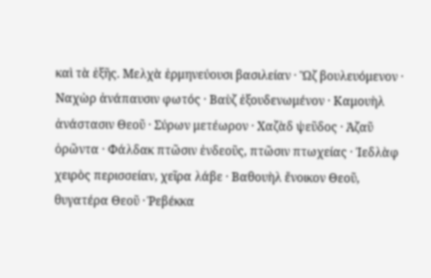καὶ τὰ ἑξῆς. Μελχὰ ἑρμηνεύουσι βασιλείαν · Ὢζ βουλευόμενον · Ναχὼρ ἀνάπαυσιν φωτός · Βαὺζ ἐξουδενωμένον · Καμουὴλ ἀνάστασιν Θεοῦ · Σύρων μετέωρον · Χαζὰδ ψεῦδος · Ἀζαῦ ὁρῶντα · Φάλδακ πτῶσιν ἐνδεοῦς, πτῶσιν πτωχείας · Ἰεδλὰφ χειρὸς περισσείαν, χεῖρα λάβε · Βαθουὴλ ἔνοικον Θεοῦ, θυγατέρα Θεοῦ · Ῥεβέκκα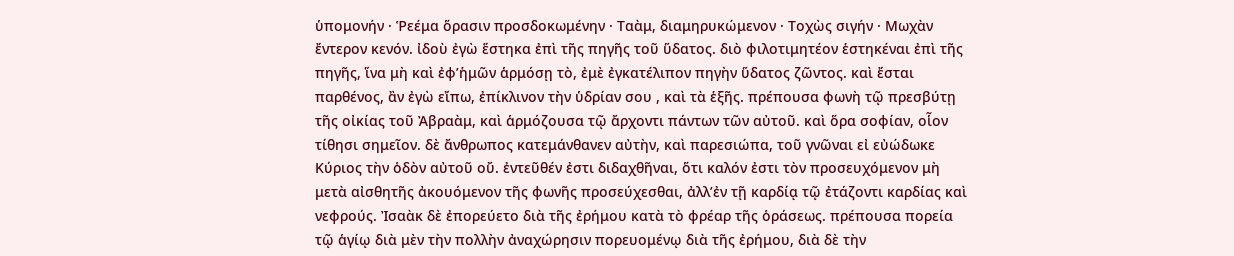ὑπομονήν · Ῥεέμα ὅρασιν προσδοκωμένην · Ταὰμ, διαμηρυκώμενον · Τοχὼς σιγήν · Μωχὰν ἔντερον κενόν. ἰδοὺ ἐγὼ ἕστηκα ἐπὶ τῆς πηγῆς τοῦ ὕδατος. διὸ φιλοτιμητέον ἑστηκέναι ἐπὶ τῆς πηγῆς, ἵνα μὴ καὶ ἐφ’ἡμῶν ἁρμόσῃ τὸ, ἐμὲ ἐγκατέλιπον πηγὴν ὕδατος ζῶντος. καὶ ἔσται παρθένος, ἂν ἐγὼ εἴπω, ἐπίκλινον τὴν ὑδρίαν σου , καὶ τὰ ἑξῆς. πρέπουσα φωνὴ τῷ πρεσβύτῃ τῆς οἰκίας τοῦ Ἀβραὰμ, καὶ ἁρμόζουσα τῷ ἄρχοντι πάντων τῶν αὐτοῦ. καὶ ὅρα σοφίαν, οἷον τίθησι σημεῖον. δὲ ἄνθρωπος κατεμάνθανεν αὐτὴν, καὶ παρεσιώπα, τοῦ γνῶναι εἰ εὐώδωκε Κύριος τὴν ὁδὸν αὐτοῦ οὔ. ἐντεῦθέν ἐστι διδαχθῆναι, ὅτι καλόν ἐστι τὸν προσευχόμενον μὴ μετὰ αἰσθητῆς ἀκουόμενον τῆς φωνῆς προσεύχεσθαι, ἀλλ’ἐν τῇ καρδίᾳ τῷ ἐτάζοντι καρδίας καὶ νεφρούς. Ἰσαὰκ δὲ ἐπορεύετο διὰ τῆς ἐρήμου κατὰ τὸ φρέαρ τῆς ὁράσεως. πρέπουσα πορεία τῷ ἁγίῳ διὰ μὲν τὴν πολλὴν ἀναχώρησιν πορευομένῳ διὰ τῆς ἐρήμου, διὰ δὲ τὴν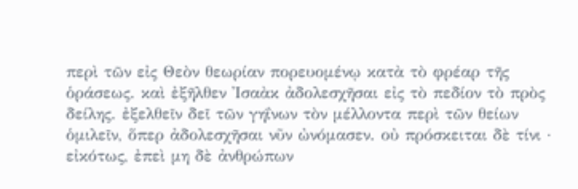περὶ τῶν εἰς Θεὸν θεωρίαν πορευομένῳ κατὰ τὸ φρέαρ τῆς ὁράσεως. καὶ ἐξῆλθεν Ἰσαὰκ ἀδολεσχῆσαι εἰς τὸ πεδίον τὸ πρὸς δείλης. ἐξελθεῖν δεῖ τῶν γηΐνων τὸν μέλλοντα περὶ τῶν θείων ὁμιλεῖν, ὅπερ ἀδολεσχῆσαι νῦν ὠνόμασεν. οὐ πρόσκειται δὲ τίνι · εἰκότως, ἐπεὶ μη δὲ ἀνθρώπων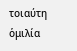τοιαύτη ὁμιλία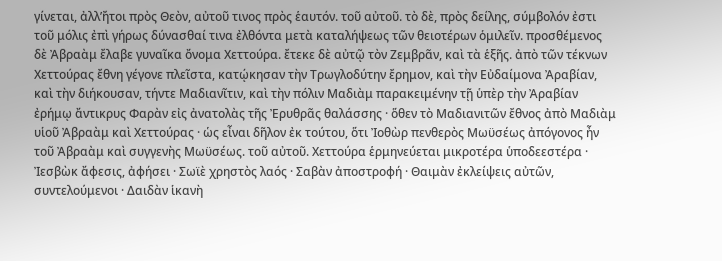γίνεται, ἀλλ’ἤτοι πρὸς Θεὸν, αὐτοῦ τινος πρὸς ἑαυτόν. τοῦ αὐτοῦ. τὸ δὲ, πρὸς δείλης, σύμβολόν ἐστι τοῦ μόλις ἐπὶ γήρως δύνασθαί τινα ἐλθόντα μετὰ καταλήψεως τῶν θειοτέρων ὁμιλεῖν. προσθέμενος δὲ Ἀβραὰμ ἔλαβε γυναῖκα ὄνομα Χεττούρα. ἔτεκε δὲ αὐτῷ τὸν Ζεμβρᾶν, καὶ τὰ ἑξῆς. ἀπὸ τῶν τέκνων Χεττούρας ἔθνη γέγονε πλεῖστα, κατῴκησαν τὴν Τρωγλοδύτην ἔρημον, καὶ τὴν Εὐδαίμονα Ἀραβίαν, καὶ τὴν διήκουσαν, τήντε Μαδιανῖτιν, καὶ τὴν πόλιν Μαδιὰμ παρακειμένην τῇ ὑπὲρ τὴν Ἀραβίαν ἐρήμῳ ἄντικρυς Φαρὰν εἰς ἀνατολὰς τῆς Ἐρυθρᾶς θαλάσσης · ὅθεν τὸ Μαδιανιτῶν ἔθνος ἀπὸ Μαδιὰμ υἱοῦ Ἀβραὰμ καὶ Χεττούρας · ὡς εἶναι δῆλον ἐκ τούτου, ὅτι Ἰοθὼρ πενθερὸς Μωϋσέως ἀπόγονος ἦν τοῦ Ἀβραὰμ καὶ συγγενὴς Μωϋσέως. τοῦ αὐτοῦ. Χεττούρα ἑρμηνεύεται μικροτέρα ὑποδεεστέρα · Ἰεσβὼκ ἄφεσις, ἀφήσει · Σωϊὲ χρηστὸς λαός · Σαβὰν ἀποστροφή · Θαιμὰν ἐκλείψεις αὐτῶν, συντελούμενοι · Δαιδὰν ἱκανὴ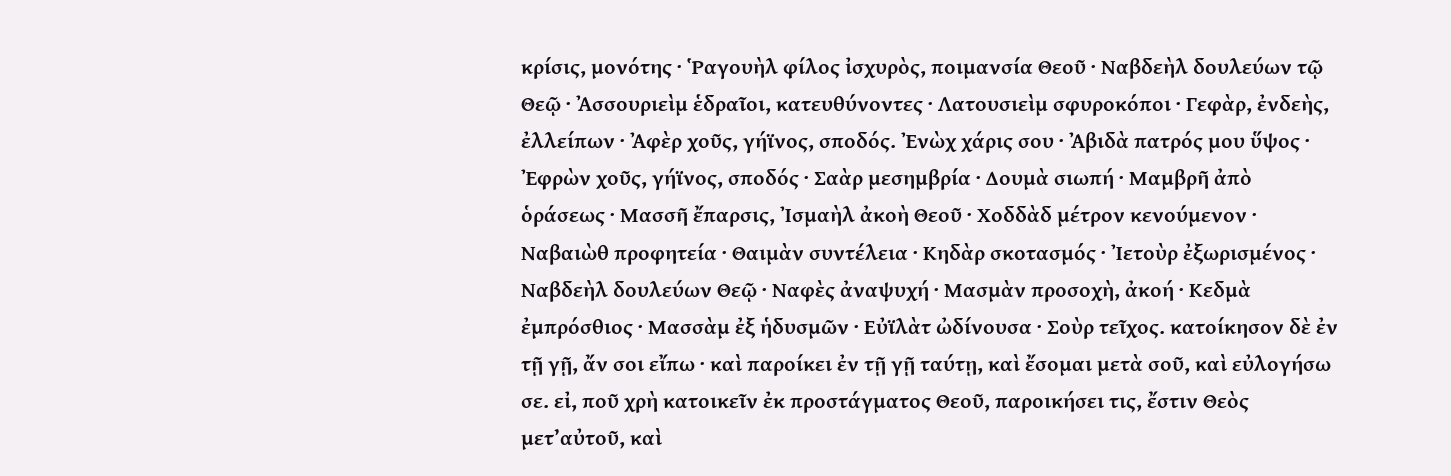κρίσις, μονότης · Ῥαγουὴλ φίλος ἰσχυρὸς, ποιμανσία Θεοῦ · Ναβδεὴλ δουλεύων τῷ Θεῷ · Ἀσσουριεὶμ ἑδραῖοι, κατευθύνοντες · Λατουσιεὶμ σφυροκόποι · Γεφὰρ, ἐνδεὴς, ἐλλείπων · Ἀφὲρ χοῦς, γήϊνος, σποδός. Ἐνὼχ χάρις σου · Ἀβιδὰ πατρός μου ὕψος · Ἐφρὼν χοῦς, γήϊνος, σποδός · Σαὰρ μεσημβρία · Δουμὰ σιωπή · Μαμβρῆ ἀπὸ ὁράσεως · Μασσῆ ἔπαρσις, Ἰσμαὴλ ἀκοὴ Θεοῦ · Χοδδὰδ μέτρον κενούμενον · Ναβαιὼθ προφητεία · Θαιμὰν συντέλεια · Κηδὰρ σκοτασμός · Ἰετοὺρ ἐξωρισμένος · Ναβδεὴλ δουλεύων Θεῷ · Ναφὲς ἀναψυχή · Μασμὰν προσοχὴ, ἀκοή · Κεδμὰ ἐμπρόσθιος · Μασσὰμ ἐξ ἡδυσμῶν · Εὐϊλὰτ ὠδίνουσα · Σοὺρ τεῖχος. κατοίκησον δὲ ἐν τῇ γῇ, ἄν σοι εἴπω · καὶ παροίκει ἐν τῇ γῇ ταύτῃ, καὶ ἔσομαι μετὰ σοῦ, καὶ εὐλογήσω σε. εἰ, ποῦ χρὴ κατοικεῖν ἐκ προστάγματος Θεοῦ, παροικήσει τις, ἔστιν Θεὸς μετ’αὐτοῦ, καὶ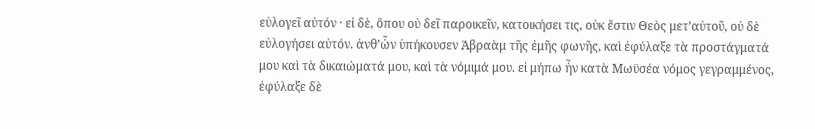εὐλογεῖ αὐτόν · εἰ δὲ, ὅπου οὐ δεῖ παροικεῖν, κατοικήσει τις, οὐκ ἔστιν Θεὸς μετ’αὐτοῦ, οὐ δὲ εὐλογήσει αὐτόν. ἀνθ’ὧν ὑπήκουσεν Ἀβραὰμ τῆς ἐμῆς φωνῆς, καὶ ἐφύλαξε τὰ προστάγματά μου καὶ τὰ δικαιώματά μου, καὶ τὰ νόμιμά μου. εἰ μήπω ἦν κατὰ Μωϋσέα νόμος γεγραμμένος, ἐφύλαξε δὲ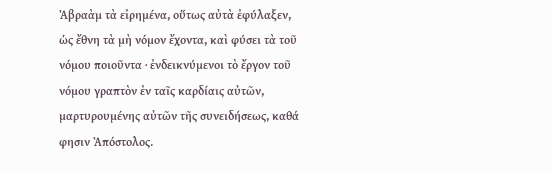Ἀβραὰμ τὰ εἰρημένα, οὕτως αὐτὰ ἐφύλαξεν, ὡς ἔθνη τὰ μὴ νόμον ἔχοντα, καὶ φύσει τὰ τοῦ νόμου ποιοῦντα · ἐνδεικνύμενοι τὸ ἔργον τοῦ νόμου γραπτὸν ἐν ταῖς καρδίαις αὐτῶν, μαρτυρουμένης αὐτῶν τῆς συνειδήσεως, καθά φησιν Ἀπόστολος.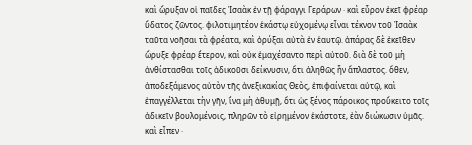καὶ ὤρυξαν οἱ παῖδες Ἰσαὰκ ἐν τῇ φάραγγι Γεράρων · καὶ εὗρον ἐκεῖ φρέαρ ὕδατος ζῶντος. φιλοτιμητέον ἑκάστῳ εὐχομένῳ εἶναι τέκνον τοῦ Ἰσαὰκ ταῦτα νοῆσαι τὰ φρέατα, καὶ ὀρύξαι αὐτὰ ἐν ἑαυτῷ. ἀπάρας δὲ ἐκεῖθεν ὤρυξε φρέαρ ἕτερον, καὶ οὐκ ἐμαχέσαντο περὶ αὐτοῦ. διὰ δὲ τοῦ μὴ ἀνθίστασθαι τοῖς ἀδικοῦσι δείκνυσιν, ὅτι ἀληθῶς ἦν ἄπλαστος. ὅθεν, ἀποδεξάμενος αὐτὸν τῆς ἀνεξικακίας Θεὸς, ἐπιφαίνεται αὐτῷ, καὶ ἐπαγγέλλεται τὴν γῆν, ἵνα μὴ ἀθυμῇ, ὅτι ὡς ξένος πάροικος προὔκειτο τοῖς ἀδικεῖν βουλομένοις, πληρῶν τὸ εἰρημένον ἑκάστοτε, ἐὰν διώκωσιν ὑμᾶς. καὶ εἶπεν ·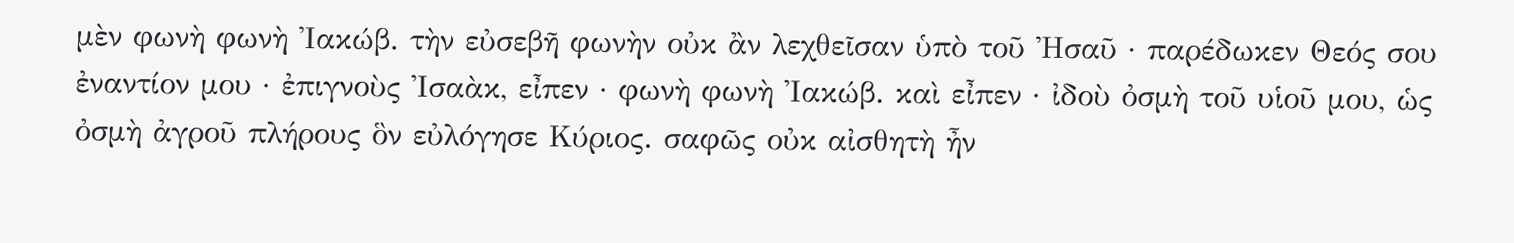μὲν φωνὴ φωνὴ Ἰακώβ. τὴν εὐσεβῆ φωνὴν οὐκ ἂν λεχθεῖσαν ὑπὸ τοῦ Ἠσαῦ · παρέδωκεν Θεός σου ἐναντίον μου · ἐπιγνοὺς Ἰσαὰκ, εἶπεν · φωνὴ φωνὴ Ἰακώβ. καὶ εἶπεν · ἰδοὺ ὀσμὴ τοῦ υἱοῦ μου, ὡς ὀσμὴ ἀγροῦ πλήρους ὃν εὐλόγησε Κύριος. σαφῶς οὐκ αἰσθητὴ ἦν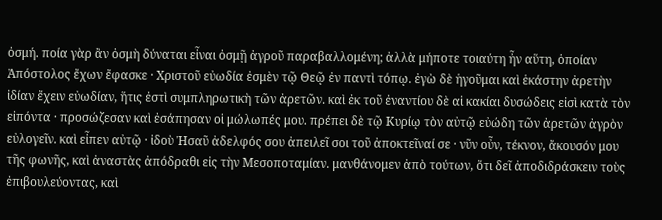ὀσμή. ποία γὰρ ἂν ὀσμὴ δύναται εἶναι ὀσμῇ ἀγροῦ παραβαλλομένη; ἀλλὰ μήποτε τοιαύτη ἦν αὕτη, ὁποίαν Ἀπόστολος ἔχων ἔφασκε · Χριστοῦ εὐωδία ἐσμὲν τῷ Θεῷ ἐν παντὶ τόπῳ. ἐγὼ δὲ ἡγοῦμαι καὶ ἑκάστην ἀρετὴν ἰδίαν ἔχειν εὐωδίαν, ἥτις ἐστὶ συμπληρωτικὴ τῶν ἀρετῶν. καὶ ἐκ τοῦ ἐναντίου δὲ αἱ κακίαι δυσώδεις εἰσὶ κατὰ τὸν εἰπόντα · προσώζεσαν καὶ ἐσάπησαν οἱ μώλωπές μου. πρέπει δὲ τῷ Κυρίῳ τὸν αὐτῷ εὐώδη τῶν ἀρετῶν ἀγρὸν εὐλογεῖν. καὶ εἶπεν αὐτῷ · ἰδοὺ Ἠσαῦ ἀδελφός σου ἀπειλεῖ σοι τοῦ ἀποκτεῖναί σε · νῦν οὖν, τέκνον, ἄκουσόν μου τῆς φωνῆς, καὶ ἀναστὰς ἀπόδραθι εἰς τὴν Μεσοποταμίαν. μανθάνομεν ἀπὸ τούτων, ὅτι δεῖ ἀποδιδράσκειν τοὺς ἐπιβουλεύοντας, καὶ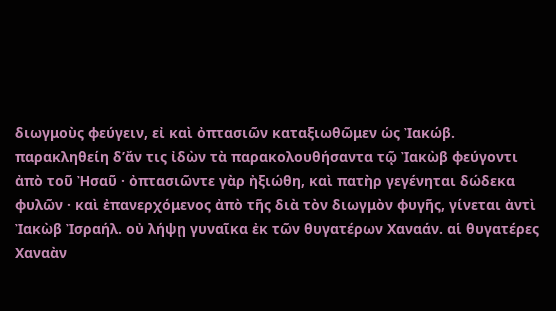διωγμοὺς φεύγειν, εἰ καὶ ὀπτασιῶν καταξιωθῶμεν ὡς Ἰακώβ. παρακληθείη δ’ἄν τις ἰδὼν τὰ παρακολουθήσαντα τῷ Ἰακὼβ φεύγοντι ἀπὸ τοῦ Ἠσαῦ · ὀπτασιῶντε γὰρ ἠξιώθη, καὶ πατὴρ γεγένηται δώδεκα φυλῶν · καὶ ἐπανερχόμενος ἀπὸ τῆς διὰ τὸν διωγμὸν φυγῆς, γίνεται ἀντὶ Ἰακὼβ Ἰσραήλ. οὐ λήψῃ γυναῖκα ἐκ τῶν θυγατέρων Χαναάν. αἱ θυγατέρες Χαναὰν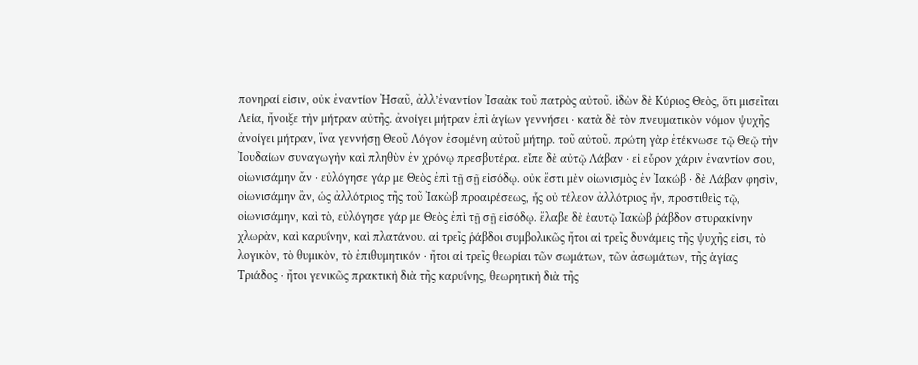πονηραί εἰσιν, οὐκ ἐναντίον Ἠσαῦ, ἀλλ’ἐναντίον Ἰσαὰκ τοῦ πατρὸς αὐτοῦ. ἰδὼν δὲ Κύριος Θεὸς, ὅτι μισεῖται Λεία, ἤνοιξε τὴν μήτραν αὐτῆς. ἀνοίγει μήτραν ἐπὶ ἁγίων γεννήσει · κατὰ δὲ τὸν πνευματικὸν νόμον ψυχῆς ἀνοίγει μήτραν, ἵνα γεννήσῃ Θεοῦ Λόγον ἐσομένη αὐτοῦ μήτηρ. τοῦ αὐτοῦ. πρώτη γὰρ ἐτέκνωσε τῷ Θεῷ τὴν Ἰουδαίων συναγωγὴν καὶ πληθὺν ἐν χρόνῳ πρεσβυτέρα. εἶπε δὲ αὐτῷ Λάβαν · εἰ εὗρον χάριν ἐναντίον σου, οἰωνισάμην ἄν · εὐλόγησε γάρ με Θεὸς ἐπὶ τῇ σῇ εἰσόδῳ. οὐκ ἔστι μὲν οἰωνισμὸς ἐν Ἰακώβ · δὲ Λάβαν φησὶν, οἰωνισάμην ἂν, ὡς ἀλλότριος τῆς τοῦ Ἰακὼβ προαιρέσεως, ἧς οὐ τέλεον ἀλλότριος ἦν, προστιθεὶς τῷ, οἰωνισάμην, καὶ τὸ, εὐλόγησε γάρ με Θεὸς ἐπὶ τῇ σῇ εἰσόδῳ. ἔλαβε δὲ ἑαυτῷ Ἰακὼβ ῥάβδον στυρακίνην χλωρὰν, καὶ καρυΐνην, καὶ πλατάνου. αἱ τρεῖς ῥάβδοι συμβολικῶς ἤτοι αἱ τρεῖς δυνάμεις τῆς ψυχῆς εἰσι, τὸ λογικὸν, τὸ θυμικὸν, τὸ ἐπιθυμητικόν · ἤτοι αἱ τρεῖς θεωρίαι τῶν σωμάτων, τῶν ἀσωμάτων, τῆς ἁγίας Τριάδος · ἤτοι γενικῶς πρακτικὴ διὰ τῆς καρυΐνης, θεωρητικὴ διὰ τῆς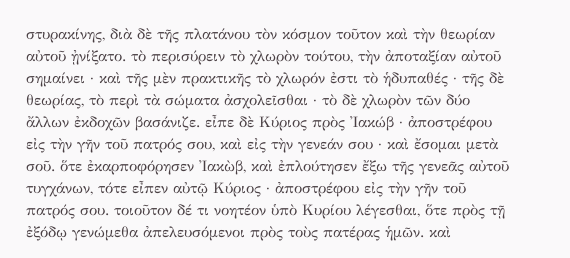στυρακίνης, διὰ δὲ τῆς πλατάνου τὸν κόσμον τοῦτον καὶ τὴν θεωρίαν αὐτοῦ ᾐνίξατο. τὸ περισύρειν τὸ χλωρὸν τούτου, τὴν ἀποταξίαν αὐτοῦ σημαίνει · καὶ τῆς μὲν πρακτικῆς τὸ χλωρόν ἐστι τὸ ἡδυπαθές · τῆς δὲ θεωρίας, τὸ περὶ τὰ σώματα ἀσχολεῖσθαι · τὸ δὲ χλωρὸν τῶν δύο ἄλλων ἐκδοχῶν βασάνιζε. εἶπε δὲ Κύριος πρὸς Ἰακώβ · ἀποστρέφου εἰς τὴν γῆν τοῦ πατρός σου, καὶ εἰς τὴν γενεάν σου · καὶ ἔσομαι μετὰ σοῦ. ὅτε ἐκαρποφόρησεν Ἰακὼβ, καὶ ἐπλούτησεν ἔξω τῆς γενεᾶς αὐτοῦ τυγχάνων, τότε εἶπεν αὐτῷ Κύριος · ἀποστρέφου εἰς τὴν γῆν τοῦ πατρός σου. τοιοῦτον δέ τι νοητέον ὑπὸ Κυρίου λέγεσθαι, ὅτε πρὸς τῇ ἐξόδῳ γενώμεθα ἀπελευσόμενοι πρὸς τοὺς πατέρας ἡμῶν. καὶ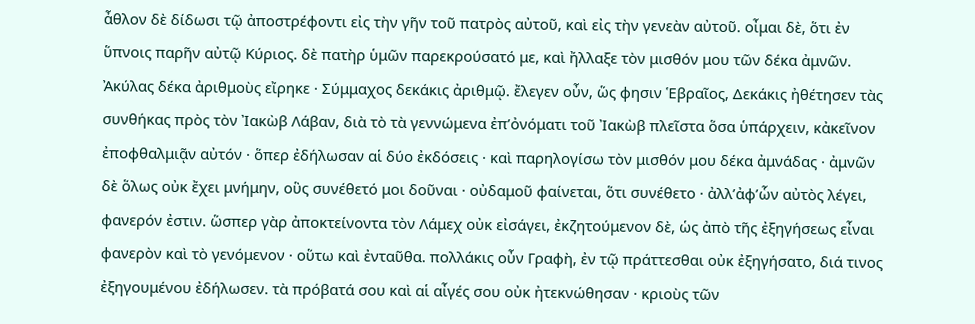ἆθλον δὲ δίδωσι τῷ ἀποστρέφοντι εἰς τὴν γῆν τοῦ πατρὸς αὐτοῦ, καὶ εἰς τὴν γενεὰν αὐτοῦ. οἶμαι δὲ, ὅτι ἐν ὕπνοις παρῆν αὐτῷ Κύριος. δὲ πατὴρ ὑμῶν παρεκρούσατό με, καὶ ἤλλαξε τὸν μισθόν μου τῶν δέκα ἀμνῶν. Ἀκύλας δέκα ἀριθμοὺς εἴρηκε · Σύμμαχος δεκάκις ἀριθμῷ. ἔλεγεν οὖν, ὥς φησιν Ἑβραῖος, Δεκάκις ἠθέτησεν τὰς συνθήκας πρὸς τὸν Ἰακὼβ Λάβαν, διὰ τὸ τὰ γεννώμενα ἐπ’ὀνόματι τοῦ Ἰακὼβ πλεῖστα ὅσα ὑπάρχειν, κἀκεῖνον ἐποφθαλμιᾷν αὐτόν · ὅπερ ἐδήλωσαν αἱ δύο ἐκδόσεις · καὶ παρηλογίσω τὸν μισθόν μου δέκα ἀμνάδας · ἀμνῶν δὲ ὅλως οὐκ ἔχει μνήμην, οὓς συνέθετό μοι δοῦναι · οὐδαμοῦ φαίνεται, ὅτι συνέθετο · ἀλλ’ἀφ’ὧν αὐτὸς λέγει, φανερόν ἐστιν. ὥσπερ γὰρ ἀποκτείνοντα τὸν Λάμεχ οὐκ εἰσάγει, ἐκζητούμενον δὲ, ὡς ἀπὸ τῆς ἐξηγήσεως εἶναι φανερὸν καὶ τὸ γενόμενον · οὕτω καὶ ἐνταῦθα. πολλάκις οὖν Γραφὴ, ἐν τῷ πράττεσθαι οὐκ ἐξηγήσατο, διά τινος ἐξηγουμένου ἐδήλωσεν. τὰ πρόβατά σου καὶ αἱ αἶγές σου οὐκ ἠτεκνώθησαν · κριοὺς τῶν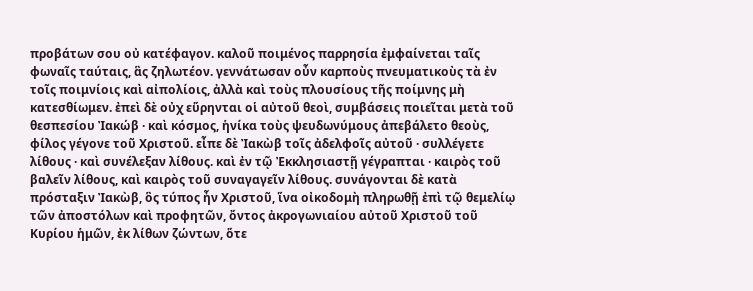προβάτων σου οὐ κατέφαγον. καλοῦ ποιμένος παρρησία ἐμφαίνεται ταῖς φωναῖς ταύταις, ἃς ζηλωτέον. γεννάτωσαν οὖν καρποὺς πνευματικοὺς τὰ ἐν τοῖς ποιμνίοις καὶ αἰπολίοις, ἀλλὰ καὶ τοὺς πλουσίους τῆς ποίμνης μὴ κατεσθίωμεν. ἐπεὶ δὲ οὐχ εὕρηνται οἱ αὐτοῦ θεοὶ, συμβάσεις ποιεῖται μετὰ τοῦ θεσπεσίου Ἰακώβ · καὶ κόσμος, ἡνίκα τοὺς ψευδωνύμους ἀπεβάλετο θεοὺς, φίλος γέγονε τοῦ Χριστοῦ. εἶπε δὲ Ἰακὼβ τοῖς ἀδελφοῖς αὐτοῦ · συλλέγετε λίθους · καὶ συνέλεξαν λίθους. καὶ ἐν τῷ Ἐκκλησιαστῇ γέγραπται · καιρὸς τοῦ βαλεῖν λίθους, καὶ καιρὸς τοῦ συναγαγεῖν λίθους. συνάγονται δὲ κατὰ πρόσταξιν Ἰακὼβ, ὃς τύπος ἦν Χριστοῦ, ἵνα οἰκοδομὴ πληρωθῇ ἐπὶ τῷ θεμελίῳ τῶν ἀποστόλων καὶ προφητῶν, ὄντος ἀκρογωνιαίου αὐτοῦ Χριστοῦ τοῦ Κυρίου ἡμῶν, ἐκ λίθων ζώντων, ὅτε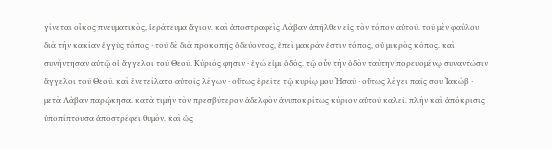γίνεται οἶκος πνευματικὸς, ἱεράτευμα ἅγιον. καὶ ἀποστραφεὶς Λάβαν ἀπῆλθεν εἰς τὸν τόπον αὐτοῦ. τοῦ μὲν φαύλου διὰ τὴν κακίαν ἐγγὺς τόπος · τοῦ δὲ διὰ προκοπῆς ὁδεύοντος, ἐπεὶ μακράν ἐστιν τόπος, οὐ μικρὸς κόπος. καὶ συνήντησαν αὐτῷ οἱ ἄγγελοι τοῦ Θεοῦ. Κύριός φησιν · ἐγώ εἰμι ὁδός. τῷ οὖν τὴν ὁδὸν ταύτην πορευομένῳ συναντῶσιν ἄγγελοι τοῦ Θεοῦ. καὶ ἐνετείλατο αὐτοῖς λέγων · οὕτως ἐρεῖτε τῷ κυρίῳ μου Ἠσαῦ · οὕτως λέγει παῖς σου Ἰακώβ · μετὰ Λάβαν παρῴκησα. κατὰ τιμὴν τὸν πρεσβύτερον ἀδελφὸν ἀνυποκρίτως κύριον αὑτοῦ καλεῖ. πλὴν καὶ ἀπόκρισις ὑποπίπτουσα ἀποστρέφει θυμόν. καὶ ὡς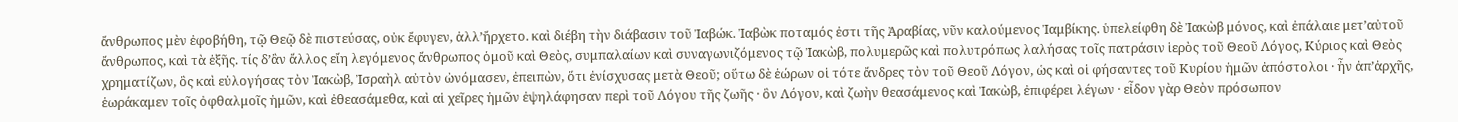ἄνθρωπος μὲν ἐφοβήθη, τῷ Θεῷ δὲ πιστεύσας, οὐκ ἔφυγεν, ἀλλ’ἤρχετο. καὶ διέβη τὴν διάβασιν τοῦ Ἰαβώκ. Ἰαβὼκ ποταμός ἐστι τῆς Ἀραβίας, νῦν καλούμενος Ἰαμβίκης. ὑπελείφθη δὲ Ἰακὼβ μόνος, καὶ ἐπάλαιε μετ’αὐτοῦ ἄνθρωπος, καὶ τὰ ἑξῆς. τίς δ’ἂν ἄλλος εἴη λεγόμενος ἄνθρωπος ὁμοῦ καὶ Θεὸς, συμπαλαίων καὶ συναγωνιζόμενος τῷ Ἰακὼβ, πολυμερῶς καὶ πολυτρόπως λαλήσας τοῖς πατράσιν ἱερὸς τοῦ Θεοῦ Λόγος, Κύριος καὶ Θεὸς χρηματίζων, ὃς καὶ εὐλογήσας τὸν Ἰακὼβ, Ἰσραὴλ αὐτὸν ὠνόμασεν, ἐπειπὼν, ὅτι ἐνίσχυσας μετὰ Θεοῦ; οὕτω δὲ ἑώρων οἱ τότε ἄνδρες τὸν τοῦ Θεοῦ Λόγον, ὡς καὶ οἱ φήσαντες τοῦ Κυρίου ἡμῶν ἀπόστολοι · ἦν ἀπ’ἀρχῆς, ἑωράκαμεν τοῖς ὀφθαλμοῖς ἡμῶν, καὶ ἐθεασάμεθα, καὶ αἱ χεῖρες ἡμῶν ἐψηλάφησαν περὶ τοῦ Λόγου τῆς ζωῆς · ὃν Λόγον, καὶ ζωὴν θεασάμενος καὶ Ἰακὼβ, ἐπιφέρει λέγων · εἶδον γὰρ Θεὸν πρόσωπον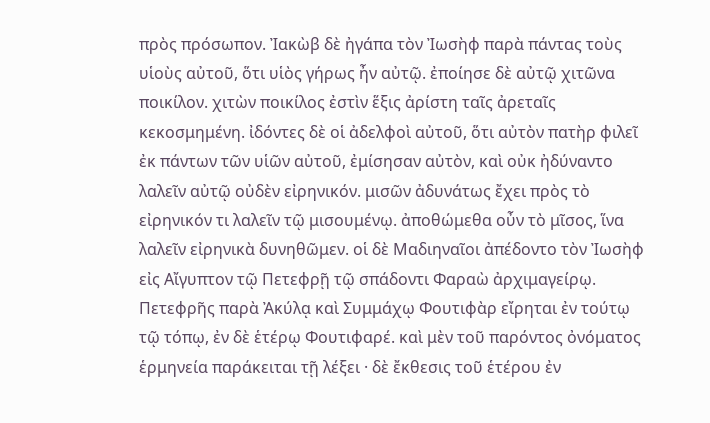πρὸς πρόσωπον. Ἰακὼβ δὲ ἠγάπα τὸν Ἰωσὴφ παρὰ πάντας τοὺς υἱοὺς αὐτοῦ, ὅτι υἱὸς γήρως ἦν αὐτῷ. ἐποίησε δὲ αὐτῷ χιτῶνα ποικίλον. χιτὼν ποικίλος ἐστὶν ἕξις ἀρίστη ταῖς ἀρεταῖς κεκοσμημένη. ἰδόντες δὲ οἱ ἀδελφοὶ αὐτοῦ, ὅτι αὐτὸν πατὴρ φιλεῖ ἐκ πάντων τῶν υἱῶν αὐτοῦ, ἐμίσησαν αὐτὸν, καὶ οὐκ ἠδύναντο λαλεῖν αὐτῷ οὐδὲν εἰρηνικόν. μισῶν ἀδυνάτως ἔχει πρὸς τὸ εἰρηνικόν τι λαλεῖν τῷ μισουμένῳ. ἀποθώμεθα οὖν τὸ μῖσος, ἵνα λαλεῖν εἰρηνικὰ δυνηθῶμεν. οἱ δὲ Μαδιηναῖοι ἀπέδοντο τὸν Ἰωσὴφ εἰς Αἴγυπτον τῷ Πετεφρῇ τῷ σπάδοντι Φαραὼ ἀρχιμαγείρῳ. Πετεφρῆς παρὰ Ἀκύλᾳ καὶ Συμμάχῳ Φουτιφὰρ εἴρηται ἐν τούτῳ τῷ τόπῳ, ἐν δὲ ἑτέρῳ Φουτιφαρέ. καὶ μὲν τοῦ παρόντος ὀνόματος ἑρμηνεία παράκειται τῇ λέξει · δὲ ἔκθεσις τοῦ ἑτέρου ἐν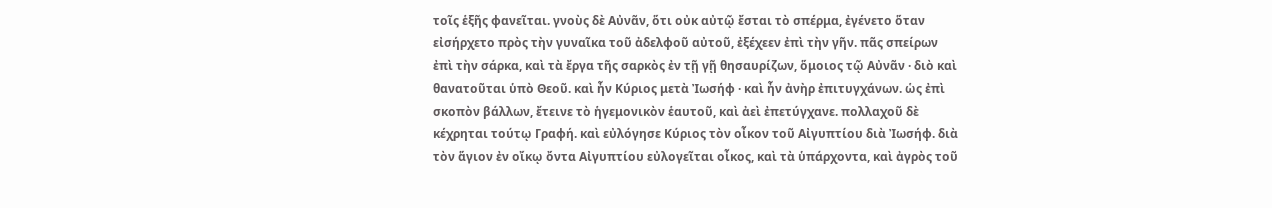τοῖς ἑξῆς φανεῖται. γνοὺς δὲ Αὐνᾶν, ὅτι οὐκ αὐτῷ ἔσται τὸ σπέρμα, ἐγένετο ὅταν εἰσήρχετο πρὸς τὴν γυναῖκα τοῦ ἀδελφοῦ αὐτοῦ, ἐξέχεεν ἐπὶ τὴν γῆν. πᾶς σπείρων ἐπὶ τὴν σάρκα, καὶ τὰ ἔργα τῆς σαρκὸς ἐν τῇ γῇ θησαυρίζων, ὅμοιος τῷ Αὐνᾶν · διὸ καὶ θανατοῦται ὑπὸ Θεοῦ. καὶ ἦν Κύριος μετὰ Ἰωσήφ · καὶ ἦν ἀνὴρ ἐπιτυγχάνων. ὡς ἐπὶ σκοπὸν βάλλων, ἔτεινε τὸ ἡγεμονικὸν ἑαυτοῦ, καὶ ἀεὶ ἐπετύγχανε. πολλαχοῦ δὲ κέχρηται τούτῳ Γραφή. καὶ εὐλόγησε Κύριος τὸν οἶκον τοῦ Αἰγυπτίου διὰ Ἰωσήφ. διὰ τὸν ἅγιον ἐν οἴκῳ ὄντα Αἰγυπτίου εὐλογεῖται οἶκος, καὶ τὰ ὑπάρχοντα, καὶ ἀγρὸς τοῦ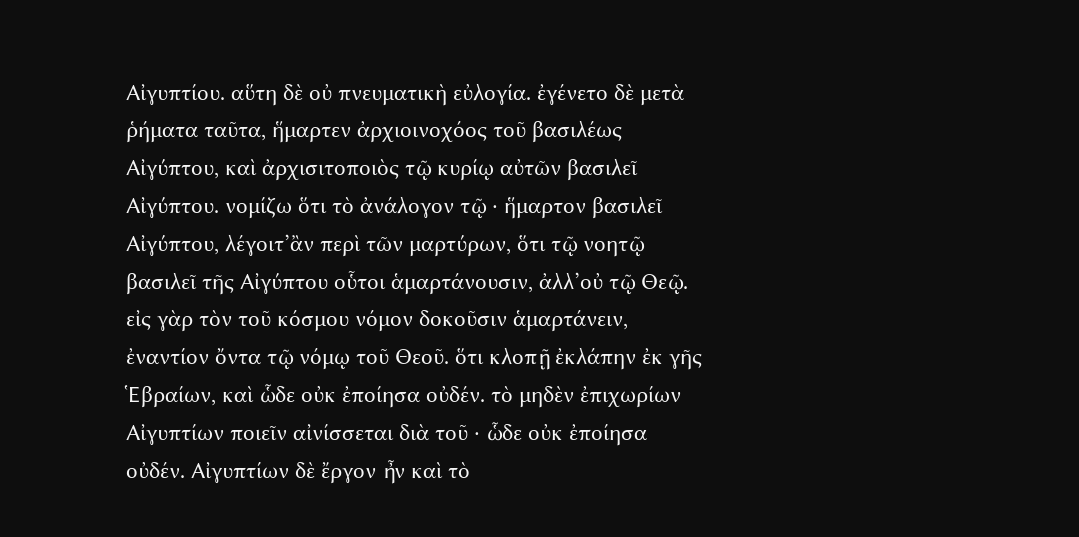Αἰγυπτίου. αὕτη δὲ οὐ πνευματικὴ εὐλογία. ἐγένετο δὲ μετὰ ῥήματα ταῦτα, ἥμαρτεν ἀρχιοινοχόος τοῦ βασιλέως Αἰγύπτου, καὶ ἀρχισιτοποιὸς τῷ κυρίῳ αὐτῶν βασιλεῖ Αἰγύπτου. νομίζω ὅτι τὸ ἀνάλογον τῷ · ἥμαρτον βασιλεῖ Αἰγύπτου, λέγοιτ’ἂν περὶ τῶν μαρτύρων, ὅτι τῷ νοητῷ βασιλεῖ τῆς Αἰγύπτου οὗτοι ἁμαρτάνουσιν, ἀλλ’οὐ τῷ Θεῷ. εἰς γὰρ τὸν τοῦ κόσμου νόμον δοκοῦσιν ἁμαρτάνειν, ἐναντίον ὄντα τῷ νόμῳ τοῦ Θεοῦ. ὅτι κλοπῇ ἐκλάπην ἐκ γῆς Ἑβραίων, καὶ ὧδε οὐκ ἐποίησα οὐδέν. τὸ μηδὲν ἐπιχωρίων Αἰγυπτίων ποιεῖν αἰνίσσεται διὰ τοῦ · ὧδε οὐκ ἐποίησα οὐδέν. Αἰγυπτίων δὲ ἔργον ἦν καὶ τὸ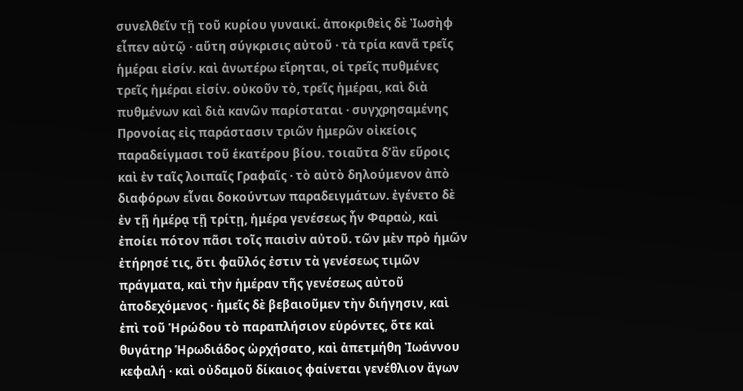συνελθεῖν τῇ τοῦ κυρίου γυναικί. ἀποκριθεὶς δὲ Ἰωσὴφ εἶπεν αὐτῷ · αὕτη σύγκρισις αὐτοῦ · τὰ τρία κανᾶ τρεῖς ἡμέραι εἰσίν. καὶ ἀνωτέρω εἴρηται, οἱ τρεῖς πυθμένες τρεῖς ἡμέραι εἰσίν. οὐκοῦν τὸ, τρεῖς ἡμέραι, καὶ διὰ πυθμένων καὶ διὰ κανῶν παρίσταται · συγχρησαμένης Προνοίας εἰς παράστασιν τριῶν ἡμερῶν οἰκείοις παραδείγμασι τοῦ ἑκατέρου βίου. τοιαῦτα δ’ἂν εὕροις καὶ ἐν ταῖς λοιπαῖς Γραφαῖς · τὸ αὐτὸ δηλούμενον ἀπὸ διαφόρων εἶναι δοκούντων παραδειγμάτων. ἐγένετο δὲ ἐν τῇ ἡμέρᾳ τῇ τρίτῃ, ἡμέρα γενέσεως ἦν Φαραὼ, καὶ ἐποίει πότον πᾶσι τοῖς παισὶν αὐτοῦ. τῶν μὲν πρὸ ἡμῶν ἐτήρησέ τις, ὅτι φαῦλός ἐστιν τὰ γενέσεως τιμῶν πράγματα, καὶ τὴν ἡμέραν τῆς γενέσεως αὐτοῦ ἀποδεχόμενος · ἡμεῖς δὲ βεβαιοῦμεν τὴν διήγησιν, καὶ ἐπὶ τοῦ Ἡρώδου τὸ παραπλήσιον εὑρόντες, ὅτε καὶ θυγάτηρ Ἡρωδιάδος ὠρχήσατο, καὶ ἀπετμήθη Ἰωάννου κεφαλή · καὶ οὐδαμοῦ δίκαιος φαίνεται γενέθλιον ἄγων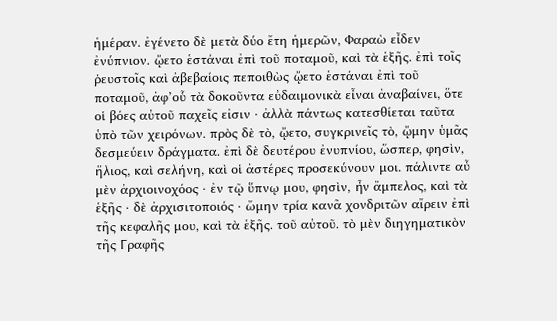ἡμέραν. ἐγένετο δὲ μετὰ δύο ἔτη ἡμερῶν, Φαραὼ εἶδεν ἐνύπνιον. ᾤετο ἑστάναι ἐπὶ τοῦ ποταμοῦ, καὶ τὰ ἑξῆς. ἐπὶ τοῖς ῥευστοῖς καὶ ἀβεβαίοις πεποιθὼς ᾤετο ἑστάναι ἐπὶ τοῦ ποταμοῦ, ἀφ’οὗ τὰ δοκοῦντα εὐδαιμονικὰ εἶναι ἀναβαίνει, ὅτε οἱ βόες αὐτοῦ παχεῖς εἰσιν · ἀλλὰ πάντως κατεσθίεται ταῦτα ὑπὸ τῶν χειρόνων. πρὸς δὲ τὸ, ᾤετο, συγκρινεῖς τὸ, ᾤμην ὑμᾶς δεσμεύειν δράγματα. ἐπὶ δὲ δευτέρου ἐνυπνίου, ὥσπερ, φησὶν, ἥλιος, καὶ σελήνη, καὶ οἱ ἀστέρες προσεκύνουν μοι. πάλιντε αὖ μὲν ἀρχιοινοχόος · ἐν τῷ ὕπνῳ μου, φησὶν, ἦν ἄμπελος, καὶ τὰ ἑξῆς · δὲ ἀρχισιτοποιός · ὤμην τρία κανᾶ χονδριτῶν αἴρειν ἐπὶ τῆς κεφαλῆς μου, καὶ τὰ ἑξῆς. τοῦ αὐτοῦ. τὸ μὲν διηγηματικὸν τῆς Γραφῆς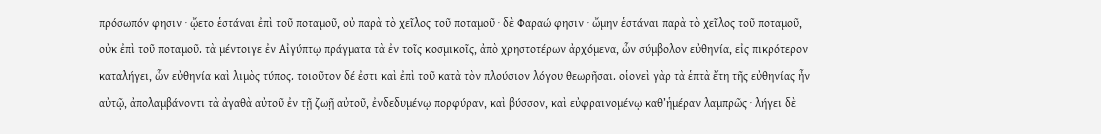πρόσωπόν φησιν · ᾤετο ἑστάναι ἐπὶ τοῦ ποταμοῦ, οὐ παρὰ τὸ χεῖλος τοῦ ποταμοῦ · δὲ Φαραώ φησιν · ὤμην ἑστάναι παρὰ τὸ χεῖλος τοῦ ποταμοῦ, οὐκ ἐπὶ τοῦ ποταμοῦ. τὰ μέντοιγε ἐν Αἰγύπτῳ πράγματα τὰ ἐν τοῖς κοσμικοῖς, ἀπὸ χρηστοτέρων ἀρχόμενα, ὧν σύμβολον εὐθηνία, εἰς πικρότερον καταλήγει, ὧν εὐθηνία καὶ λιμὸς τύπος. τοιοῦτον δέ ἐστι καὶ ἐπὶ τοῦ κατὰ τὸν πλούσιον λόγου θεωρῆσαι. οἱονεὶ γὰρ τὰ ἑπτὰ ἔτη τῆς εὐθηνίας ἦν αὐτῷ, ἀπολαμβάνοντι τὰ ἀγαθὰ αὐτοῦ ἐν τῇ ζωῇ αὐτοῦ, ἐνδεδυμένῳ πορφύραν, καὶ βύσσον, καὶ εὐφραινομένῳ καθ’ἡμέραν λαμπρῶς · λήγει δὲ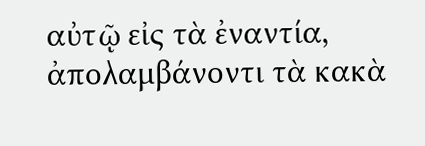αὐτῷ εἰς τὰ ἐναντία, ἀπολαμβάνοντι τὰ κακὰ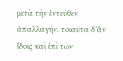μετὰ τὴν ἐντεῦθεν ἀπαλλαγήν. τοιαῦτα δ’ἂν ἴδοις καὶ ἐπὶ τῶν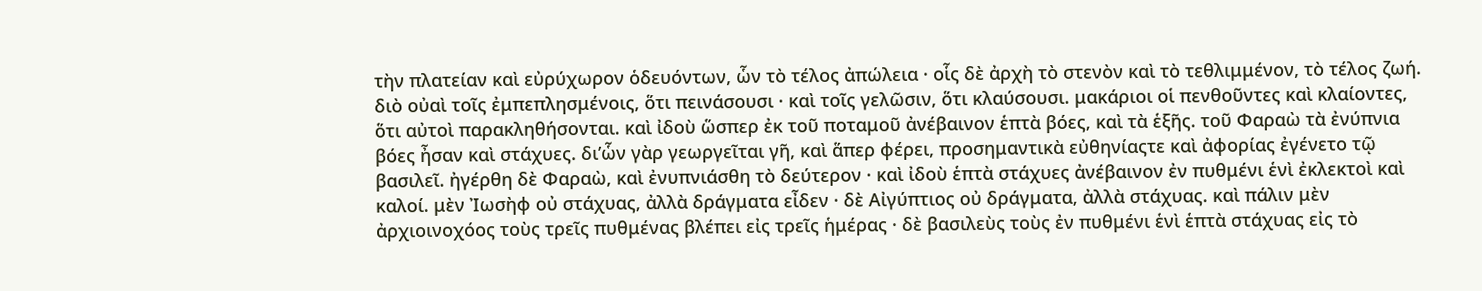τὴν πλατείαν καὶ εὐρύχωρον ὁδευόντων, ὧν τὸ τέλος ἀπώλεια · οἷς δὲ ἀρχὴ τὸ στενὸν καὶ τὸ τεθλιμμένον, τὸ τέλος ζωή. διὸ οὐαὶ τοῖς ἐμπεπλησμένοις, ὅτι πεινάσουσι · καὶ τοῖς γελῶσιν, ὅτι κλαύσουσι. μακάριοι οἱ πενθοῦντες καὶ κλαίοντες, ὅτι αὐτοὶ παρακληθήσονται. καὶ ἰδοὺ ὥσπερ ἐκ τοῦ ποταμοῦ ἀνέβαινον ἑπτὰ βόες, καὶ τὰ ἑξῆς. τοῦ Φαραὼ τὰ ἐνύπνια βόες ἦσαν καὶ στάχυες. δι’ὧν γὰρ γεωργεῖται γῆ, καὶ ἅπερ φέρει, προσημαντικὰ εὐθηνίαςτε καὶ ἀφορίας ἐγένετο τῷ βασιλεῖ. ἠγέρθη δὲ Φαραὼ, καὶ ἐνυπνιάσθη τὸ δεύτερον · καὶ ἰδοὺ ἑπτὰ στάχυες ἀνέβαινον ἐν πυθμένι ἑνὶ ἐκλεκτοὶ καὶ καλοί. μὲν Ἰωσὴφ οὐ στάχυας, ἀλλὰ δράγματα εἶδεν · δὲ Αἰγύπτιος οὐ δράγματα, ἀλλὰ στάχυας. καὶ πάλιν μὲν ἀρχιοινοχόος τοὺς τρεῖς πυθμένας βλέπει εἰς τρεῖς ἡμέρας · δὲ βασιλεὺς τοὺς ἐν πυθμένι ἑνὶ ἑπτὰ στάχυας εἰς τὸ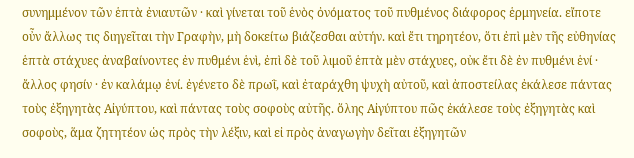συνημμένον τῶν ἑπτὰ ἐνιαυτῶν · καὶ γίνεται τοῦ ἑνὸς ὀνόματος τοῦ πυθμένος διάφορος ἑρμηνεία. εἴποτε οὖν ἄλλως τις διηγεῖται τὴν Γραφὴν, μὴ δοκείτω βιάζεσθαι αὐτήν. καὶ ἔτι τηρητέον, ὅτι ἐπὶ μὲν τῆς εὐθηνίας ἑπτὰ στάχυες ἀναβαίνοντες ἐν πυθμένι ἑνὶ, ἐπὶ δὲ τοῦ λιμοῦ ἑπτὰ μὲν στάχυες, οὐκ ἔτι δὲ ἐν πυθμένι ἑνί · ἄλλος φησίν · ἐν καλάμῳ ἑνί. ἐγένετο δὲ πρωῒ, καὶ ἐταράχθη ψυχὴ αὐτοῦ, καὶ ἀποστείλας ἐκάλεσε πάντας τοὺς ἐξηγητὰς Αἰγύπτου, καὶ πάντας τοὺς σοφοὺς αὐτῆς. ὅλης Αἰγύπτου πῶς ἐκάλεσε τοὺς ἐξηγητὰς καὶ σοφοὺς, ἅμα ζητητέον ὡς πρὸς τὴν λέξιν, καὶ εἰ πρὸς ἀναγωγὴν δεῖται ἐξηγητῶν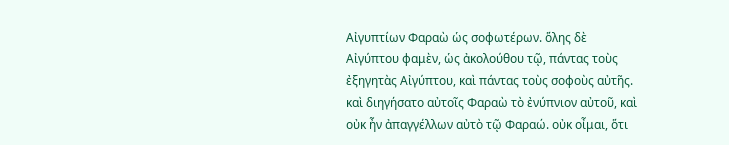Αἰγυπτίων Φαραὼ ὡς σοφωτέρων. ὅλης δὲ Αἰγύπτου φαμὲν, ὡς ἀκολούθου τῷ, πάντας τοὺς ἐξηγητὰς Αἰγύπτου, καὶ πάντας τοὺς σοφοὺς αὐτῆς. καὶ διηγήσατο αὐτοῖς Φαραὼ τὸ ἐνύπνιον αὐτοῦ, καὶ οὐκ ἦν ἀπαγγέλλων αὐτὸ τῷ Φαραώ. οὐκ οἶμαι, ὅτι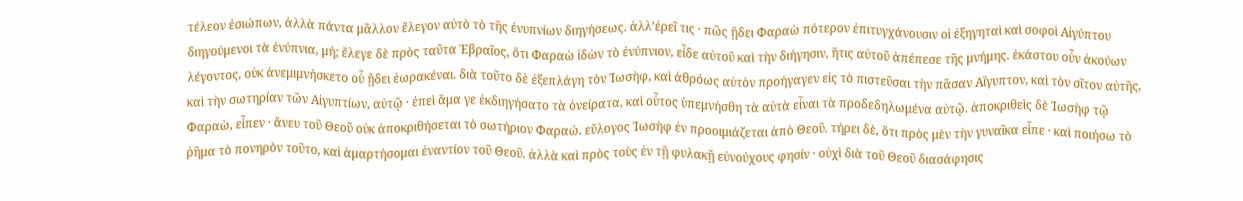τέλεον ἐσιώπων, ἀλλὰ πάντα μᾶλλον ἔλεγον αὐτὸ τὸ τῆς ἐνυπνίων διηγήσεως. ἀλλ’ἐρεῖ τις · πῶς ᾔδει Φαραὼ πότερον ἐπιτυγχάνουσιν οἱ ἐξηγηταὶ καὶ σοφοὶ Αἰγύπτου διηγούμενοι τὰ ἐνύπνια, μή; ἔλεγε δὲ πρὸς ταῦτα Ἑβραῖος, ὅτι Φαραὼ ἰδὼν τὸ ἐνύπνιον, εἶδε αὐτοῦ καὶ τὴν διήγησιν, ἥτις αὐτοῦ ἀπέπεσε τῆς μνήμης. ἑκάστου οὖν ἀκούων λέγοντος, οὐκ ἀνεμιμνήσκετο οὗ ᾔδει ἑωρακέναι. διὰ τοῦτο δὲ ἐξεπλάγη τὸν Ἰωσὴφ, καὶ ἀθρόως αὐτὸν προήγαγεν εἰς τὸ πιστεῦσαι τὴν πᾶσαν Αἴγυπτον, καὶ τὸν σῖτον αὐτῆς, καὶ τὴν σωτηρίαν τῶν Αἰγυπτίων, αὐτῷ · ἐπεὶ ἅμα γε ἐκδιηγήσατο τὰ ὀνείρατα, καὶ οὗτος ὑπεμνήσθη τὰ αὐτὰ εἶναι τὰ προδεδηλωμένα αὐτῷ. ἀποκριθεὶς δὲ Ἰωσὴφ τῷ Φαραὼ, εἶπεν · ἄνευ τοῦ Θεοῦ οὐκ ἀποκριθήσεται τὸ σωτήριον Φαραώ. εὔλογος Ἰωσὴφ ἐν προοιμιάζεται ἀπὸ Θεοῦ. τήρει δὲ, ὅτι πρὸς μὲν τὴν γυναῖκα εἶπε · καὶ ποιήσω τὸ ῥῆμα τὸ πονηρὸν τοῦτο, καὶ ἁμαρτήσομαι ἐναντίον τοῦ Θεοῦ. ἀλλὰ καὶ πρὸς τοὺς ἐν τῇ φυλακῇ εὐνούχους φησίν · οὐχὶ διὰ τοῦ Θεοῦ διασάφησις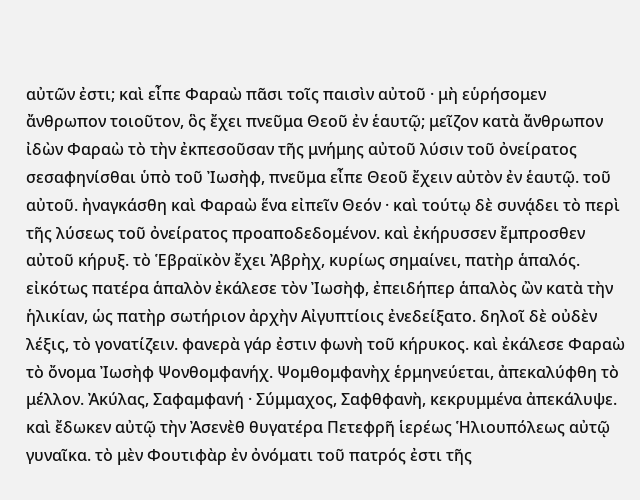αὐτῶν ἐστι; καὶ εἶπε Φαραὼ πᾶσι τοῖς παισὶν αὐτοῦ · μὴ εὑρήσομεν ἄνθρωπον τοιοῦτον, ὃς ἔχει πνεῦμα Θεοῦ ἐν ἑαυτῷ; μεῖζον κατὰ ἄνθρωπον ἰδὼν Φαραὼ τὸ τὴν ἐκπεσοῦσαν τῆς μνήμης αὐτοῦ λύσιν τοῦ ὀνείρατος σεσαφηνίσθαι ὑπὸ τοῦ Ἰωσὴφ, πνεῦμα εἶπε Θεοῦ ἔχειν αὐτὸν ἐν ἑαυτῷ. τοῦ αὐτοῦ. ἠναγκάσθη καὶ Φαραὼ ἕνα εἰπεῖν Θεόν · καὶ τούτῳ δὲ συνᾴδει τὸ περὶ τῆς λύσεως τοῦ ὀνείρατος προαποδεδομένον. καὶ ἐκήρυσσεν ἔμπροσθεν αὐτοῦ κήρυξ. τὸ Ἑβραϊκὸν ἔχει Ἀβρὴχ, κυρίως σημαίνει, πατὴρ ἁπαλός. εἰκότως πατέρα ἁπαλὸν ἐκάλεσε τὸν Ἰωσὴφ, ἐπειδήπερ ἁπαλὸς ὢν κατὰ τὴν ἡλικίαν, ὡς πατὴρ σωτήριον ἀρχὴν Αἰγυπτίοις ἐνεδείξατο. δηλοῖ δὲ οὐδὲν λέξις, τὸ γονατίζειν. φανερὰ γάρ ἐστιν φωνὴ τοῦ κήρυκος. καὶ ἐκάλεσε Φαραὼ τὸ ὄνομα Ἰωσὴφ Ψονθομφανήχ. Ψομθομφανὴχ ἑρμηνεύεται, ἀπεκαλύφθη τὸ μέλλον. Ἀκύλας, Σαφαμφανή · Σύμμαχος, Σαφθφανὴ, κεκρυμμένα ἀπεκάλυψε. καὶ ἔδωκεν αὐτῷ τὴν Ἀσενὲθ θυγατέρα Πετεφρῆ ἱερέως Ἡλιουπόλεως αὐτῷ γυναῖκα. τὸ μὲν Φουτιφὰρ ἐν ὀνόματι τοῦ πατρός ἐστι τῆς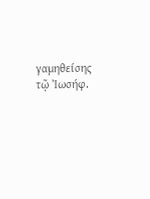γαμηθείσης τῷ Ἰωσήφ.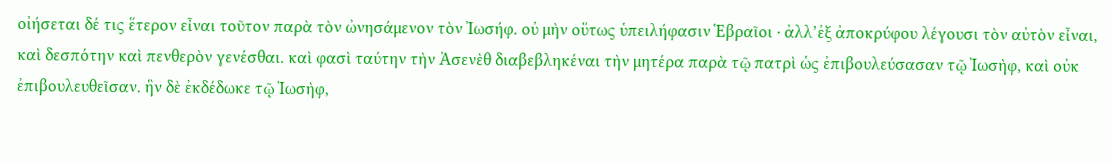οἰήσεται δέ τις ἕτερον εἶναι τοῦτον παρὰ τὸν ὠνησάμενον τὸν Ἰωσήφ. οὐ μὴν οὕτως ὑπειλήφασιν Ἑβραῖοι · ἀλλ’ἐξ ἀποκρύφου λέγουσι τὸν αὐτὸν εἶναι, καὶ δεσπότην καὶ πενθερὸν γενέσθαι. καὶ φασὶ ταύτην τὴν Ἀσενὲθ διαβεβληκέναι τὴν μητέρα παρὰ τῷ πατρὶ ὡς ἐπιβουλεύσασαν τῷ Ἰωσὴφ, καὶ οὐκ ἐπιβουλευθεῖσαν. ἣν δὲ ἐκδέδωκε τῷ Ἰωσὴφ,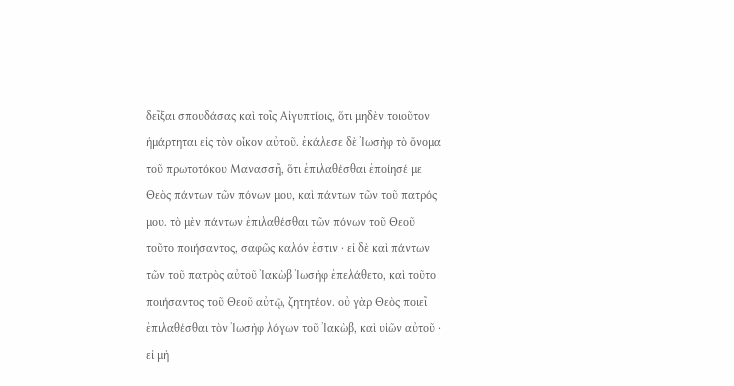δεῖξαι σπουδάσας καὶ τοῖς Αἰγυπτίοις, ὅτι μηδὲν τοιοῦτον ἡμάρτηται εἰς τὸν οἶκον αὐτοῦ. ἐκάλεσε δὲ Ἰωσὴφ τὸ ὄνομα τοῦ πρωτοτόκου Μανασσῆ, ὅτι ἐπιλαθέσθαι ἐποίησέ με Θεὸς πάντων τῶν πόνων μου, καὶ πάντων τῶν τοῦ πατρός μου. τὸ μὲν πάντων ἐπιλαθέσθαι τῶν πόνων τοῦ Θεοῦ τοῦτο ποιήσαντος, σαφῶς καλόν ἐστιν · εἰ δὲ καὶ πάντων τῶν τοῦ πατρὸς αὐτοῦ Ἰακὼβ Ἰωσὴφ ἐπελάθετο, καὶ τοῦτο ποιήσαντος τοῦ Θεοῦ αὐτῷ, ζητητέον. οὐ γὰρ Θεὸς ποιεῖ ἐπιλαθέσθαι τὸν Ἰωσὴφ λόγων τοῦ Ἰακὼβ, καὶ υἱῶν αὐτοῦ · εἰ μὴ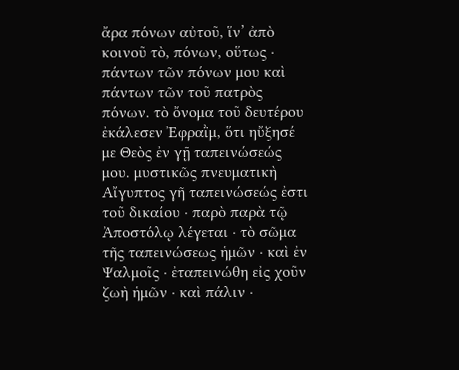ἄρα πόνων αὐτοῦ, ἵν’ ἀπὸ κοινοῦ τὸ, πόνων, οὕτως · πάντων τῶν πόνων μου καὶ πάντων τῶν τοῦ πατρὸς πόνων. τὸ ὄνομα τοῦ δευτέρου ἐκάλεσεν Ἐφραῒμ, ὅτι ηὔξησέ με Θεὸς ἐν γῇ ταπεινώσεώς μου. μυστικῶς πνευματικὴ Αἴγυπτος γῆ ταπεινώσεώς ἐστι τοῦ δικαίου · παρὸ παρὰ τῷ Ἀποστόλῳ λέγεται · τὸ σῶμα τῆς ταπεινώσεως ἡμῶν · καὶ ἐν Ψαλμοῖς · ἐταπεινώθη εἰς χοῦν ζωὴ ἡμῶν · καὶ πάλιν ·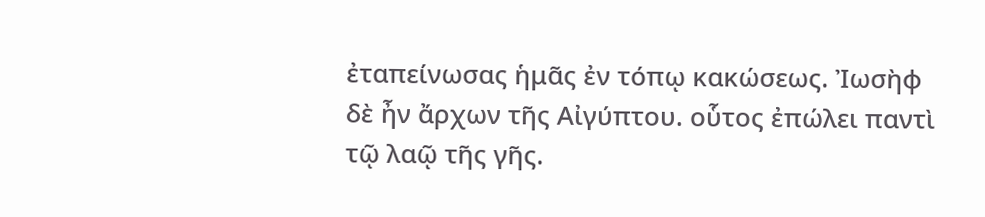ἐταπείνωσας ἡμᾶς ἐν τόπῳ κακώσεως. Ἰωσὴφ δὲ ἦν ἄρχων τῆς Αἰγύπτου. οὗτος ἐπώλει παντὶ τῷ λαῷ τῆς γῆς.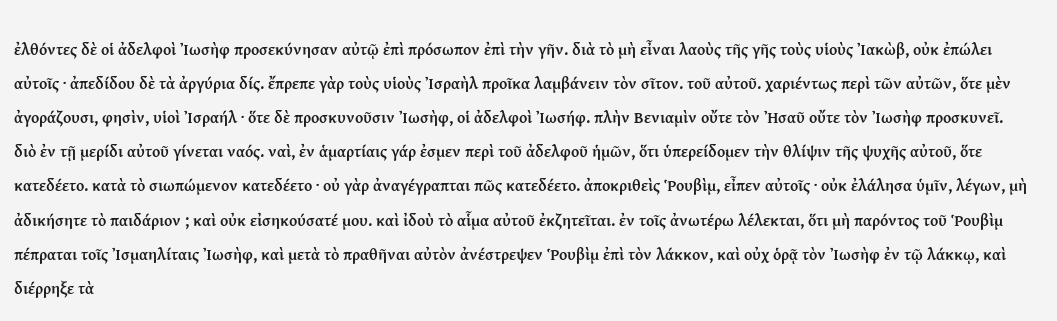ἐλθόντες δὲ οἱ ἀδελφοὶ Ἰωσὴφ προσεκύνησαν αὐτῷ ἐπὶ πρόσωπον ἐπὶ τὴν γῆν. διὰ τὸ μὴ εἶναι λαοὺς τῆς γῆς τοὺς υἱοὺς Ἰακὼβ, οὐκ ἐπώλει αὐτοῖς · ἀπεδίδου δὲ τὰ ἀργύρια δίς. ἔπρεπε γὰρ τοὺς υἱοὺς Ἰσραὴλ προῖκα λαμβάνειν τὸν σῖτον. τοῦ αὐτοῦ. χαριέντως περὶ τῶν αὐτῶν, ὅτε μὲν ἀγοράζουσι, φησὶν, υἱοὶ Ἰσραήλ · ὅτε δὲ προσκυνοῦσιν Ἰωσὴφ, οἱ ἀδελφοὶ Ἰωσήφ. πλὴν Βενιαμὶν οὔτε τὸν Ἠσαῦ οὔτε τὸν Ἰωσὴφ προσκυνεῖ. διὸ ἐν τῇ μερίδι αὐτοῦ γίνεται ναός. ναὶ, ἐν ἁμαρτίαις γάρ ἐσμεν περὶ τοῦ ἀδελφοῦ ἡμῶν, ὅτι ὑπερείδομεν τὴν θλίψιν τῆς ψυχῆς αὐτοῦ, ὅτε κατεδέετο. κατὰ τὸ σιωπώμενον κατεδέετο · οὐ γὰρ ἀναγέγραπται πῶς κατεδέετο. ἀποκριθεὶς Ῥουβὶμ, εἶπεν αὐτοῖς · οὐκ ἐλάλησα ὑμῖν, λέγων, μὴ ἀδικήσητε τὸ παιδάριον ; καὶ οὐκ εἰσηκούσατέ μου. καὶ ἰδοὺ τὸ αἷμα αὐτοῦ ἐκζητεῖται. ἐν τοῖς ἀνωτέρω λέλεκται, ὅτι μὴ παρόντος τοῦ Ῥουβὶμ πέπραται τοῖς Ἰσμαηλίταις Ἰωσὴφ, καὶ μετὰ τὸ πραθῆναι αὐτὸν ἀνέστρεψεν Ῥουβὶμ ἐπὶ τὸν λάκκον, καὶ οὐχ ὁρᾷ τὸν Ἰωσὴφ ἐν τῷ λάκκῳ, καὶ διέρρηξε τὰ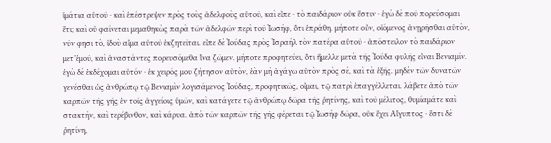ἱμάτια αὑτοῦ · καὶ ἐπέστρεψεν πρὸς τοὺς ἀδελφοὺς αὑτοῦ, καὶ εἶπε · τὸ παιδάριον οὐκ ἔστιν · ἐγὼ δὲ ποῦ πορεύσομαι ἔτι; καὶ οὐ φαίνεται μεμαθηκὼς παρὰ τῶν ἀδελφῶν περὶ τοῦ Ἰωσὴφ, ὅτι ἐπράθη. μήποτε οὖν, οἰόμενος ἀνῃρῆσθαι αὐτὸν, νῦν φησι τὸ, ἰδοὺ αἷμα αὐτοῦ ἐκζητεῖται. εἶπε δὲ Ἰούδας πρὸς Ἰσραὴλ τὸν πατέρα αὑτοῦ · ἀπόστειλον τὸ παιδάριον μετ’ἐμοῦ, καὶ ἀναστάντες πορευσόμεθα ἵνα ζῶμεν. μήποτε προφητεύει, ὅτι ἤμελλε μετὰ τῆς Ἰούδα φυλῆς εἶναι Βενιαμίν. ἐγὼ δὲ ἐκδέχομαι αὐτόν · ἐκ χειρός μου ζήτησον αὐτὸν, ἐὰν μὴ ἀγάγω αὐτὸν πρὸς σὲ, καὶ τὰ ἑξῆς. μηδὲν τῶν δυνατῶν γενέσθαι ὡς ἀνθρώπῳ τῷ Βενιαμὶν λογισάμενος Ἰούδας, προφητικῶς, οἶμαι, τῷ πατρὶ ἐπαγγέλλεται. λάβετε ἀπὸ τῶν καρπῶν τῆς γῆς ἐν τοῖς ἀγγείοις ὑμῶν, καὶ κατάγετε τῷ ἀνθρώπῳ δῶρα τῆς ῥητίνης, καὶ τοῦ μέλιτος, θυμίαμάτε καὶ στακτὴν, καὶ τερέβινθον, καὶ κάρυα. ἀπὸ τῶν καρπῶν τῆς γῆς φέρεται τῷ Ἰωσὴφ δῶρα, οὐκ ἔχει Αἴγυπτος · ἔστι δὲ ῥητίνη,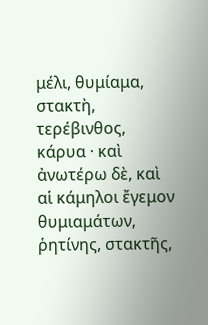μέλι, θυμίαμα, στακτὴ, τερέβινθος, κάρυα · καὶ ἀνωτέρω δὲ, καὶ αἱ κάμηλοι ἔγεμον θυμιαμάτων, ῥητίνης, στακτῆς,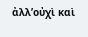ἀλλ’οὐχὶ καὶ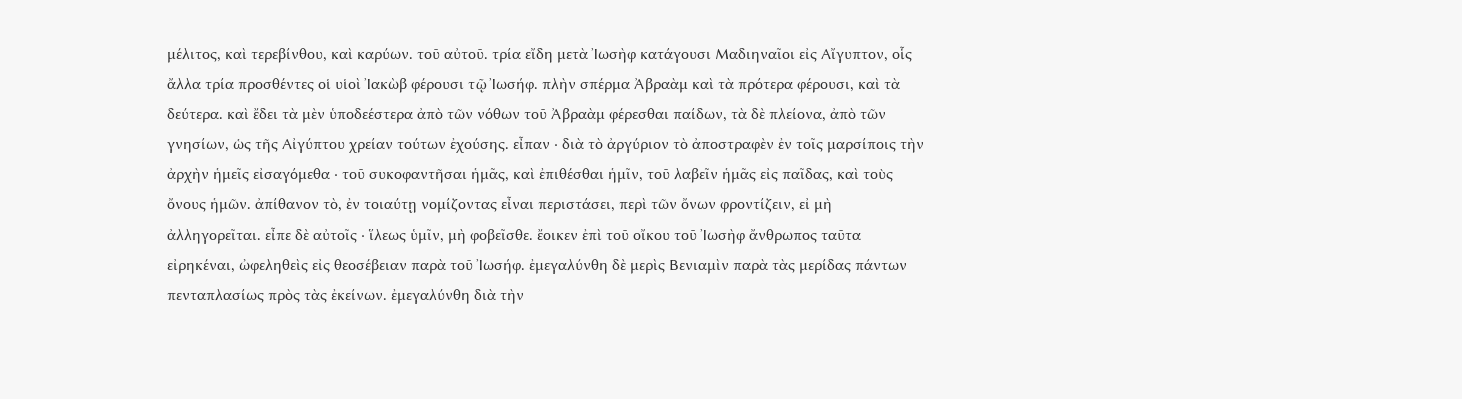μέλιτος, καὶ τερεβίνθου, καὶ καρύων. τοῦ αὐτοῦ. τρία εἴδη μετὰ Ἰωσὴφ κατάγουσι Μαδιηναῖοι εἰς Αἴγυπτον, οἷς ἄλλα τρία προσθέντες οἱ υἱοὶ Ἰακὼβ φέρουσι τῷ Ἰωσήφ. πλὴν σπέρμα Ἀβραὰμ καὶ τὰ πρότερα φέρουσι, καὶ τὰ δεύτερα. καὶ ἔδει τὰ μὲν ὑποδεέστερα ἀπὸ τῶν νόθων τοῦ Ἀβραὰμ φέρεσθαι παίδων, τὰ δὲ πλείονα, ἀπὸ τῶν γνησίων, ὡς τῆς Αἰγύπτου χρείαν τούτων ἐχούσης. εἶπαν · διὰ τὸ ἀργύριον τὸ ἀποστραφὲν ἐν τοῖς μαρσίποις τὴν ἀρχὴν ἡμεῖς εἰσαγόμεθα · τοῦ συκοφαντῆσαι ἡμᾶς, καὶ ἐπιθέσθαι ἡμῖν, τοῦ λαβεῖν ἡμᾶς εἰς παῖδας, καὶ τοὺς ὄνους ἡμῶν. ἀπίθανον τὸ, ἐν τοιαύτῃ νομίζοντας εἶναι περιστάσει, περὶ τῶν ὄνων φροντίζειν, εἰ μὴ ἀλληγορεῖται. εἶπε δὲ αὐτοῖς · ἵλεως ὑμῖν, μὴ φοβεῖσθε. ἔοικεν ἐπὶ τοῦ οἴκου τοῦ Ἰωσὴφ ἄνθρωπος ταῦτα εἰρηκέναι, ὠφεληθεὶς εἰς θεοσέβειαν παρὰ τοῦ Ἰωσήφ. ἐμεγαλύνθη δὲ μερὶς Βενιαμὶν παρὰ τὰς μερίδας πάντων πενταπλασίως πρὸς τὰς ἐκείνων. ἐμεγαλύνθη διὰ τὴν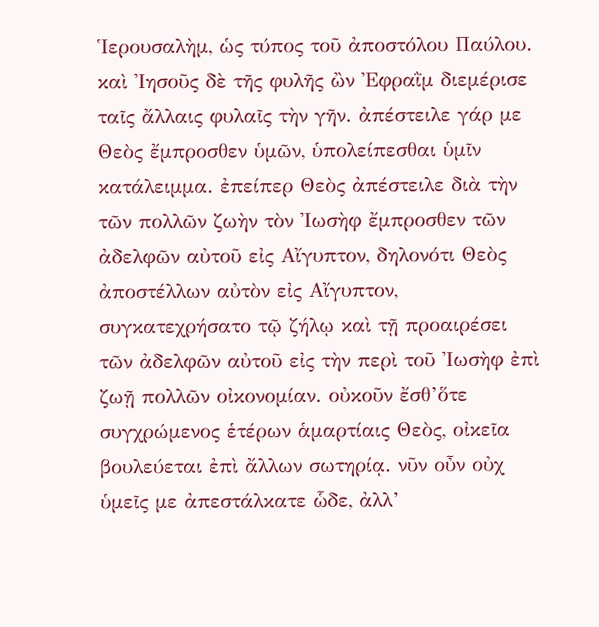Ἱερουσαλὴμ, ὡς τύπος τοῦ ἀποστόλου Παύλου. καὶ Ἰησοῦς δὲ τῆς φυλῆς ὢν Ἐφραῒμ διεμέρισε ταῖς ἄλλαις φυλαῖς τὴν γῆν. ἀπέστειλε γάρ με Θεὸς ἔμπροσθεν ὑμῶν, ὑπολείπεσθαι ὑμῖν κατάλειμμα. ἐπείπερ Θεὸς ἀπέστειλε διὰ τὴν τῶν πολλῶν ζωὴν τὸν Ἰωσὴφ ἔμπροσθεν τῶν ἀδελφῶν αὐτοῦ εἰς Αἴγυπτον, δηλονότι Θεὸς ἀποστέλλων αὐτὸν εἰς Αἴγυπτον, συγκατεχρήσατο τῷ ζήλῳ καὶ τῇ προαιρέσει τῶν ἀδελφῶν αὐτοῦ εἰς τὴν περὶ τοῦ Ἰωσὴφ ἐπὶ ζωῇ πολλῶν οἰκονομίαν. οὐκοῦν ἔσθ’ὅτε συγχρώμενος ἑτέρων ἁμαρτίαις Θεὸς, οἰκεῖα βουλεύεται ἐπὶ ἄλλων σωτηρίᾳ. νῦν οὖν οὐχ ὑμεῖς με ἀπεστάλκατε ὧδε, ἀλλ’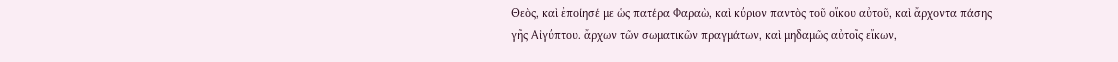Θεὸς, καὶ ἐποίησέ με ὡς πατέρα Φαραὼ, καὶ κύριον παντὸς τοῦ οἴκου αὐτοῦ, καὶ ἄρχοντα πάσης γῆς Αἰγύπτου. ἄρχων τῶν σωματικῶν πραγμάτων, καὶ μηδαμῶς αὐτοῖς εἴκων,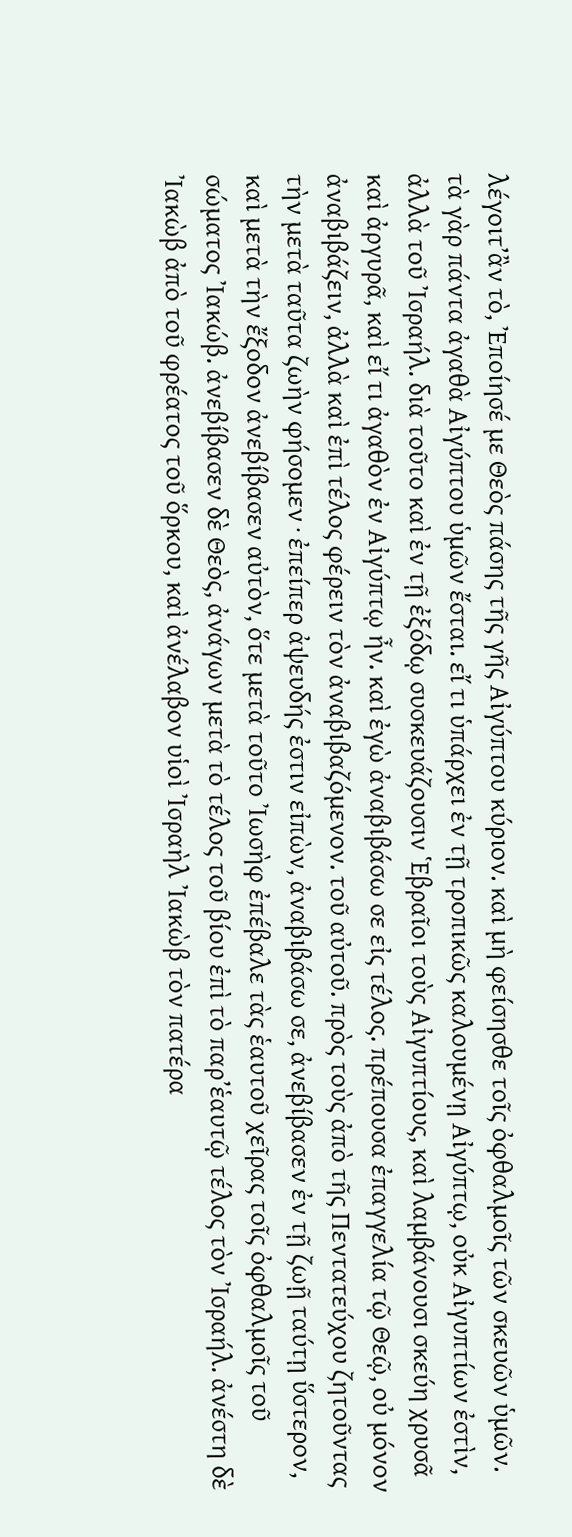λέγοιτ’ἂν τὸ, Ἐποίησέ με Θεὸς πάσης τῆς γῆς Αἰγύπτου κύριον. καὶ μὴ φείσησθε τοῖς ὀφθαλμοῖς τῶν σκευῶν ὑμῶν. τὰ γὰρ πάντα ἀγαθὰ Αἰγύπτου ὑμῶν ἔσται. εἴ τι ὑπάρχει ἐν τῇ τροπικῶς καλουμένῃ Αἰγύπτῳ, οὐκ Αἰγυπτίων ἐστὶν, ἀλλὰ τοῦ Ἰσραήλ. διὰ τοῦτο καὶ ἐν τῇ ἐξόδῳ συσκευάζουσιν Ἑβραῖοι τοὺς Αἰγυπτίους, καὶ λαμβάνουσι σκεύη χρυσᾶ καὶ ἀργυρᾶ, καὶ εἴ τι ἀγαθὸν ἐν Αἰγύπτῳ ἦν. καὶ ἐγὼ ἀναβιβάσω σε εἰς τέλος. πρέπουσα ἐπαγγελία τῷ Θεῷ, οὐ μόνον ἀναβιβάζειν, ἀλλὰ καὶ ἐπὶ τέλος φέρειν τὸν ἀναβιβαζόμενον. τοῦ αὐτοῦ. πρὸς τοὺς ἀπὸ τῆς Πεντατεύχου ζητοῦντας τὴν μετὰ ταῦτα ζωὴν φήσομεν · ἐπείπερ ἀψευδής ἐστιν εἰπὼν, ἀναβιβάσω σε, ἀνεβίβασεν ἐν τῇ ζωῇ ταύτῃ ὕστερον, καὶ μετὰ τὴν ἔξοδον ἀνεβίβασεν αὐτὸν, ὅτε μετὰ τοῦτο Ἰωσὴφ ἐπέβαλε τὰς ἑαυτοῦ χεῖρας τοῖς ὀφθαλμοῖς τοῦ σώματος Ἰακώβ. ἀνεβίβασεν δὲ Θεὸς, ἀνάγων μετὰ τὸ τέλος τοῦ βίου ἐπὶ τὸ παρ’ἑαυτῷ τέλος τὸν Ἰσραήλ. ἀνέστη δὲ Ἰακὼβ ἀπὸ τοῦ φρέατος τοῦ ὅρκου, καὶ ἀνέλαβον υἱοὶ Ἰσραὴλ Ἰακὼβ τὸν πατέρα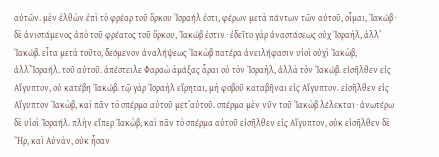αὐτῶν. μὲν ἐλθὼν ἐπὶ τὸ φρέαρ τοῦ ὅρκου Ἰσραήλ ἐστι, φέρων μετὰ πάντων τῶν αὐτοῦ, οἶμαι, Ἰακώβ · δὲ ἀνιστάμενος ἀπὸ τοῦ φρέατος τοῦ ὅρκου, Ἰακώβ ἐστιν · ἐδεῖτο γὰρ ἀναστάσεως οὐχ Ἰσραὴλ, ἀλλ’ Ἰακώβ. εἶτα μετὰ τοῦτο, δεόμενον ἀναλήψεως Ἰακὼβ πατέρα ἀνειλήφασιν υἱοὶ οὐχὶ Ἰακὼβ, ἀλλ’Ἰσραήλ. τοῦ αὐτοῦ. ἀπέστειλε Φαραὼ ἁμάξας ἆραι οὐ τὸν Ἰσραὴλ, ἀλλὰ τὸν Ἰακώβ. εἰσῆλθεν εἰς Αἴγυπτον, οὐ κατέβη Ἰακώβ. τῷ γὰρ Ἰσραὴλ εἴρηται, μὴ φοβοῦ καταβῆναι εἰς Αἴγυπτον. εἰσῆλθεν εἰς Αἴγυπτον Ἰακὼβ, καὶ πᾶν τὸ σπέρμα αὐτοῦ μετ’αὐτοῦ. σπέρμα μὲν νῦν τοῦ Ἰακὼβ λέλεκται · ἀνωτέρω δὲ υἱοὶ Ἰσραήλ. πλὴν εἴπερ Ἰακὼβ, καὶ πᾶν τὸ σπέρμα αὐτοῦ εἰσῆλθεν εἰς Αἴγυπτον, οὐκ εἰσῆλθεν δὲ Ἢρ, καὶ Αὐνὰν, οὐκ ἦσαν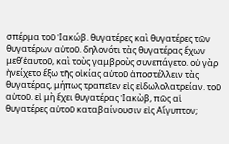σπέρμα τοῦ Ἰακώβ. θυγατέρες καὶ θυγατέρες τῶν θυγατέρων αὐτοῦ. δηλονότι τὰς θυγατέρας ἔχων μεθ’ἑαυτοῦ, καὶ τοὺς γαμβροὺς συνεπάγετο. οὐ γὰρ ἠνείχετο ἔξω τῆς οἰκίας αὑτοῦ ἀποστέλλειν τὰς θυγατέρας, μήπως τραπεῖεν εἰς εἰδωλολατρείαν. τοῦ αὐτοῦ. εἰ μὴ ἔχει θυγατέρας Ἰακὼβ, πῶς αἱ θυγατέρες αὐτοῦ καταβαίνουσιν εἰς Αἴγυπτον;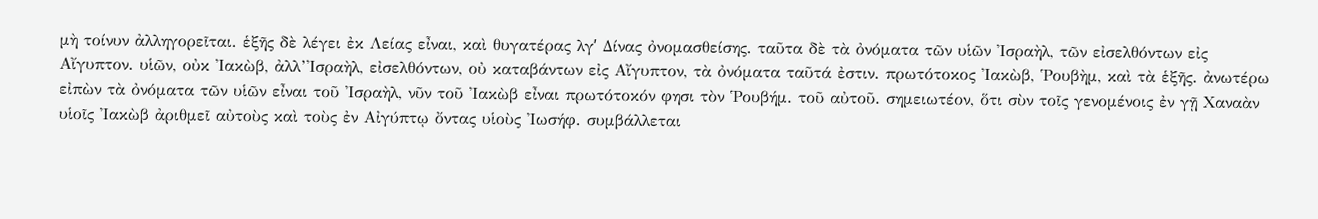μὴ τοίνυν ἀλληγορεῖται. ἑξῆς δὲ λέγει ἐκ Λείας εἶναι, καὶ θυγατέρας λγʹ Δίνας ὀνομασθείσης. ταῦτα δὲ τὰ ὀνόματα τῶν υἱῶν Ἰσραὴλ, τῶν εἰσελθόντων εἰς Αἴγυπτον. υἱῶν, οὐκ Ἰακὼβ, ἀλλ’Ἰσραὴλ, εἰσελθόντων, οὐ καταβάντων εἰς Αἴγυπτον, τὰ ὀνόματα ταῦτά ἐστιν. πρωτότοκος Ἰακὼβ, Ῥουβὴμ, καὶ τὰ ἑξῆς. ἀνωτέρω εἰπὼν τὰ ὀνόματα τῶν υἱῶν εἶναι τοῦ Ἰσραὴλ, νῦν τοῦ Ἰακὼβ εἶναι πρωτότοκόν φησι τὸν Ῥουβήμ. τοῦ αὐτοῦ. σημειωτέον, ὅτι σὺν τοῖς γενομένοις ἐν γῇ Χαναὰν υἱοῖς Ἰακὼβ ἀριθμεῖ αὐτοὺς καὶ τοὺς ἐν Αἰγύπτῳ ὄντας υἱοὺς Ἰωσήφ. συμβάλλεται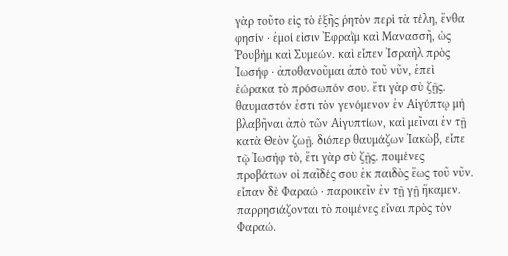γὰρ τοῦτο εἰς τὸ ἑξῆς ῥητὸν περὶ τὰ τέλη, ἔνθα φησίν · ἐμοί εἰσιν Ἐφραῒμ καὶ Μανασσῆ, ὡς Ῥουβὴμ καὶ Συμεών. καὶ εἶπεν Ἰσραὴλ πρὸς Ἰωσήφ · ἀποθανοῦμαι ἀπὸ τοῦ νῦν, ἐπεὶ ἑώρακα τὸ πρόσωπόν σου. ἔτι γὰρ σὺ ζῇς. θαυμαστόν ἐστι τὸν γενόμενον ἐν Αἰγύπτῳ μὴ βλαβῆναι ἀπὸ τῶν Αἰγυπτίων, καὶ μεῖναι ἐν τῇ κατὰ Θεὸν ζωῇ. διόπερ θαυμάζων Ἰακὼβ, εἶπε τῷ Ἰωσὴφ τὸ, ἔτι γὰρ σὺ ζῇς. ποιμένες προβάτων οἱ παῖδές σου ἐκ παιδὸς ἕως τοῦ νῦν. εἶπαν δὲ Φαραώ · παροικεῖν ἐν τῇ γῇ ἥκαμεν. παρρησιάζονται τὸ ποιμένες εἶναι πρὸς τὸν Φαραώ.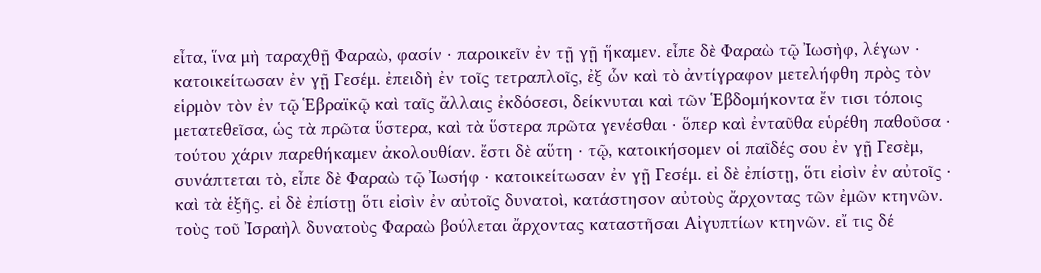εἶτα, ἵνα μὴ ταραχθῇ Φαραὼ, φασίν · παροικεῖν ἐν τῇ γῇ ἥκαμεν. εἶπε δὲ Φαραὼ τῷ Ἰωσὴφ, λέγων · κατοικείτωσαν ἐν γῇ Γεσέμ. ἐπειδὴ ἐν τοῖς τετραπλοῖς, ἐξ ὧν καὶ τὸ ἀντίγραφον μετελήφθη πρὸς τὸν εἱρμὸν τὸν ἐν τῷ Ἑβραϊκῷ καὶ ταῖς ἄλλαις ἐκδόσεσι, δείκνυται καὶ τῶν Ἑβδομήκοντα ἔν τισι τόποις μετατεθεῖσα, ὡς τὰ πρῶτα ὕστερα, καὶ τὰ ὕστερα πρῶτα γενέσθαι · ὅπερ καὶ ἐνταῦθα εὑρέθη παθοῦσα · τούτου χάριν παρεθήκαμεν ἀκολουθίαν. ἔστι δὲ αὕτη · τῷ, κατοικήσομεν οἱ παῖδές σου ἐν γῇ Γεσὲμ, συνάπτεται τὸ, εἶπε δὲ Φαραὼ τῷ Ἰωσήφ · κατοικείτωσαν ἐν γῇ Γεσέμ. εἰ δὲ ἐπίστῃ, ὅτι εἰσὶν ἐν αὐτοῖς · καὶ τὰ ἑξῆς. εἰ δὲ ἐπίστῃ ὅτι εἰσὶν ἐν αὐτοῖς δυνατοὶ, κατάστησον αὐτοὺς ἄρχοντας τῶν ἐμῶν κτηνῶν. τοὺς τοῦ Ἰσραὴλ δυνατοὺς Φαραὼ βούλεται ἄρχοντας καταστῆσαι Αἰγυπτίων κτηνῶν. εἴ τις δέ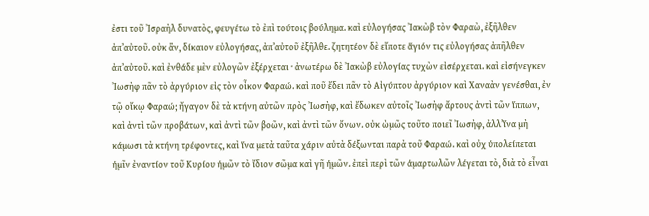ἐστι τοῦ Ἰσραὴλ δυνατὸς, φευγέτω τὸ ἐπὶ τούτοις βούλημα. καὶ εὐλογήσας Ἰακὼβ τὸν Φαραὼ, ἐξῆλθεν ἀπ’αὐτοῦ. οὐκ ἂν, δίκαιον εὐλογήσας, ἀπ’αὐτοῦ ἐξῆλθε. ζητητέον δὲ εἴποτε ἅγιόν τις εὐλογήσας ἀπῆλθεν ἀπ’αὐτοῦ. καὶ ἐνθάδε μὲν εὐλογῶν ἐξέρχεται · ἀνωτέρω δὲ Ἰακὼβ εὐλογίας τυχὼν εἰσέρχεται. καὶ εἰσήνεγκεν Ἰωσὴφ πᾶν τὸ ἀργύριον εἰς τὸν οἶκον Φαραώ. καὶ ποῦ ἔδει πᾶν τὸ Αἰγύπτου ἀργύριον καὶ Χαναὰν γενέσθαι, ἐν τῷ οἴκῳ Φαραώ; ἤγαγον δὲ τὰ κτήνη αὐτῶν πρὸς Ἰωσὴφ, καὶ ἔδωκεν αὐτοῖς Ἰωσὴφ ἄρτους ἀντὶ τῶν ἵππων, καὶ ἀντὶ τῶν προβάτων, καὶ ἀντὶ τῶν βοῶν, καὶ ἀντὶ τῶν ὄνων. οὐκ ὠμῶς τοῦτο ποιεῖ Ἰωσὴφ, ἀλλ’ἵνα μὴ κάμωσι τὰ κτήνη τρέφοντες, καὶ ἵνα μετὰ ταῦτα χάριν αὐτὰ δέξωνται παρὰ τοῦ Φαραώ. καὶ οὐχ ὑπολείπεται ἡμῖν ἐναντίον τοῦ Κυρίου ἡμῶν τὸ ἴδιον σῶμα καὶ γῆ ἡμῶν. ἐπεὶ περὶ τῶν ἁμαρτωλῶν λέγεται τὸ, διὰ τὸ εἶναι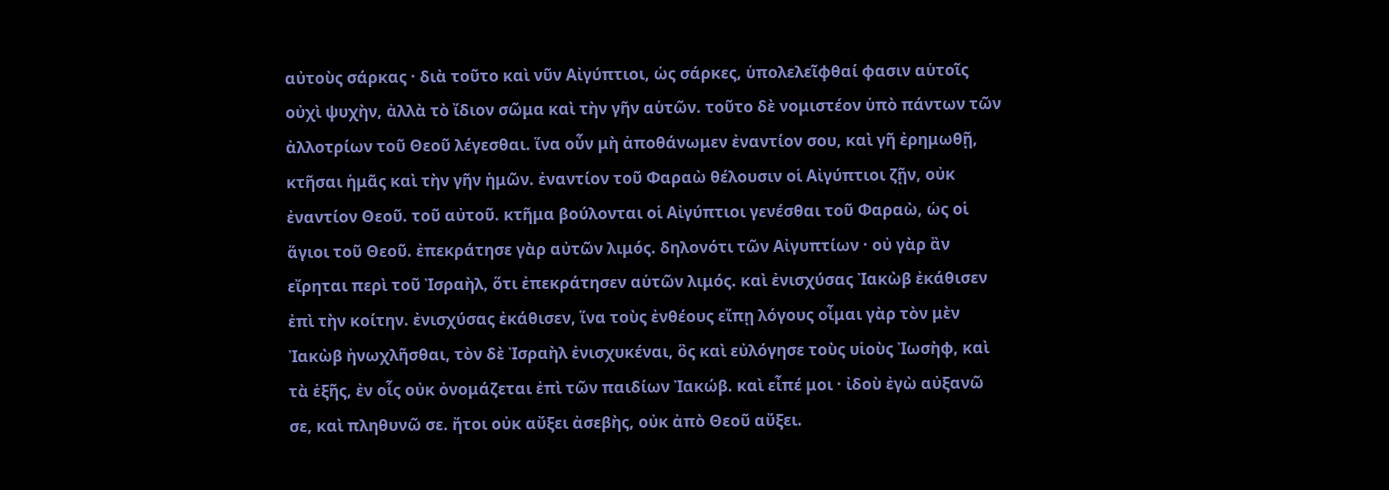αὐτοὺς σάρκας · διὰ τοῦτο καὶ νῦν Αἰγύπτιοι, ὡς σάρκες, ὑπολελεῖφθαί φασιν αὑτοῖς οὐχὶ ψυχὴν, ἀλλὰ τὸ ἴδιον σῶμα καὶ τὴν γῆν αὑτῶν. τοῦτο δὲ νομιστέον ὑπὸ πάντων τῶν ἀλλοτρίων τοῦ Θεοῦ λέγεσθαι. ἵνα οὖν μὴ ἀποθάνωμεν ἐναντίον σου, καὶ γῆ ἐρημωθῇ, κτῆσαι ἡμᾶς καὶ τὴν γῆν ἡμῶν. ἐναντίον τοῦ Φαραὼ θέλουσιν οἱ Αἰγύπτιοι ζῇν, οὐκ ἐναντίον Θεοῦ. τοῦ αὐτοῦ. κτῆμα βούλονται οἱ Αἰγύπτιοι γενέσθαι τοῦ Φαραὼ, ὡς οἱ ἅγιοι τοῦ Θεοῦ. ἐπεκράτησε γὰρ αὐτῶν λιμός. δηλονότι τῶν Αἰγυπτίων · οὐ γὰρ ἂν εἴρηται περὶ τοῦ Ἰσραὴλ, ὅτι ἐπεκράτησεν αὑτῶν λιμός. καὶ ἐνισχύσας Ἰακὼβ ἐκάθισεν ἐπὶ τὴν κοίτην. ἐνισχύσας ἐκάθισεν, ἵνα τοὺς ἐνθέους εἴπῃ λόγους οἶμαι γὰρ τὸν μὲν Ἰακὼβ ἠνωχλῆσθαι, τὸν δὲ Ἰσραὴλ ἐνισχυκέναι, ὃς καὶ εὐλόγησε τοὺς υἱοὺς Ἰωσὴφ, καὶ τὰ ἑξῆς, ἐν οἷς οὐκ ὀνομάζεται ἐπὶ τῶν παιδίων Ἰακώβ. καὶ εἶπέ μοι · ἰδοὺ ἐγὼ αὐξανῶ σε, καὶ πληθυνῶ σε. ἤτοι οὐκ αὔξει ἀσεβὴς, οὐκ ἀπὸ Θεοῦ αὔξει.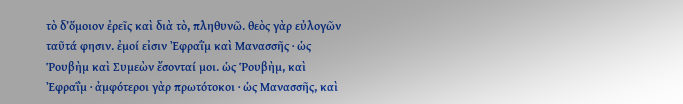τὸ δ’ὅμοιον ἐρεῖς καὶ διὰ τὸ, πληθυνῶ. θεὸς γὰρ εὐλογῶν ταῦτά φησιν. ἐμοί εἰσιν Ἐφραῒμ καὶ Μανασσῆς · ὡς Ῥουβὴμ καὶ Συμεὼν ἔσονταί μοι. ὡς Ῥουβὴμ, καὶ Ἐφραΐμ · ἀμφότεροι γὰρ πρωτότοκοι · ὡς Μανασσῆς, καὶ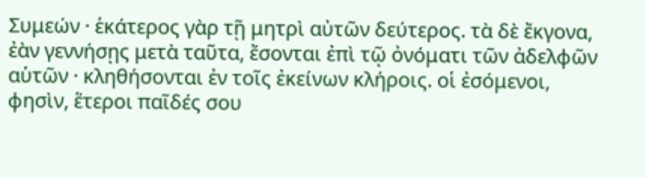Συμεών · ἑκάτερος γὰρ τῇ μητρὶ αὐτῶν δεύτερος. τὰ δὲ ἔκγονα, ἐὰν γεννήσῃς μετὰ ταῦτα, ἔσονται ἐπὶ τῷ ὀνόματι τῶν ἀδελφῶν αὑτῶν · κληθήσονται ἐν τοῖς ἐκείνων κλήροις. οἱ ἐσόμενοι, φησὶν, ἕτεροι παῖδές σου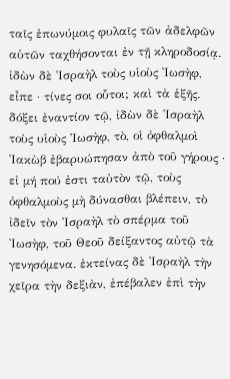ταῖς ἐπωνύμοις φυλαῖς τῶν ἀδελφῶν αὑτῶν ταχθήσονται ἐν τῇ κληροδοσίᾳ. ἰδὼν δὲ Ἰσραὴλ τοὺς υἱοὺς Ἰωσὴφ, εἶπε · τίνες σοι οὗτοι; καὶ τὰ ἑξῆς. δόξει ἐναντίον τῷ, ἰδὼν δὲ Ἰσραὴλ τοὺς υἱοὺς Ἰωσὴφ, τὸ, οἱ ὀφθαλμοὶ Ἰακὼβ ἐβαρυώπησαν ἀπὸ τοῦ γήρους · εἰ μή πού ἐστι ταὐτὸν τῷ, τοὺς ὀφθαλμοὺς μὴ δύνασθαι βλέπειν, τὸ ἰδεῖν τὸν Ἰσραὴλ τὸ σπέρμα τοῦ Ἰωσὴφ, τοῦ Θεοῦ δείξαντος αὐτῷ τὰ γενησόμενα. ἐκτείνας δὲ Ἰσραὴλ τὴν χεῖρα τὴν δεξιὰν, ἐπέβαλεν ἐπὶ τὴν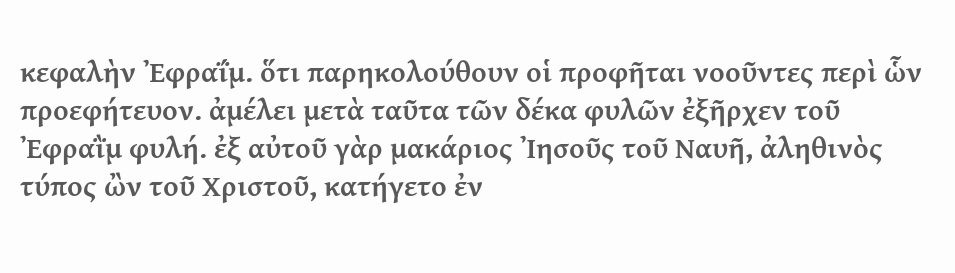κεφαλὴν Ἐφραΐμ. ὅτι παρηκολούθουν οἱ προφῆται νοοῦντες περὶ ὧν προεφήτευον. ἀμέλει μετὰ ταῦτα τῶν δέκα φυλῶν ἐξῆρχεν τοῦ Ἐφραῒμ φυλή. ἐξ αὐτοῦ γὰρ μακάριος Ἰησοῦς τοῦ Ναυῆ, ἀληθινὸς τύπος ὢν τοῦ Χριστοῦ, κατήγετο ἐν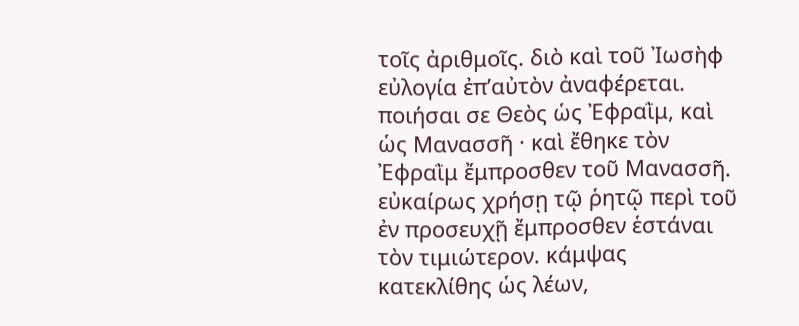τοῖς ἀριθμοῖς. διὸ καὶ τοῦ Ἰωσὴφ εὐλογία ἐπ’αὐτὸν ἀναφέρεται. ποιήσαι σε Θεὸς ὡς Ἐφραῒμ, καὶ ὡς Μανασσῆ · καὶ ἔθηκε τὸν Ἐφραῒμ ἔμπροσθεν τοῦ Μανασσῆ. εὐκαίρως χρήσῃ τῷ ῥητῷ περὶ τοῦ ἐν προσευχῇ ἔμπροσθεν ἑστάναι τὸν τιμιώτερον. κάμψας κατεκλίθης ὡς λέων,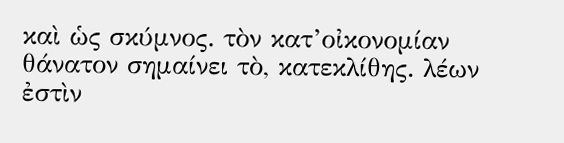καὶ ὡς σκύμνος. τὸν κατ’οἰκονομίαν θάνατον σημαίνει τὸ, κατεκλίθης. λέων ἐστὶν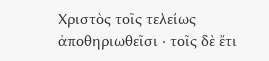Χριστὸς τοῖς τελείως ἀποθηριωθεῖσι · τοῖς δὲ ἔτι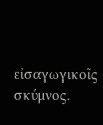εἰσαγωγικοῖς σκύμνος.